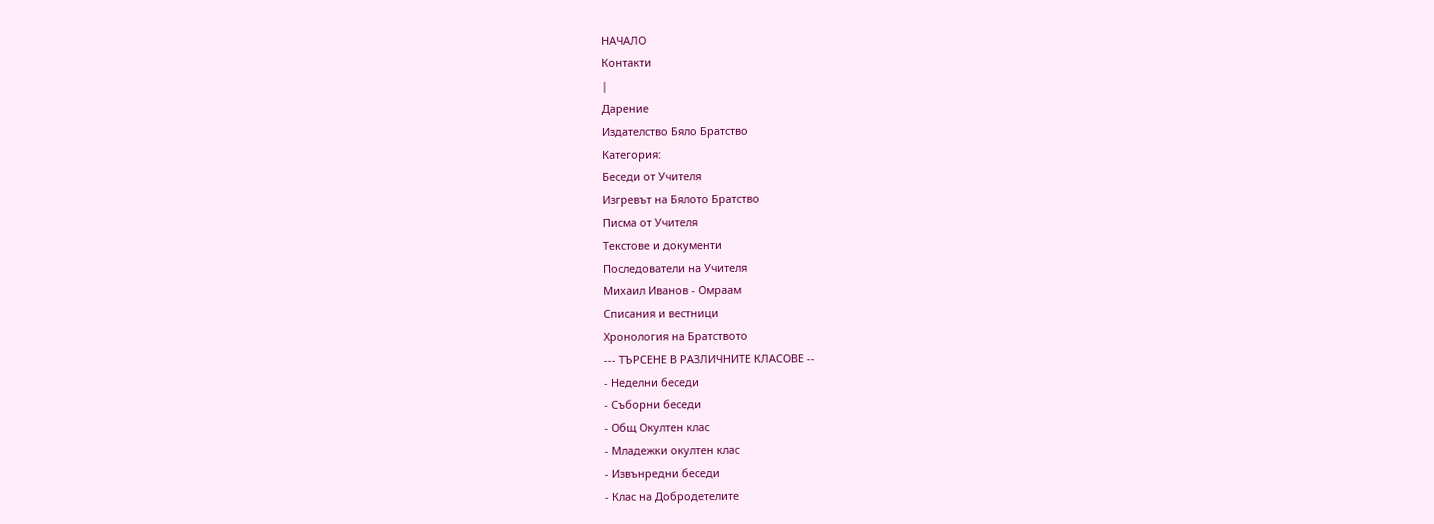НАЧАЛО
Контакти
|
Дарение
Издателство Бяло Братство
Категория:
Беседи от Учителя
Изгревът на Бялото Братство
Писма от Учителя
Текстове и документи
Последователи на Учителя
Михаил Иванов - Омраам
Списания и вестници
Хронология на Братството
--- ТЪРСЕНЕ В РАЗЛИЧНИТЕ КЛАСОВЕ --
- Неделни беседи
- Съборни беседи
- Общ Окултен клас
- Младежки окултен клас
- Извънредни беседи
- Клас на Добродетелите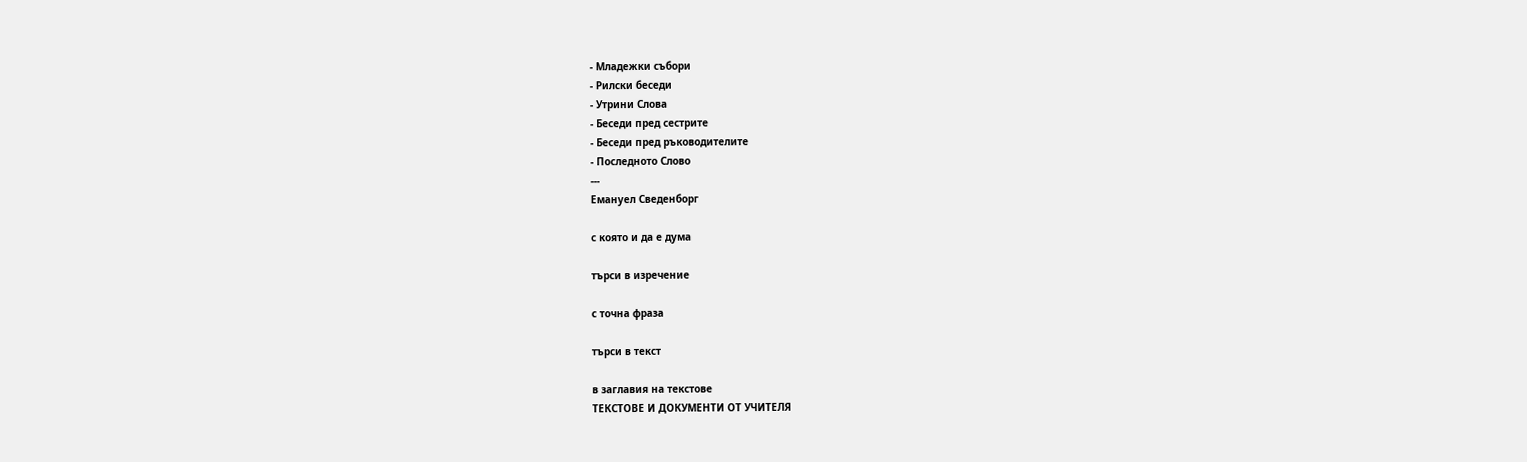- Младежки събори
- Рилски беседи
- Утрини Слова
- Беседи пред сестрите
- Беседи пред ръководителите
- Последното Слово
---
Емануел Сведенборг

с която и да е дума

търси в изречение

с точна фраза

търси в текст

в заглавия на текстове
ТЕКСТОВЕ И ДОКУМЕНТИ ОТ УЧИТЕЛЯ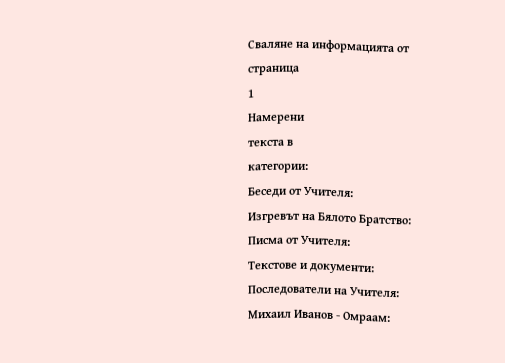Сваляне на информацията от
страница
1
Намерени
текста в
категории:
Беседи от Учителя:
Изгревът на Бялото Братство:
Писма от Учителя:
Текстове и документи:
Последователи на Учителя:
Михаил Иванов - Омраам: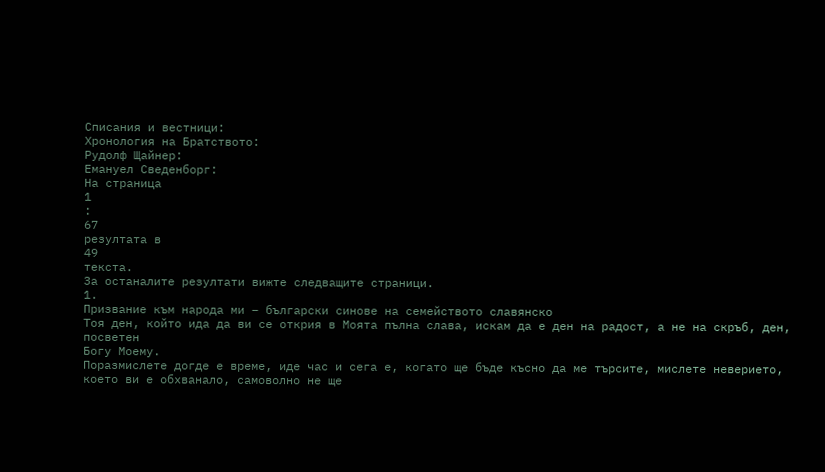Списания и вестници:
Хронология на Братството:
Рудолф Щайнер:
Емануел Сведенборг:
На страница
1
:
67
резултата в
49
текста.
За останалите резултати вижте следващите страници.
1.
Призвание към народа ми – български синове на семейството славянско
Тоя ден, който ида да ви се открия в Моята пълна слава, искам да е ден на радост, а не на скръб, ден,
посветен
Богу Моему.
Поразмислете догде е време, иде час и сега е, когато ще бъде късно да ме търсите, мислете неверието, което ви е обхванало, самоволно не ще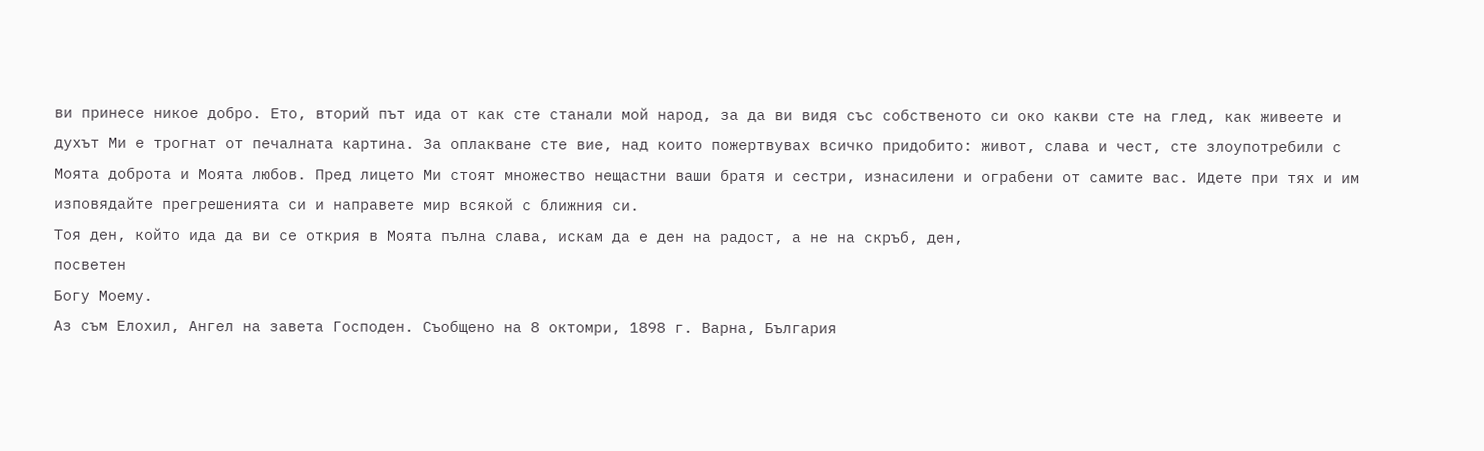ви принесе никое добро. Ето, вторий път ида от как сте станали мой народ, за да ви видя със собственото си око какви сте на глед, как живеете и духът Ми е трогнат от печалната картина. За оплакване сте вие, над които пожертвувах всичко придобито: живот, слава и чест, сте злоупотребили с Моята доброта и Моята любов. Пред лицето Ми стоят множество нещастни ваши братя и сестри, изнасилени и ограбени от самите вас. Идете при тях и им изповядайте прегрешенията си и направете мир всякой с ближния си.
Тоя ден, който ида да ви се открия в Моята пълна слава, искам да е ден на радост, а не на скръб, ден,
посветен
Богу Моему.
Аз съм Елохил, Ангел на завета Господен. Съобщено на 8 октомри, 1898 г. Варна, България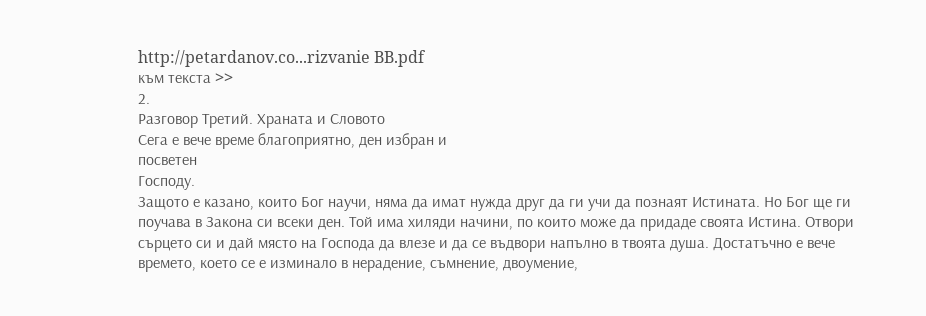http://petardanov.co...rizvanie BB.pdf
към текста >>
2.
Разговор Третий. Храната и Словото
Сега е вече време благоприятно, ден избран и
посветен
Господу.
Защото е казано, които Бог научи, няма да имат нужда друг да ги учи да познаят Истината. Но Бог ще ги поучава в Закона си всеки ден. Той има хиляди начини, по които може да придаде своята Истина. Отвори сърцето си и дай място на Господа да влезе и да се въдвори напълно в твоята душа. Достатъчно е вече времето, което се е изминало в нерадение, съмнение, двоумение,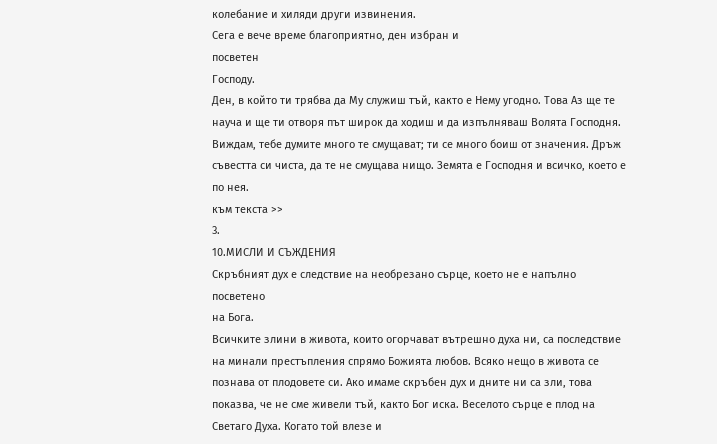колебание и хиляди други извинения.
Сега е вече време благоприятно, ден избран и
посветен
Господу.
Ден, в който ти трябва да Му служиш тъй, както е Нему угодно. Това Аз ще те науча и ще ти отворя път широк да ходиш и да изпълняваш Волята Господня. Виждам, тебе думите много те смущават; ти се много боиш от значения. Дръж съвестта си чиста, да те не смущава нищо. Земята е Господня и всичко, което е по нея.
към текста >>
3.
10.МИСЛИ И СЪЖДЕНИЯ
Скръбният дух е следствие на необрезано сърце, което не е напълно
посветено
на Бога.
Всичките злини в живота, които огорчават вътрешно духа ни, са последствие на минали престъпления спрямо Божията любов. Всяко нещо в живота се познава от плодовете си. Ако имаме скръбен дух и дните ни са зли, това показва, че не сме живели тъй, както Бог иска. Веселото сърце е плод на Светаго Духа. Когато той влезе и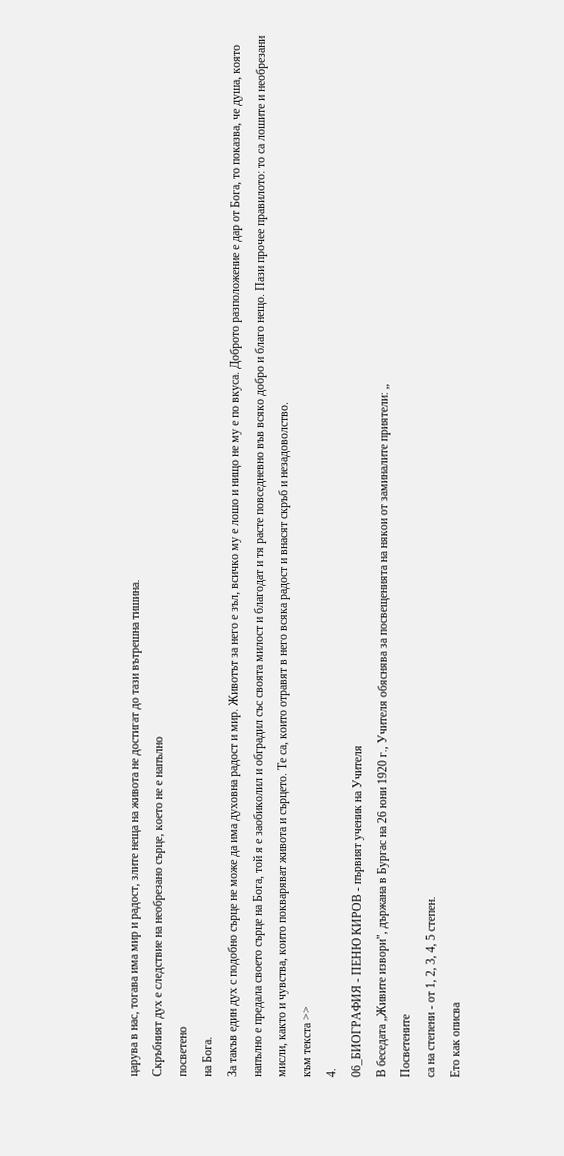царува в нас, тогава има мир и радост, злите неща на живота не достигат до тази вътрешна тишина.
Скръбният дух е следствие на необрезано сърце, което не е напълно
посветено
на Бога.
За такъв един дух с подобно сърце не може да има духовна радост и мир. Животът за него е зъл, всичко му е лошо и нищо не му е по вкуса. Доброто разположение е дар от Бога, то показва, че душа, която напълно е предала своето сърце на Бога, той я е заобиколил и обградил със своята милост и благодат и тя расте повседневно във всяко добро и благо нещо. Пази прочее правилото: то са лошите и необрезани мисли, както и чувства, които покваряват живота и сърцето. Те са, които отравят в него всяка радост и внасят скръб и незадоволство.
към текста >>
4.
06_БИОГРАФИЯ - ПЕНЮ КИРОВ - първият ученик на Учителя
В беседата „Живите извори", държана в Бургас на 26 юни 1920 г., Учителя обяснява за посвещенията на някои от заминалите приятели: „
Посветените
са на степени - от 1, 2, 3, 4, 5 степен.
Ето как описва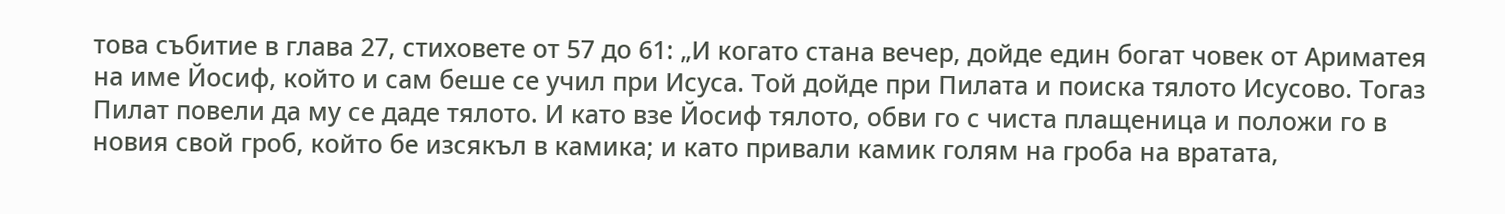това събитие в глава 27, стиховете от 57 до 61: „И когато стана вечер, дойде един богат човек от Ариматея на име Йосиф, който и сам беше се учил при Исуса. Той дойде при Пилата и поиска тялото Исусово. Тогаз Пилат повели да му се даде тялото. И като взе Йосиф тялото, обви го с чиста плащеница и положи го в новия свой гроб, който бе изсякъл в камика; и като привали камик голям на гроба на вратата,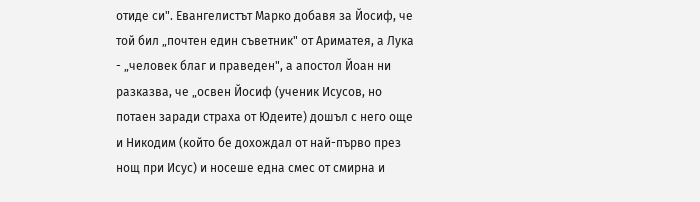отиде си". Евангелистът Марко добавя за Йосиф, че той бил „почтен един съветник" от Ариматея, а Лука - „человек благ и праведен", а апостол Йоан ни разказва, че „освен Йосиф (ученик Исусов, но потаен заради страха от Юдеите) дошъл с него още и Никодим (който бе дохождал от най-първо през нощ при Исус) и носеше една смес от смирна и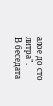алое до сто литра".
В беседата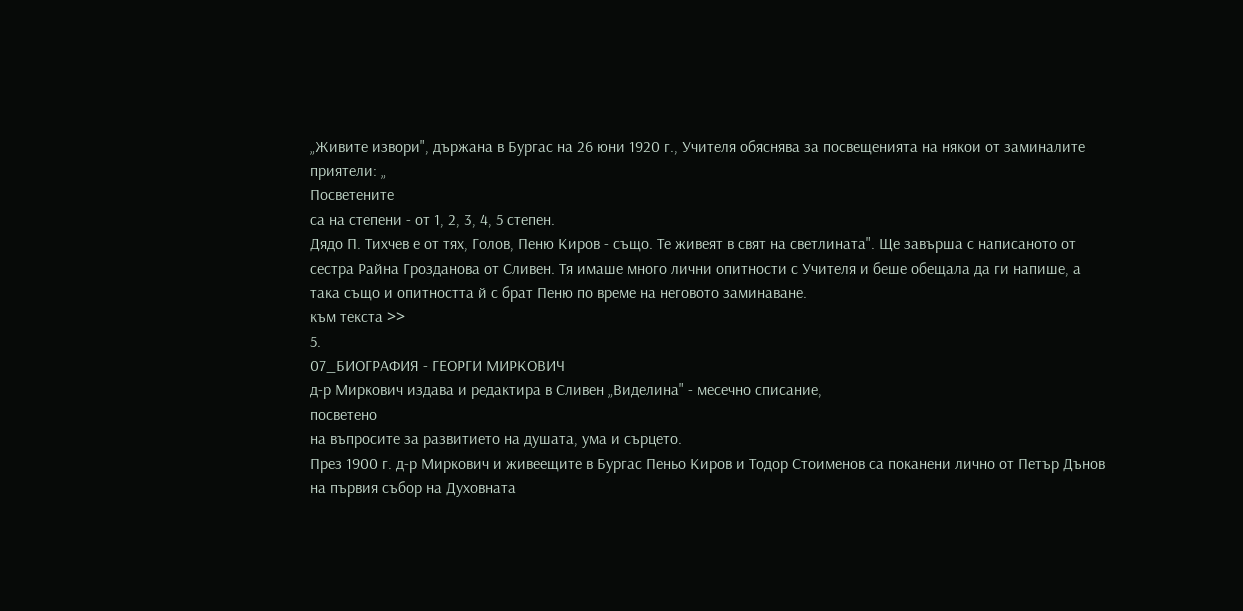„Живите извори", държана в Бургас на 26 юни 1920 г., Учителя обяснява за посвещенията на някои от заминалите приятели: „
Посветените
са на степени - от 1, 2, 3, 4, 5 степен.
Дядо П. Тихчев е от тях, Голов, Пеню Киров - също. Те живеят в свят на светлината". Ще завърша с написаното от сестра Райна Грозданова от Сливен. Тя имаше много лични опитности с Учителя и беше обещала да ги напише, а така също и опитността й с брат Пеню по време на неговото заминаване.
към текста >>
5.
07_БИОГРАФИЯ - ГЕОРГИ МИРКОВИЧ
д-р Миркович издава и редактира в Сливен „Виделина" - месечно списание,
посветено
на въпросите за развитието на душата, ума и сърцето.
През 1900 г. д-р Миркович и живеещите в Бургас Пеньо Киров и Тодор Стоименов са поканени лично от Петър Дънов на първия събор на Духовната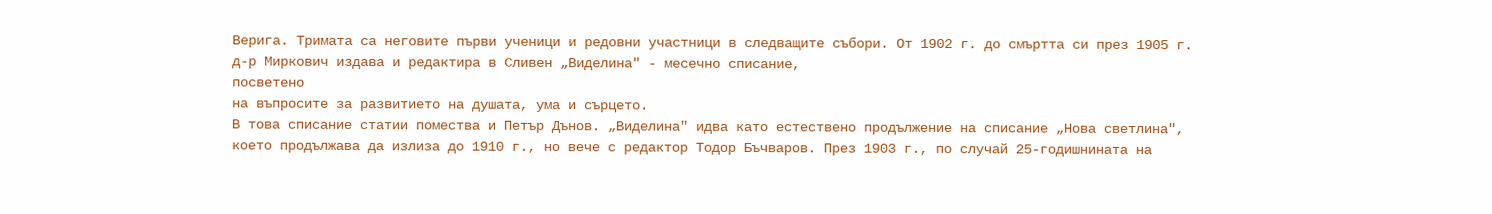Верига. Тримата са неговите първи ученици и редовни участници в следващите събори. От 1902 г. до смъртта си през 1905 г.
д-р Миркович издава и редактира в Сливен „Виделина" - месечно списание,
посветено
на въпросите за развитието на душата, ума и сърцето.
В това списание статии помества и Петър Дънов. „Виделина" идва като естествено продължение на списание „Нова светлина", което продължава да излиза до 1910 г., но вече с редактор Тодор Бъчваров. През 1903 г., по случай 25-годишнината на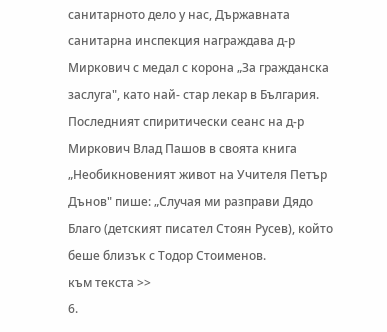санитарното дело у нас, Държавната санитарна инспекция награждава д-р Миркович с медал с корона „За гражданска заслуга", като най- стар лекар в България. Последният спиритически сеанс на д-р Миркович Влад Пашов в своята книга „Необикновеният живот на Учителя Петър Дънов" пише: „Случая ми разправи Дядо Благо (детският писател Стоян Русев), който беше близък с Тодор Стоименов.
към текста >>
6.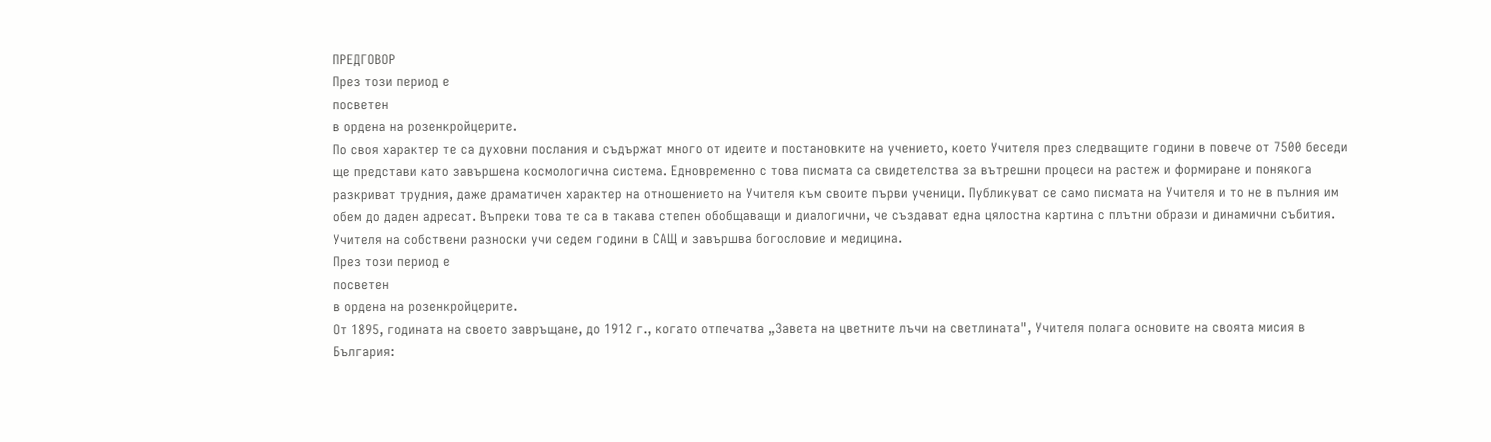ПРЕДГОВОР
През този период е
посветен
в ордена на розенкройцерите.
По своя характер те са духовни послания и съдържат много от идеите и постановките на учението, което Учителя през следващите години в повече от 7500 беседи ще представи като завършена космологична система. Едновременно с това писмата са свидетелства за вътрешни процеси на растеж и формиране и понякога разкриват трудния, даже драматичен характер на отношението на Учителя към своите първи ученици. Публикуват се само писмата на Учителя и то не в пълния им обем до даден адресат. Въпреки това те са в такава степен обобщаващи и диалогични, че създават една цялостна картина с плътни образи и динамични събития. Учителя на собствени разноски учи седем години в САЩ и завършва богословие и медицина.
През този период е
посветен
в ордена на розенкройцерите.
От 1895, годината на своето завръщане, до 1912 г., когато отпечатва „Завета на цветните лъчи на светлината", Учителя полага основите на своята мисия в България: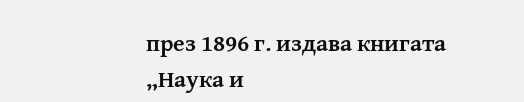през 1896 г. издава книгата „Наука и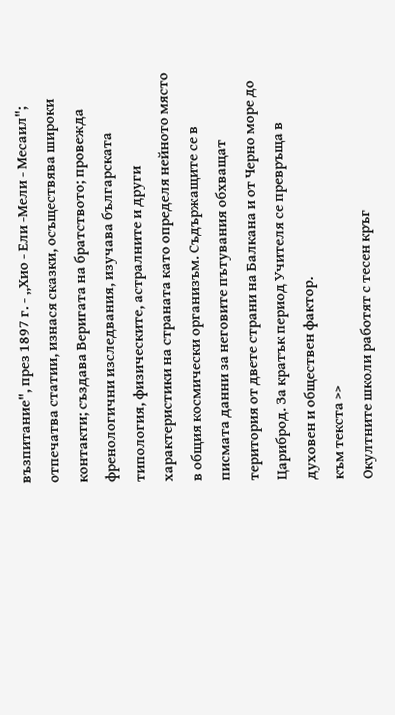възпитание", през 1897 г. - „Хио - Ели -Мели - Месаил"; отпечатва статии, изнася сказки, осъществява широки контакти; създава Веригата на братството; провежда френологични изследвания, изучава българската типология, физическите, астралните и други характеристики на страната като определя нейното място в общия космически организъм. Съдържащите се в писмата данни за неговите пътувания обхващат територия от двете страни на Балкана и от Черно море до Цариброд. За кратък период Учителя се превръща в духовен и обществен фактор.
към текста >>
Окултните школи работят с тесен кръг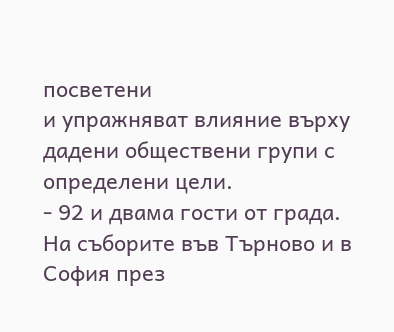посветени
и упражняват влияние върху дадени обществени групи с определени цели.
- 92 и двама гости от града. На съборите във Търново и в София през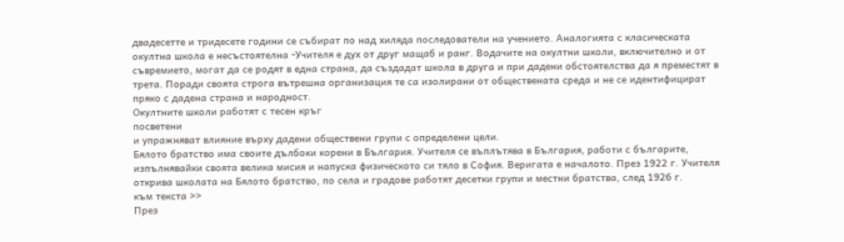двадесетте и тридесете години се събират по над хиляда последователи на учението. Аналогията с класическата окултна школа е несъстоятелна -Учителя е дух от друг мащаб и ранг. Водачите на окултни школи, включително и от съвремието, могат да се родят в една страна, да създадат школа в друга и при дадени обстоятелства да я преместят в трета. Поради своята строга вътрешна организация те са изолирани от обществената среда и не се идентифицират пряко с дадена страна и народност.
Окултните школи работят с тесен кръг
посветени
и упражняват влияние върху дадени обществени групи с определени цели.
Бялото братство има своите дълбоки корени в България. Учителя се въплътява в България, работи с българите, изпълнявайки своята велика мисия и напуска физическото си тяло в София. Веригата е началото. През 1922 г. Учителя открива школата на Бялото братство, по села и градове работят десетки групи и местни братства, след 1926 г.
към текста >>
През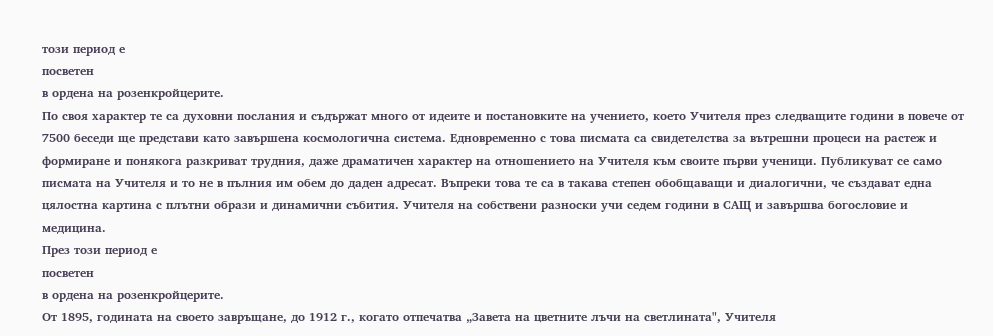този период е
посветен
в ордена на розенкройцерите.
По своя характер те са духовни послания и съдържат много от идеите и постановките на учението, което Учителя през следващите години в повече от 7500 беседи ще представи като завършена космологична система. Едновременно с това писмата са свидетелства за вътрешни процеси на растеж и формиране и понякога разкриват трудния, даже драматичен характер на отношението на Учителя към своите първи ученици. Публикуват се само писмата на Учителя и то не в пълния им обем до даден адресат. Въпреки това те са в такава степен обобщаващи и диалогични, че създават една цялостна картина с плътни образи и динамични събития. Учителя на собствени разноски учи седем години в САЩ и завършва богословие и медицина.
През този период е
посветен
в ордена на розенкройцерите.
От 1895, годината на своето завръщане, до 1912 г., когато отпечатва „Завета на цветните лъчи на светлината", Учителя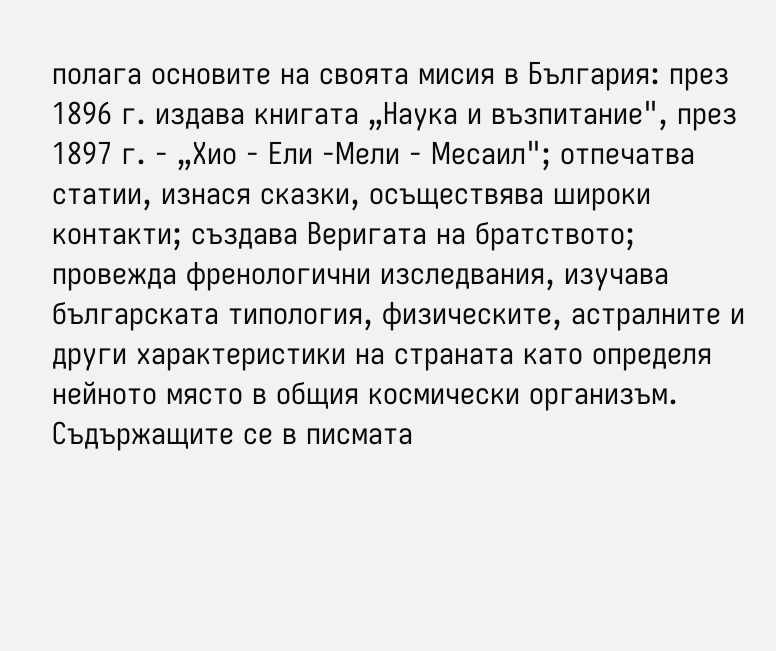полага основите на своята мисия в България: през 1896 г. издава книгата „Наука и възпитание", през 1897 г. - „Хио - Ели -Мели - Месаил"; отпечатва статии, изнася сказки, осъществява широки контакти; създава Веригата на братството; провежда френологични изследвания, изучава българската типология, физическите, астралните и други характеристики на страната като определя нейното място в общия космически организъм. Съдържащите се в писмата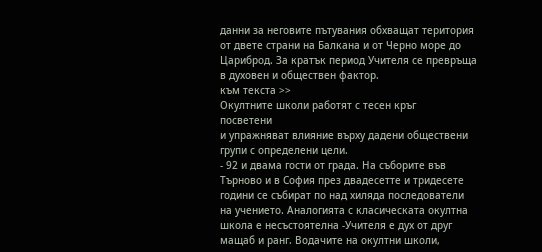данни за неговите пътувания обхващат територия от двете страни на Балкана и от Черно море до Цариброд. За кратък период Учителя се превръща в духовен и обществен фактор.
към текста >>
Окултните школи работят с тесен кръг
посветени
и упражняват влияние върху дадени обществени групи с определени цели.
- 92 и двама гости от града. На съборите във Търново и в София през двадесетте и тридесете години се събират по над хиляда последователи на учението. Аналогията с класическата окултна школа е несъстоятелна -Учителя е дух от друг мащаб и ранг. Водачите на окултни школи,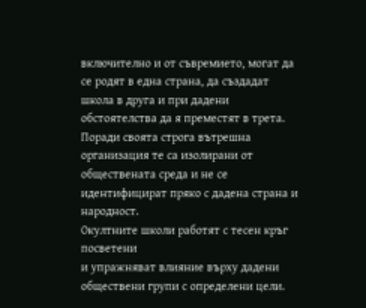включително и от съвремието, могат да се родят в една страна, да създадат школа в друга и при дадени обстоятелства да я преместят в трета. Поради своята строга вътрешна организация те са изолирани от обществената среда и не се идентифицират пряко с дадена страна и народност.
Окултните школи работят с тесен кръг
посветени
и упражняват влияние върху дадени обществени групи с определени цели.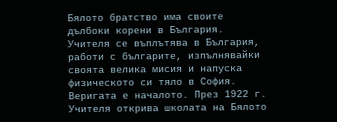Бялото братство има своите дълбоки корени в България. Учителя се въплътява в България, работи с българите, изпълнявайки своята велика мисия и напуска физическото си тяло в София. Веригата е началото. През 1922 г. Учителя открива школата на Бялото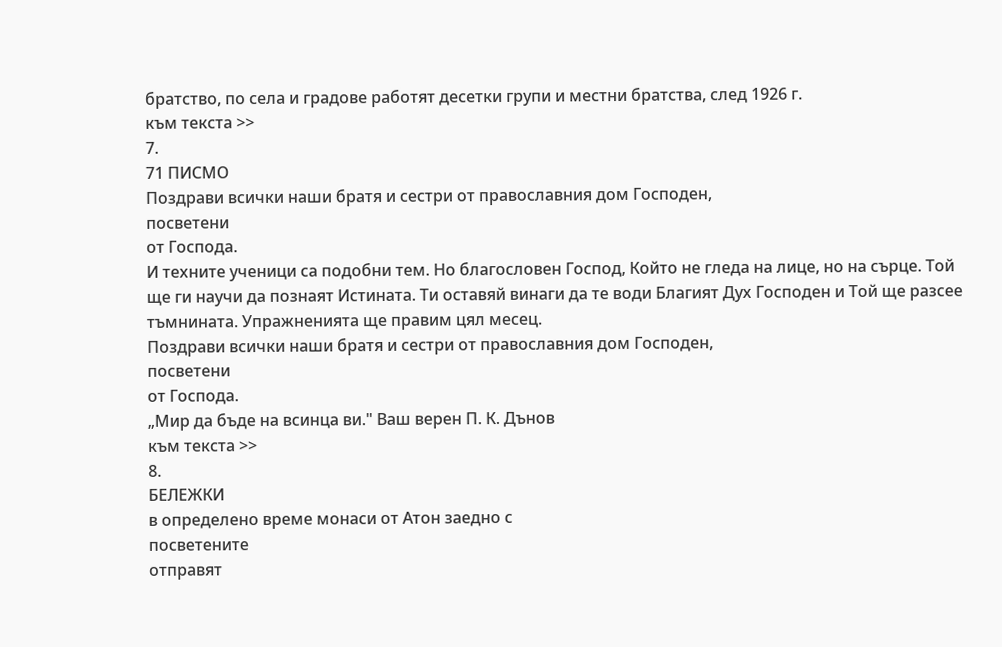братство, по села и градове работят десетки групи и местни братства, след 1926 г.
към текста >>
7.
71 ПИСМО
Поздрави всички наши братя и сестри от православния дом Господен,
посветени
от Господа.
И техните ученици са подобни тем. Но благословен Господ, Който не гледа на лице, но на сърце. Той ще ги научи да познаят Истината. Ти оставяй винаги да те води Благият Дух Господен и Той ще разсее тъмнината. Упражненията ще правим цял месец.
Поздрави всички наши братя и сестри от православния дом Господен,
посветени
от Господа.
„Мир да бъде на всинца ви." Ваш верен П. К. Дънов
към текста >>
8.
БЕЛЕЖКИ
в определено време монаси от Атон заедно с
посветените
отправят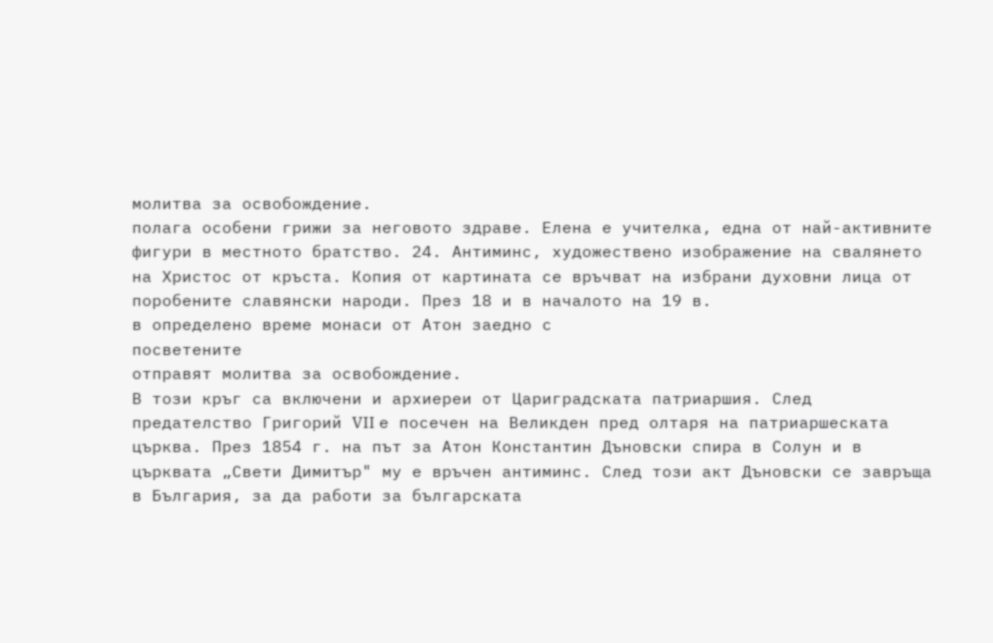молитва за освобождение.
полага особени грижи за неговото здраве. Елена е учителка, една от най-активните фигури в местното братство. 24. Антиминс, художествено изображение на свалянето на Христос от кръста. Копия от картината се връчват на избрани духовни лица от поробените славянски народи. През 18 и в началото на 19 в.
в определено време монаси от Атон заедно с
посветените
отправят молитва за освобождение.
В този кръг са включени и архиереи от Цариградската патриаршия. След предателство Григорий VII е посечен на Великден пред олтаря на патриаршеската църква. През 1854 г. на път за Атон Константин Дъновски спира в Солун и в църквата „Свети Димитър" му е връчен антиминс. След този акт Дъновски се завръща в България, за да работи за българската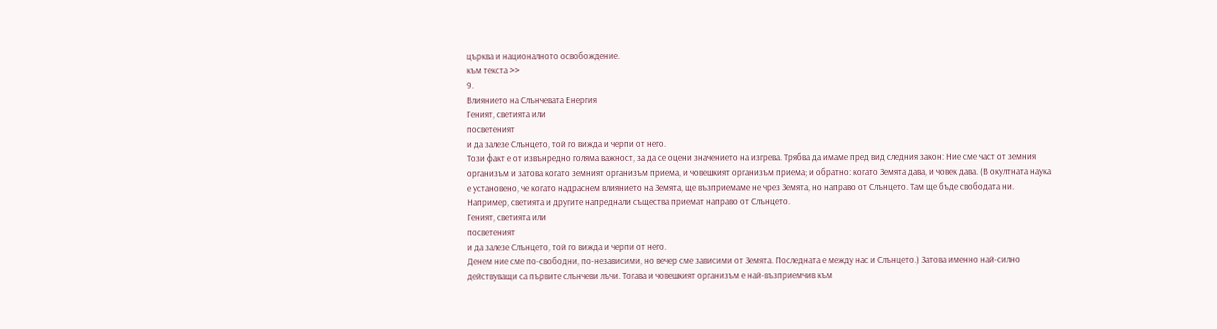църква и националното освобождение.
към текста >>
9.
Влиянието на Слънчевата Енергия
Геният, светията или
посветеният
и да залезе Слънцето, той го вижда и черпи от него.
Този факт е от извънредно голяма важност, за да се оцени значението на изгрева. Трябва да имаме пред вид следния закон: Ние сме част от земния организъм и затова когато земният организъм приема, и човешкият организъм приема; и обратно: когато Земята дава, и човек дава. (В окултната наука е установено, че когато надраснем влиянието на Земята, ще възприемаме не чрез Земята, но направо от Слънцето. Там ще бъде свободата ни. Например, светията и другите напреднали същества приемат направо от Слънцето.
Геният, светията или
посветеният
и да залезе Слънцето, той го вижда и черпи от него.
Денем ние сме по-свободни, по-независими, но вечер сме зависими от Земята. Последната е между нас и Слънцето.) Затова именно най-силно действуващи са първите слънчеви лъчи. Тогава и човешкият организъм е най-възприемчив към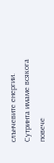слънчевите енергии. Сутринта имаме всякога повече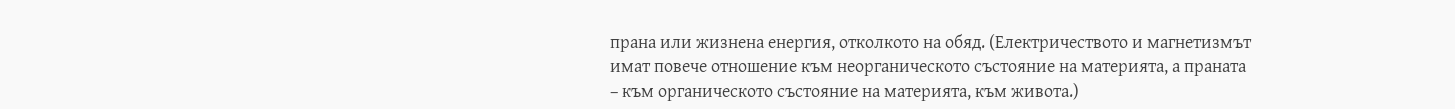прана или жизнена енергия, отколкото на обяд. (Електричеството и магнетизмът имат повече отношение към неорганическото състояние на материята, а праната – към органическото състояние на материята, към живота.)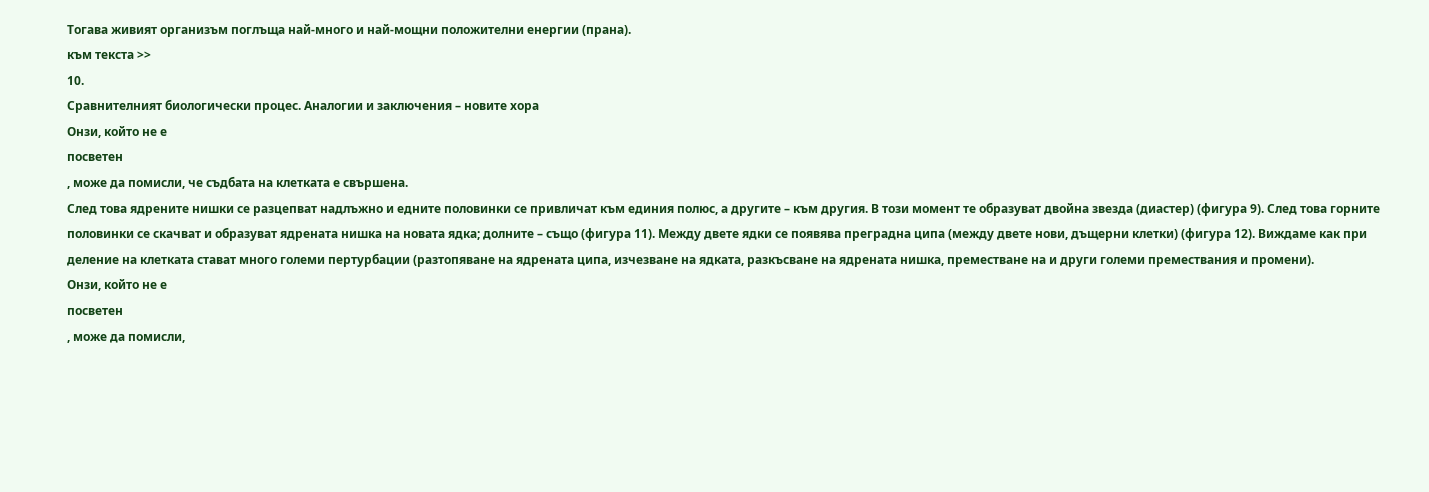Тогава живият организъм поглъща най-много и най-мощни положителни енергии (прана).
към текста >>
10.
Сравнителният биологически процес. Аналогии и заключения – новите хора
Онзи, който не е
посветен
, може да помисли, че съдбата на клетката е свършена.
След това ядрените нишки се разцепват надлъжно и едните половинки се привличат към единия полюс, а другите – към другия. В този момент те образуват двойна звезда (диастер) (фигура 9). След това горните половинки се скачват и образуват ядрената нишка на новата ядка; долните – също (фигура 11). Между двете ядки се появява преградна ципа (между двете нови, дъщерни клетки) (фигура 12). Виждаме как при деление на клетката стават много големи пертурбации (разтопяване на ядрената ципа, изчезване на ядката, разкъсване на ядрената нишка, преместване на и други големи премествания и промени).
Онзи, който не е
посветен
, може да помисли,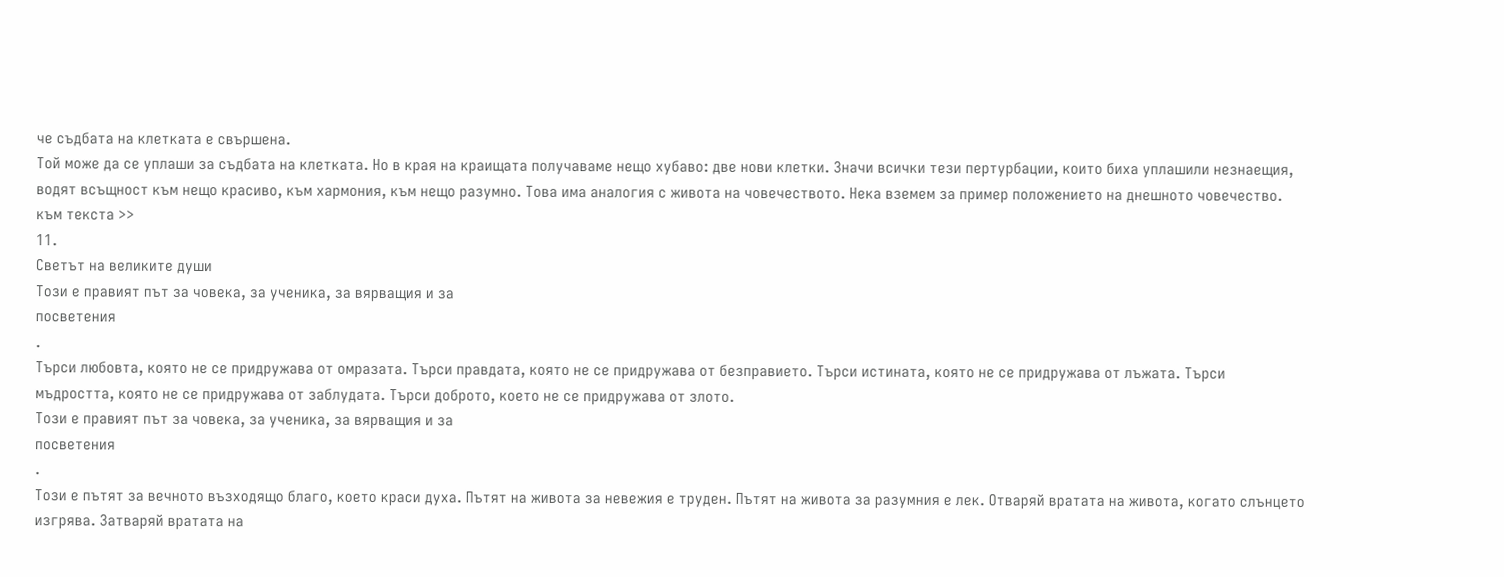че съдбата на клетката е свършена.
Той може да се уплаши за съдбата на клетката. Но в края на краищата получаваме нещо хубаво: две нови клетки. Значи всички тези пертурбации, които биха уплашили незнаещия, водят всъщност към нещо красиво, към хармония, към нещо разумно. Това има аналогия с живота на човечеството. Нека вземем за пример положението на днешното човечество.
към текста >>
11.
Светът на великите души
Този е правият път за човека, за ученика, за вярващия и за
посветения
.
Търси любовта, която не се придружава от омразата. Търси правдата, която не се придружава от безправието. Търси истината, която не се придружава от лъжата. Търси мъдростта, която не се придружава от заблудата. Търси доброто, което не се придружава от злото.
Този е правият път за човека, за ученика, за вярващия и за
посветения
.
Този е пътят за вечното възходящо благо, което краси духа. Пътят на живота за невежия е труден. Пътят на живота за разумния е лек. Отваряй вратата на живота, когато слънцето изгрява. Затваряй вратата на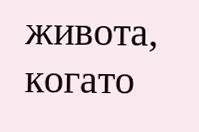живота, когато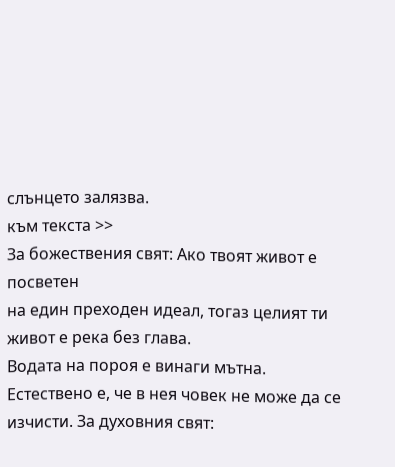слънцето залязва.
към текста >>
За божествения свят: Ако твоят живот е
посветен
на един преходен идеал, тогаз целият ти живот е река без глава.
Водата на пороя е винаги мътна. Естествено е, че в нея човек не може да се изчисти. За духовния свят: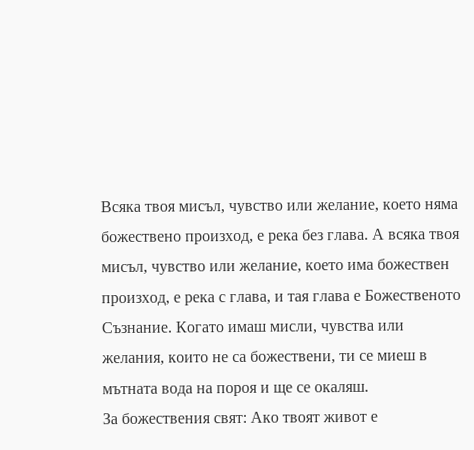Всяка твоя мисъл, чувство или желание, което няма божествено произход, е река без глава. А всяка твоя мисъл, чувство или желание, което има божествен произход, е река с глава, и тая глава е Божественото Съзнание. Когато имаш мисли, чувства или желания, които не са божествени, ти се миеш в мътната вода на пороя и ще се окаляш.
За божествения свят: Ако твоят живот е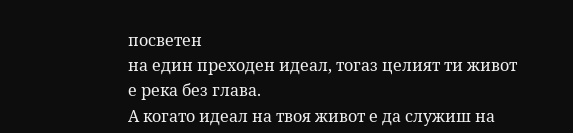посветен
на един преходен идеал, тогаз целият ти живот е река без глава.
А когато идеал на твоя живот е да служиш на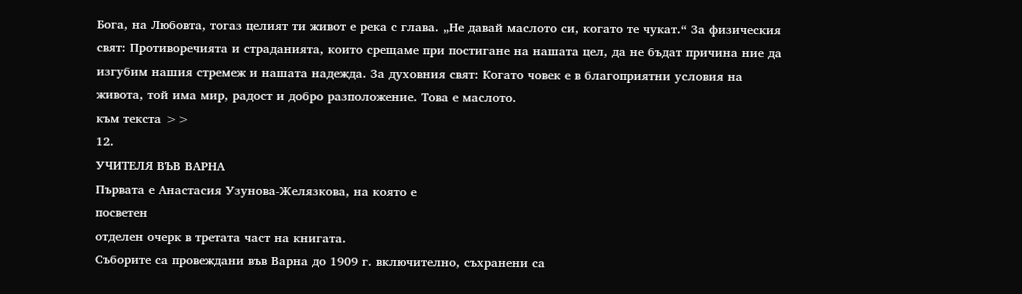Бога, на Любовта, тогаз целият ти живот е река с глава. „Не давай маслото си, когато те чукат.“ За физическия свят: Противоречията и страданията, които срещаме при постигане на нашата цел, да не бъдат причина ние да изгубим нашия стремеж и нашата надежда. За духовния свят: Когато човек е в благоприятни условия на живота, той има мир, радост и добро разположение. Това е маслото.
към текста >>
12.
УЧИТЕЛЯ ВЪВ ВАРНА
Първата е Анастасия Узунова-Желязкова, на която е
посветен
отделен очерк в третата част на книгата.
Съборите са провеждани във Варна до 1909 г. включително, съхранени са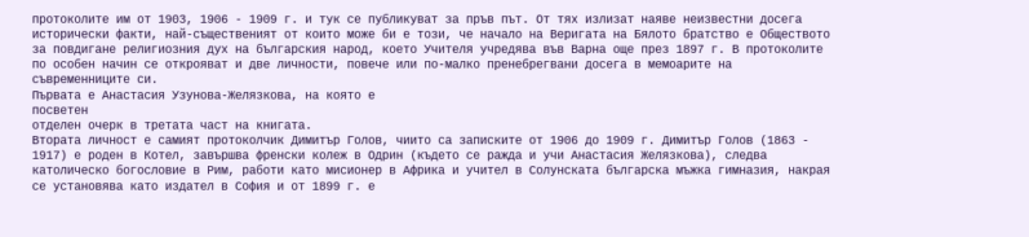протоколите им от 1903, 1906 - 1909 г. и тук се публикуват за пръв път. От тях излизат наяве неизвестни досега исторически факти, най-същественият от които може би е този, че начало на Веригата на Бялото братство е Обществото за повдигане религиозния дух на българския народ, което Учителя учредява във Варна още през 1897 г. В протоколите по особен начин се открояват и две личности, повече или по-малко пренебрегвани досега в мемоарите на съвременниците си.
Първата е Анастасия Узунова-Желязкова, на която е
посветен
отделен очерк в третата част на книгата.
Втората личност е самият протоколчик Димитър Голов, чиито са записките от 1906 до 1909 г. Димитър Голов (1863 - 1917) е роден в Котел, завършва френски колеж в Одрин (където се ражда и учи Анастасия Желязкова), следва католическо богословие в Рим, работи като мисионер в Африка и учител в Солунската българска мъжка гимназия, накрая се установява като издател в София и от 1899 г. е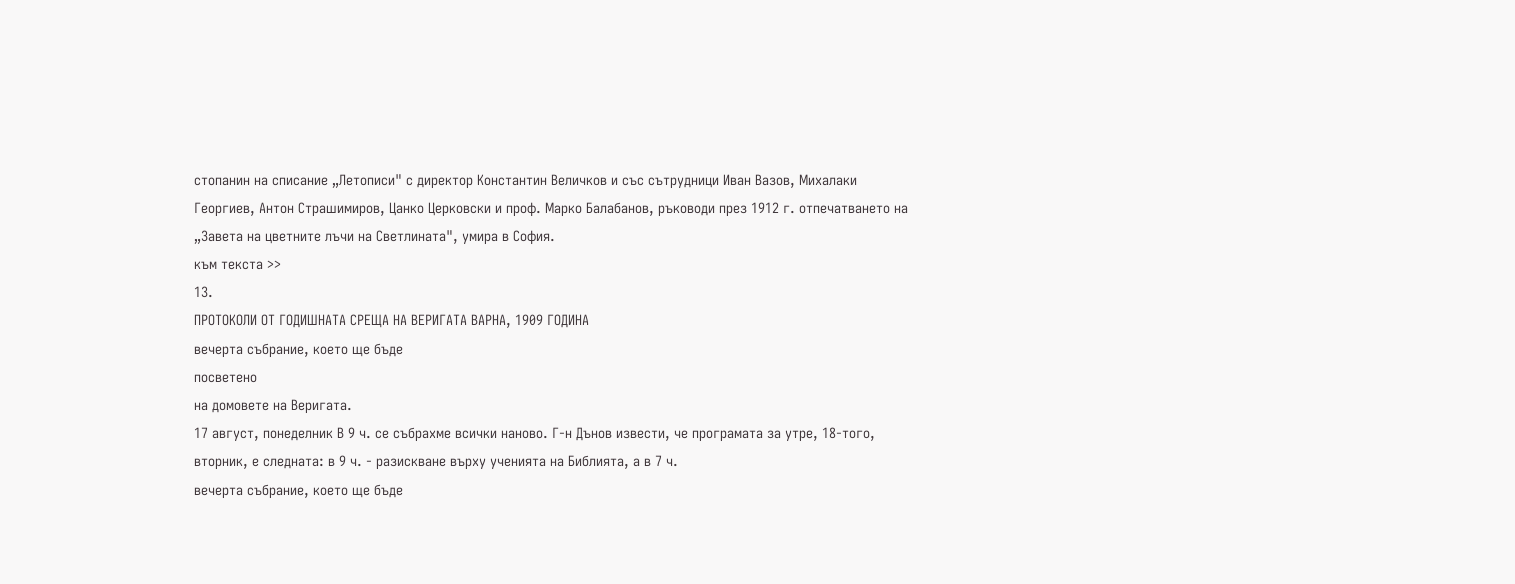стопанин на списание „Летописи" с директор Константин Величков и със сътрудници Иван Вазов, Михалаки Георгиев, Антон Страшимиров, Цанко Церковски и проф. Марко Балабанов, ръководи през 1912 г. отпечатването на „Завета на цветните лъчи на Светлината", умира в София.
към текста >>
13.
ПРОТОКОЛИ ОТ ГОДИШНАТА СРЕЩА НА ВЕРИГАТА ВАРНА, 1909 ГОДИНА
вечерта събрание, което ще бъде
посветено
на домовете на Веригата.
17 август, понеделник В 9 ч. се събрахме всички наново. Г-н Дънов извести, че програмата за утре, 18-того, вторник, е следната: в 9 ч. - разискване върху ученията на Библията, а в 7 ч.
вечерта събрание, което ще бъде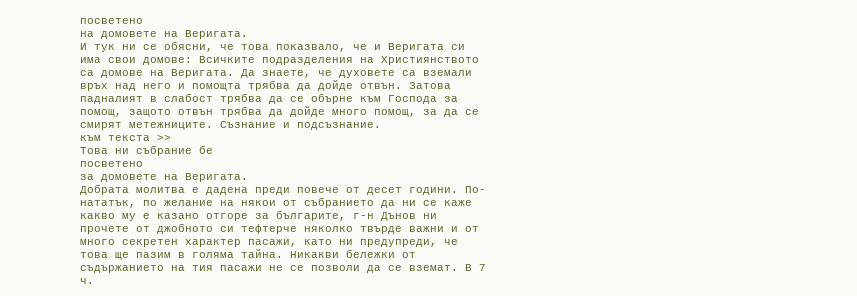посветено
на домовете на Веригата.
И тук ни се обясни, че това показвало, че и Веригата си има свои домове: Всичките подразделения на Християнството са домове на Веригата. Да знаете, че духовете са вземали връх над него и помощта трябва да дойде отвън. Затова падналият в слабост трябва да се обърне към Господа за помощ, защото отвън трябва да дойде много помощ, за да се смирят метежниците. Съзнание и подсъзнание.
към текста >>
Това ни събрание бе
посветено
за домовете на Веригата.
Добрата молитва е дадена преди повече от десет години. По-нататък, по желание на някои от събранието да ни се каже какво му е казано отгоре за българите, г-н Дънов ни прочете от джобното си тефтерче няколко твърде важни и от много секретен характер пасажи, като ни предупреди, че това ще пазим в голяма тайна. Никакви бележки от съдържанието на тия пасажи не се позволи да се вземат. В 7 ч.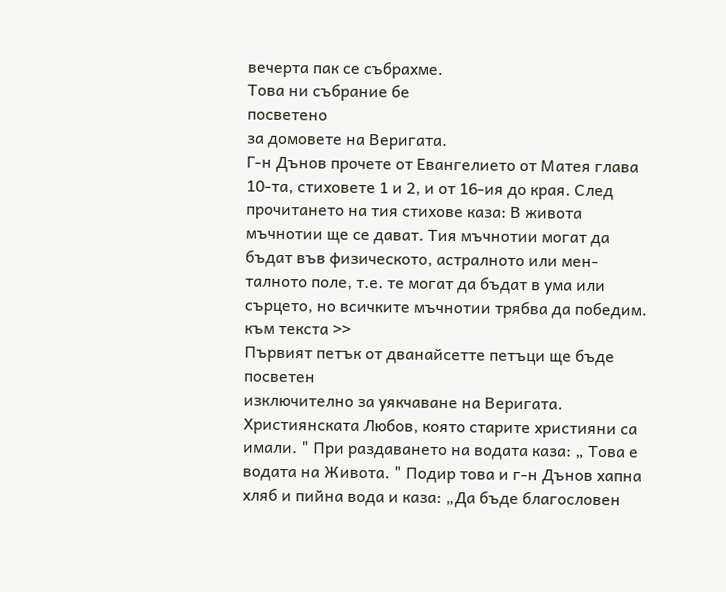вечерта пак се събрахме.
Това ни събрание бе
посветено
за домовете на Веригата.
Г-н Дънов прочете от Евангелието от Матея глава 10-та, стиховете 1 и 2, и от 16-ия до края. След прочитането на тия стихове каза: В живота мъчнотии ще се дават. Тия мъчнотии могат да бъдат във физическото, астралното или мен-талното поле, т.е. те могат да бъдат в ума или сърцето, но всичките мъчнотии трябва да победим.
към текста >>
Първият петък от дванайсетте петъци ще бъде
посветен
изключително за уякчаване на Веригата.
Християнската Любов, която старите християни са имали. " При раздаването на водата каза: „ Това е водата на Живота. " Подир това и г-н Дънов хапна хляб и пийна вода и каза: „Да бъде благословен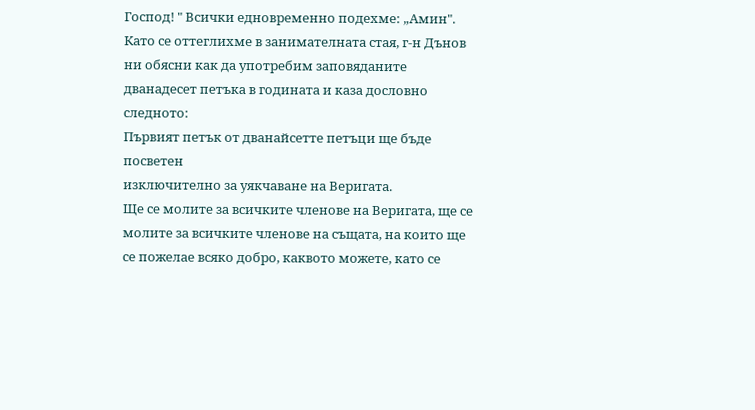Господ! " Всички едновременно подехме: „Амин". Като се оттеглихме в занимателната стая, г-н Дънов ни обясни как да употребим заповяданите дванадесет петъка в годината и каза дословно следното:
Първият петък от дванайсетте петъци ще бъде
посветен
изключително за уякчаване на Веригата.
Ще се молите за всичките членове на Веригата, ще се молите за всичките членове на същата, на които ще се пожелае всяко добро, каквото можете, като се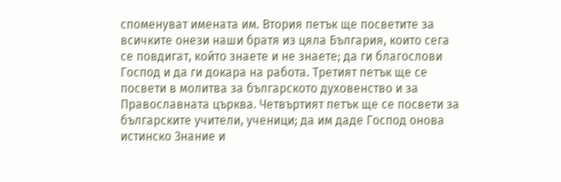споменуват имената им. Втория петък ще посветите за всичките онези наши братя из цяла България, които сега се повдигат, който знаете и не знаете; да ги благослови Господ и да ги докара на работа. Третият петък ще се посвети в молитва за българското духовенство и за Православната църква. Четвъртият петък ще се посвети за българските учители, ученици; да им даде Господ онова истинско Знание и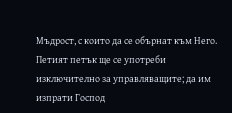Мъдрост, с които да се обърнат към Него. Петият петък ще се употреби изключително за управляващите; да им изпрати Господ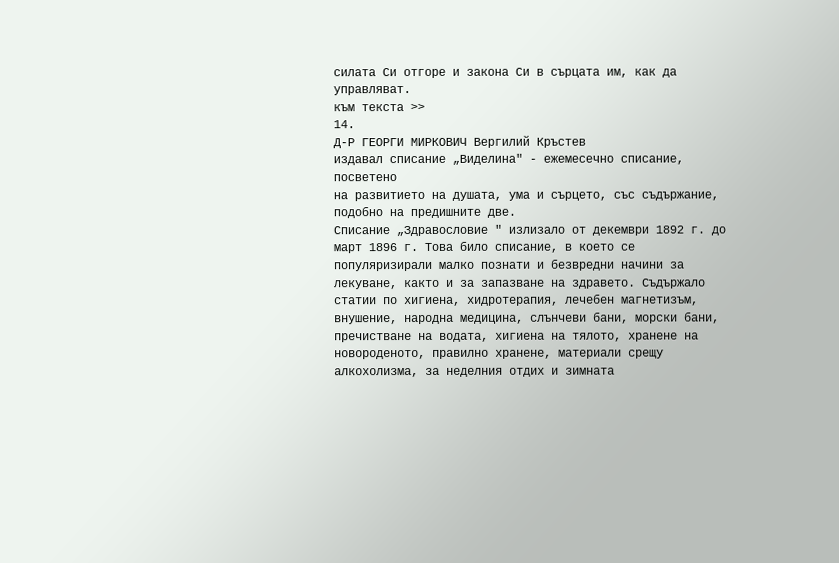силата Си отгоре и закона Си в сърцата им, как да управляват.
към текста >>
14.
Д-Р ГЕОРГИ МИРКОВИЧ Вергилий Кръстев
издавал списание „Виделина" - ежемесечно списание,
посветено
на развитието на душата, ума и сърцето, със съдържание, подобно на предишните две.
Списание „Здравословие " излизало от декември 1892 г. до март 1896 г. Това било списание, в което се популяризирали малко познати и безвредни начини за лекуване, както и за запазване на здравето. Съдържало статии по хигиена, хидротерапия, лечебен магнетизъм, внушение, народна медицина, слънчеви бани, морски бани, пречистване на водата, хигиена на тялото, хранене на новороденото, правилно хранене, материали срещу алкохолизма, за неделния отдих и зимната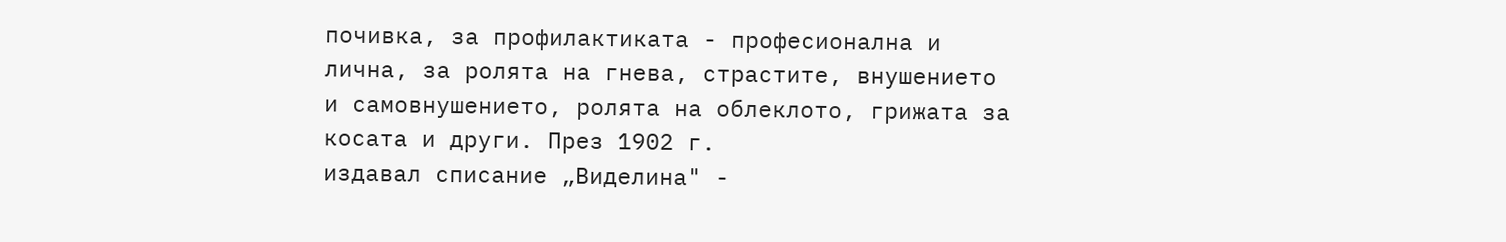почивка, за профилактиката - професионална и лична, за ролята на гнева, страстите, внушението и самовнушението, ролята на облеклото, грижата за косата и други. През 1902 г.
издавал списание „Виделина" -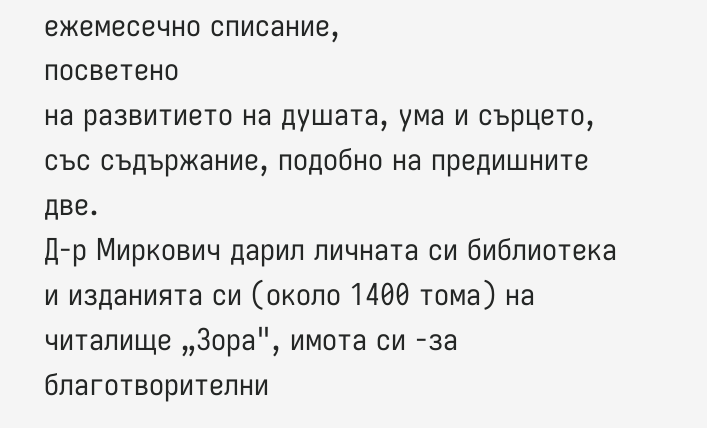ежемесечно списание,
посветено
на развитието на душата, ума и сърцето, със съдържание, подобно на предишните две.
Д-р Миркович дарил личната си библиотека и изданията си (около 1400 тома) на читалище „Зора", имота си -за благотворителни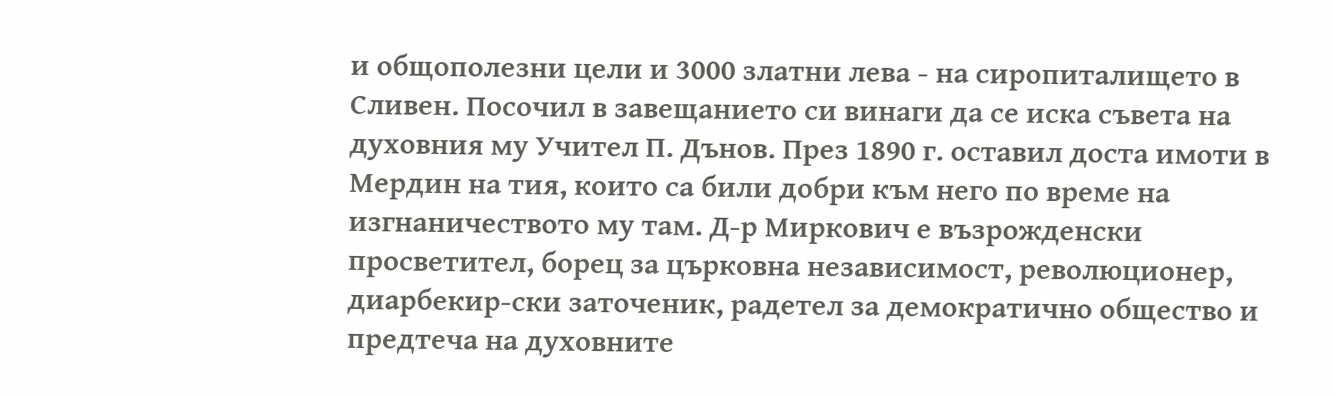и общополезни цели и 3000 златни лева - на сиропиталището в Сливен. Посочил в завещанието си винаги да се иска съвета на духовния му Учител П. Дънов. През 1890 г. оставил доста имоти в Мердин на тия, които са били добри към него по време на изгнаничеството му там. Д-р Миркович е възрожденски просветител, борец за църковна независимост, революционер, диарбекир-ски заточеник, радетел за демократично общество и предтеча на духовните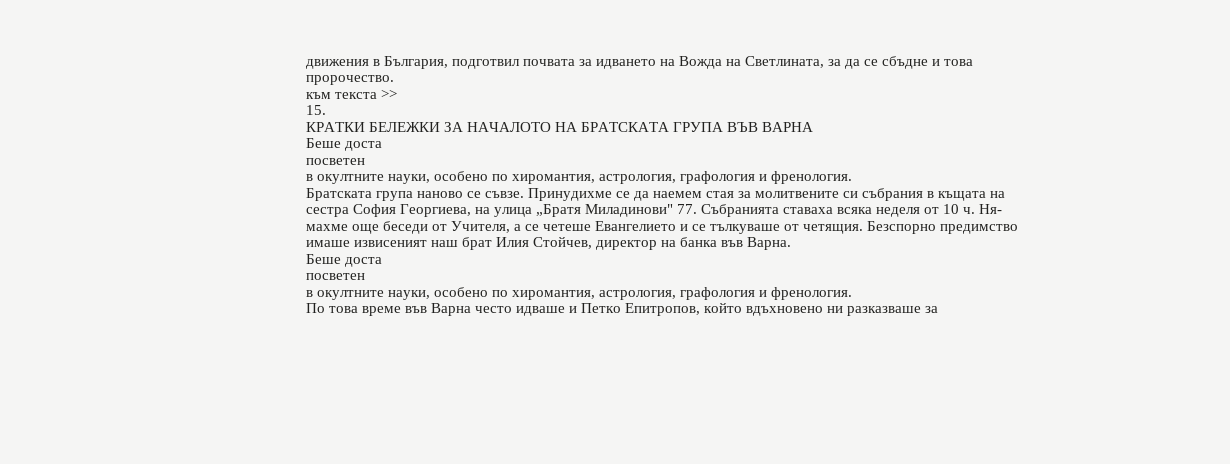движения в България, подготвил почвата за идването на Вожда на Светлината, за да се сбъдне и това пророчество.
към текста >>
15.
КРАТКИ БЕЛЕЖКИ ЗА НАЧАЛОТО НА БРАТСКАТА ГРУПА ВЪВ ВАРНА
Беше доста
посветен
в окултните науки, особено по хиромантия, астрология, графология и френология.
Братската група наново се съвзе. Принудихме се да наемем стая за молитвените си събрания в къщата на сестра София Георгиева, на улица „Братя Миладинови" 77. Събранията ставаха всяка неделя от 10 ч. Ня-махме още беседи от Учителя, а се четеше Евангелието и се тълкуваше от четящия. Безспорно предимство имаше извисеният наш брат Илия Стойчев, директор на банка във Варна.
Беше доста
посветен
в окултните науки, особено по хиромантия, астрология, графология и френология.
По това време във Варна често идваше и Петко Епитропов, който вдъхновено ни разказваше за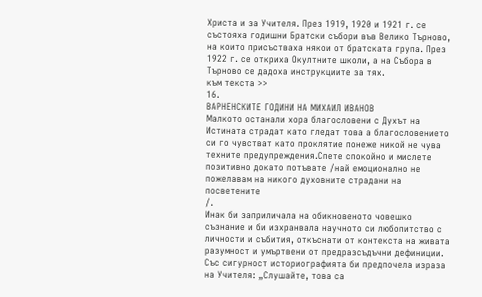Христа и за Учителя. През 1919, 1920 и 1921 г. се състояха годишни Братски събори във Велико Търново, на които присъстваха някои от братската група. През 1922 г. се откриха Окултните школи, а на Събора в Търново се дадоха инструкциите за тях.
към текста >>
16.
ВАРНЕНСКИТЕ ГОДИНИ НА МИХАИЛ ИВАНОВ
Малкото останали хора благословени с Духът на Истината страдат като гледат това а благословението си го чувстват като проклятие понеже никой не чува техните предупреждения.Спете спокойно и мислете позитивно докато потъвате /най емоционално не пожелавам на никого духовните страдани на
посветените
/.
Инак би заприличала на обикновеното човешко съзнание и би изхранвала научното си любопитство с личности и събития, откъснати от контекста на живата разумност и умъртвени от предразсъдъчни дефиниции. Със сигурност историографията би предпочела израза на Учителя: „Слушайте, това са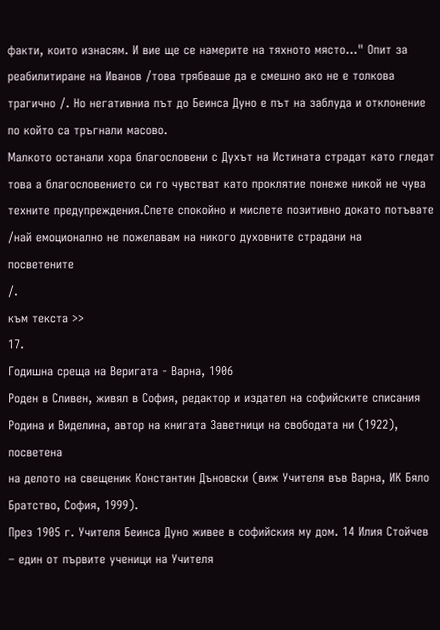факти, които изнасям. И вие ще се намерите на тяхното място..." Опит за реабилитиране на Иванов /това трябваше да е смешно ако не е толкова трагично /. Но негативниа път до Беинса Дуно е път на заблуда и отклонение по който са тръгнали масово.
Малкото останали хора благословени с Духът на Истината страдат като гледат това а благословението си го чувстват като проклятие понеже никой не чува техните предупреждения.Спете спокойно и мислете позитивно докато потъвате /най емоционално не пожелавам на никого духовните страдани на
посветените
/.
към текста >>
17.
Годишна среща на Веригата - Варна, 1906
Роден в Сливен, живял в София, редактор и издател на софийските списания Родина и Виделина, автор на книгата Заветници на свободата ни (1922),
посветена
на делото на свещеник Константин Дъновски (виж Учителя във Варна, ИК Бяло Братство, София, 1999).
През 1905 г. Учителя Беинса Дуно живее в софийския му дом. 14 Илия Стойчев – един от първите ученици на Учителя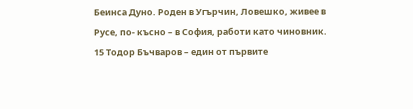Беинса Дуно. Роден в Угърчин, Ловешко, живee в Русе, по- късно – в София, работи като чиновник. 15 Тодор Бъчваров – един от първите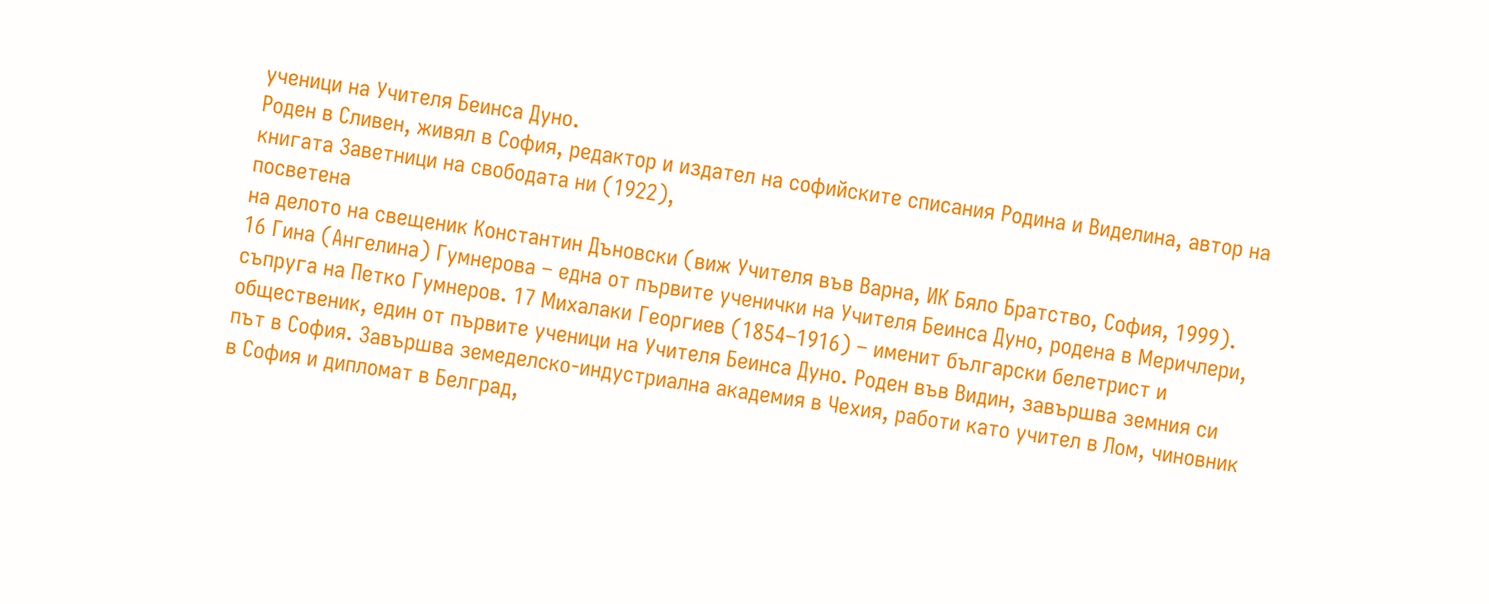ученици на Учителя Беинса Дуно.
Роден в Сливен, живял в София, редактор и издател на софийските списания Родина и Виделина, автор на книгата Заветници на свободата ни (1922),
посветена
на делото на свещеник Константин Дъновски (виж Учителя във Варна, ИК Бяло Братство, София, 1999).
16 Гина (Ангелина) Гумнерова – една от първите ученички на Учителя Беинса Дуно, родена в Меричлери, съпруга на Петко Гумнеров. 17 Михалаки Георгиев (1854–1916) – именит български белетрист и общественик, един от първите ученици на Учителя Беинса Дуно. Роден във Видин, завършва земния си път в София. Завършва земеделско-индустриална академия в Чехия, работи като учител в Лом, чиновник в София и дипломат в Белград,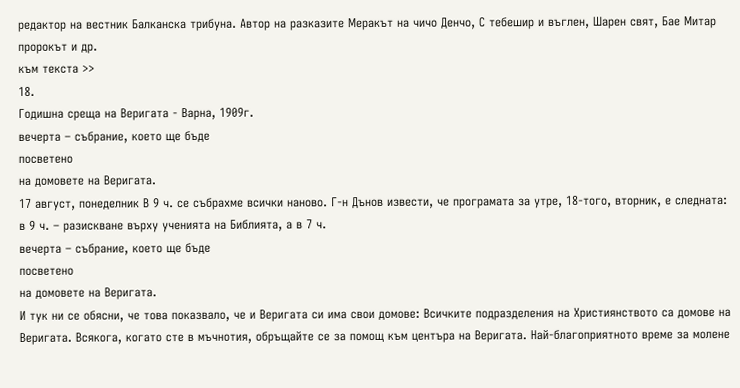редактор на вестник Балканска трибуна. Автор на разказите Меракът на чичо Денчо, С тебешир и въглен, Шарен свят, Бае Митар пророкът и др.
към текста >>
18.
Годишна среща на Веригата - Варна, 1909г.
вечерта – събрание, което ще бъде
посветено
на домовете на Веригата.
17 август, понеделник В 9 ч. се събрахме всички наново. Г-н Дънов извести, че програмата за утре, 18-того, вторник, е следната: в 9 ч. – разискване върху ученията на Библията, а в 7 ч.
вечерта – събрание, което ще бъде
посветено
на домовете на Веригата.
И тук ни се обясни, че това показвало, че и Веригата си има свои домове: Всичките подразделения на Християнството са домове на Веригата. Всякога, когато сте в мъчнотия, обръщайте се за помощ към центъра на Веригата. Най-благоприятното време за молене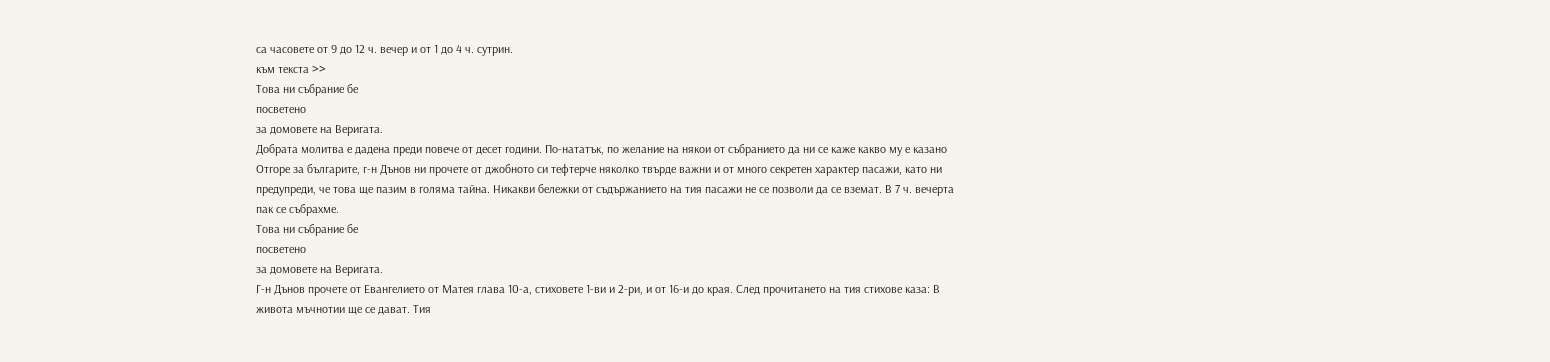са часовете от 9 до 12 ч. вечер и от 1 до 4 ч. сутрин.
към текста >>
Това ни събрание бе
посветено
за домовете на Веригата.
Добрата молитва е дадена преди повече от десет години. По-нататък, по желание на някои от събранието да ни се каже какво му е казано Отгоре за българите, г-н Дънов ни прочете от джобното си тефтерче няколко твърде важни и от много секретен характер пасажи, като ни предупреди, че това ще пазим в голяма тайна. Никакви бележки от съдържанието на тия пасажи не се позволи да се вземат. В 7 ч. вечерта пак се събрахме.
Това ни събрание бе
посветено
за домовете на Веригата.
Г-н Дънов прочете от Евангелието от Матея глава 10-а, стиховете 1-ви и 2-ри, и от 16-и до края. След прочитането на тия стихове каза: В живота мъчнотии ще се дават. Тия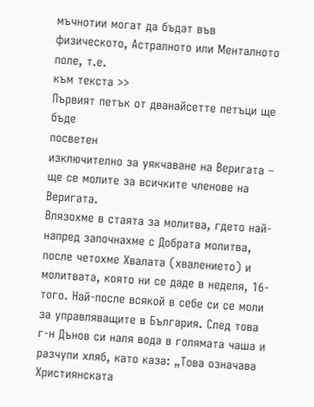мъчнотии могат да бъдат във физическото, Астралното или Менталното поле, т.е.
към текста >>
Първият петък от дванайсетте петъци ще бъде
посветен
изключително за уякчаване на Веригата – ще се молите за всичките членове на Веригата.
Влязохме в стаята за молитва, гдето най-напред започнахме с Добрата молитва, после четохме Хвалата (хвалението) и молитвата, която ни се даде в неделя, 16-того. Най-после всякой в себе си се моли за управляващите в България. След това г-н Дънов си наля вода в голямата чаша и разчупи хляб, като каза: „Това означава Християнската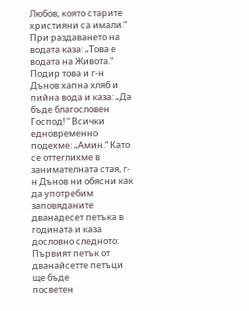Любов, която старите християни са имали.“ При раздаването на водата каза: „Това е водата на Живота.“ Подир това и г-н Дънов хапна хляб и пийна вода и каза: „Да бъде благословен Господ! “ Всички едновременно подехме: „Амин.“ Като се оттеглихме в занимателната стая, г-н Дънов ни обясни как да употребим заповяданите дванадесет петъка в годината и каза дословно следното:
Първият петък от дванайсетте петъци ще бъде
посветен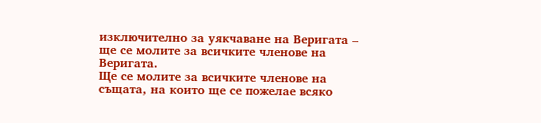изключително за уякчаване на Веригата – ще се молите за всичките членове на Веригата.
Ще се молите за всичките членове на същата, на които ще се пожелае всяко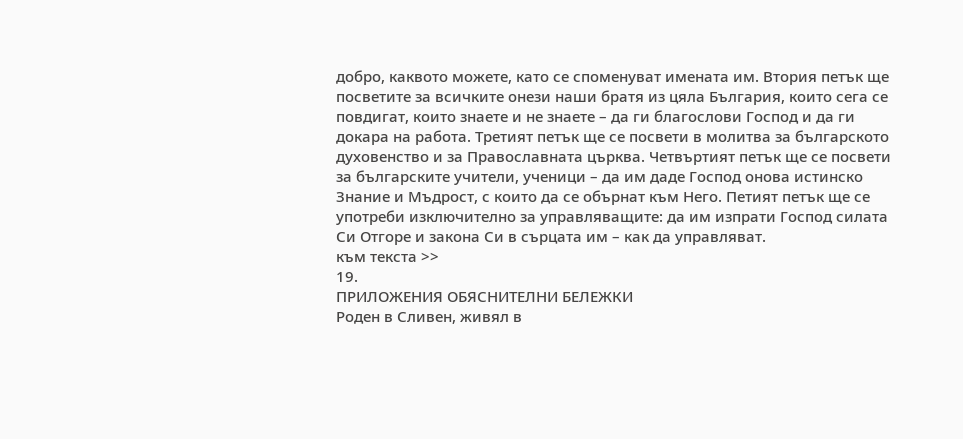добро, каквото можете, като се споменуват имената им. Втория петък ще посветите за всичките онези наши братя из цяла България, които сега се повдигат, които знаете и не знаете – да ги благослови Господ и да ги докара на работа. Третият петък ще се посвети в молитва за българското духовенство и за Православната църква. Четвъртият петък ще се посвети за българските учители, ученици – да им даде Господ онова истинско Знание и Мъдрост, с които да се обърнат към Него. Петият петък ще се употреби изключително за управляващите: да им изпрати Господ силата Си Отгоре и закона Си в сърцата им – как да управляват.
към текста >>
19.
ПРИЛОЖЕНИЯ ОБЯСНИТЕЛНИ БЕЛЕЖКИ
Роден в Сливен, живял в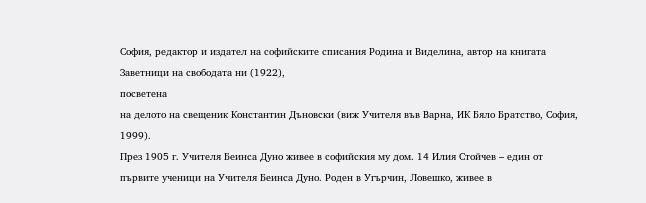София, редактор и издател на софийските списания Родина и Виделина, автор на книгата Заветници на свободата ни (1922),
посветена
на делото на свещеник Константин Дъновски (виж Учителя във Варна, ИК Бяло Братство, София, 1999).
През 1905 г. Учителя Беинса Дуно живее в софийския му дом. 14 Илия Стойчев – един от първите ученици на Учителя Беинса Дуно. Роден в Угърчин, Ловешко, живee в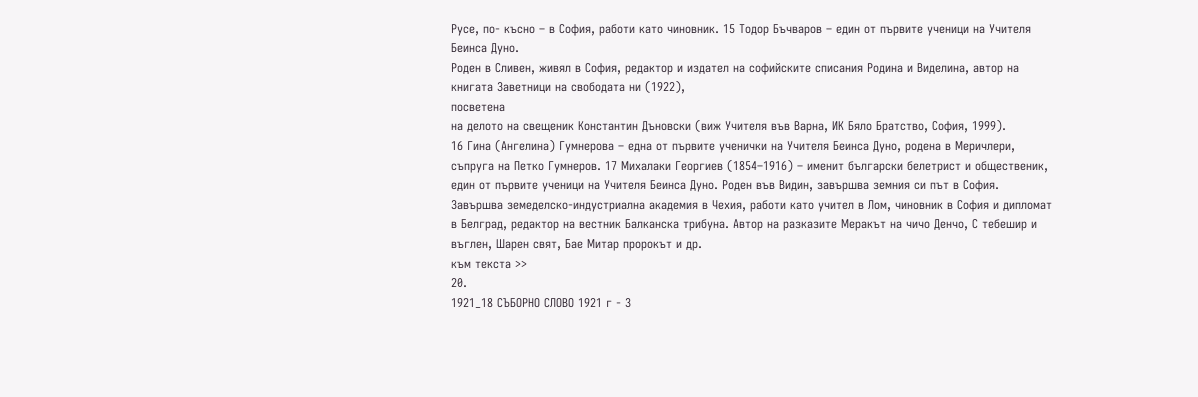Русе, по- късно – в София, работи като чиновник. 15 Тодор Бъчваров – един от първите ученици на Учителя Беинса Дуно.
Роден в Сливен, живял в София, редактор и издател на софийските списания Родина и Виделина, автор на книгата Заветници на свободата ни (1922),
посветена
на делото на свещеник Константин Дъновски (виж Учителя във Варна, ИК Бяло Братство, София, 1999).
16 Гина (Ангелина) Гумнерова – една от първите ученички на Учителя Беинса Дуно, родена в Меричлери, съпруга на Петко Гумнеров. 17 Михалаки Георгиев (1854–1916) – именит български белетрист и общественик, един от първите ученици на Учителя Беинса Дуно. Роден във Видин, завършва земния си път в София. Завършва земеделско-индустриална академия в Чехия, работи като учител в Лом, чиновник в София и дипломат в Белград, редактор на вестник Балканска трибуна. Автор на разказите Меракът на чичо Денчо, С тебешир и въглен, Шарен свят, Бае Митар пророкът и др.
към текста >>
20.
1921_18 СЪБОРНО СЛОВО 1921 г - 3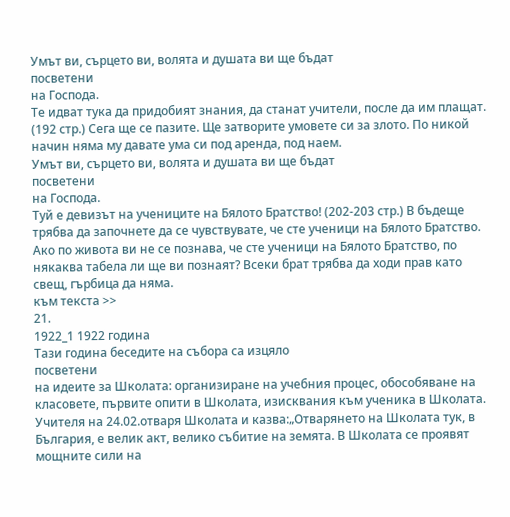Умът ви, сърцето ви, волята и душата ви ще бъдат
посветени
на Господа.
Те идват тука да придобият знания, да станат учители, после да им плащат. (192 стр.) Сега ще се пазите. Ще затворите умовете си за злото. По никой начин няма му давате ума си под аренда, под наем.
Умът ви, сърцето ви, волята и душата ви ще бъдат
посветени
на Господа.
Туй е девизът на учениците на Бялото Братство! (202-203 стр.) В бъдеще трябва да започнете да се чувствувате, че сте ученици на Бялото Братство. Ако по живота ви не се познава, че сте ученици на Бялото Братство, по някаква табела ли ще ви познаят? Всеки брат трябва да ходи прав като свещ, гърбица да няма.
към текста >>
21.
1922_1 1922 година
Тази година беседите на събора са изцяло
посветени
на идеите за Школата: организиране на учебния процес, обособяване на класовете, първите опити в Школата, изисквания към ученика в Школата.
Учителя на 24.02.отваря Школата и казва:„Отварянето на Школата тук, в България, е велик акт, велико събитие на земята. В Школата се проявят мощните сили на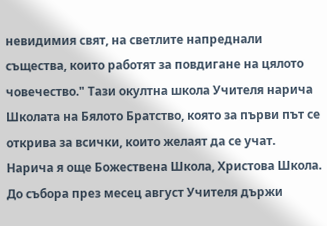невидимия свят, на светлите напреднали същества, които работят за повдигане на цялото човечество." Тази окултна школа Учителя нарича Школата на Бялото Братство, която за първи път се открива за всички, които желаят да се учат. Нарича я още Божествена Школа, Христова Школа. До събора през месец август Учителя държи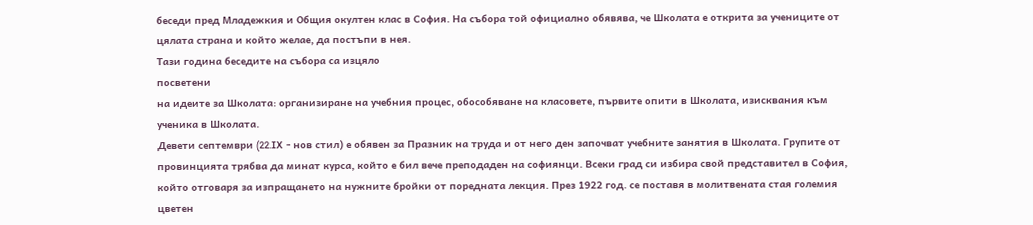беседи пред Младежкия и Общия окултен клас в София. На събора той официално обявява, че Школата е открита за учениците от цялата страна и който желае, да постъпи в нея.
Тази година беседите на събора са изцяло
посветени
на идеите за Школата: организиране на учебния процес, обособяване на класовете, първите опити в Школата, изисквания към ученика в Школата.
Девети септември (22.IХ - нов стил) е обявен за Празник на труда и от него ден започват учебните занятия в Школата. Групите от провинцията трябва да минат курса, който е бил вече преподаден на софиянци. Всеки град си избира свой представител в София, който отговаря за изпращането на нужните бройки от поредната лекция. През 1922 год. се поставя в молитвената стая големия цветен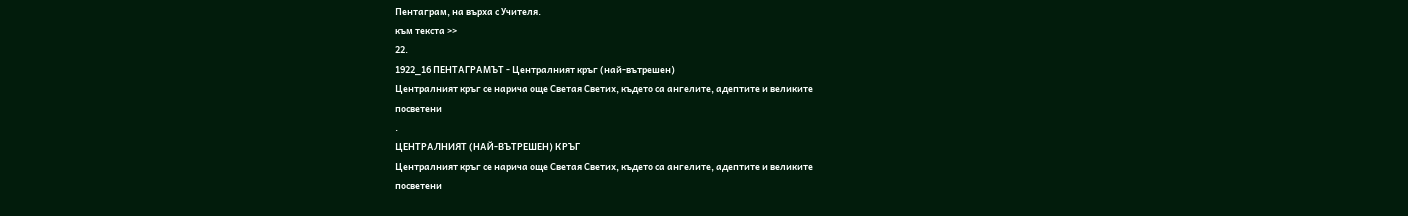Пентаграм, на върха с Учителя.
към текста >>
22.
1922_16 ПЕНТАГРАМЪТ - Централният кръг (най-вътрешен)
Централният кръг се нарича още Светая Светих, където са ангелите, адептите и великите
посветени
.
ЦЕНТРАЛНИЯТ (НАЙ-ВЪТРЕШЕН) КРЪГ
Централният кръг се нарича още Светая Светих, където са ангелите, адептите и великите
посветени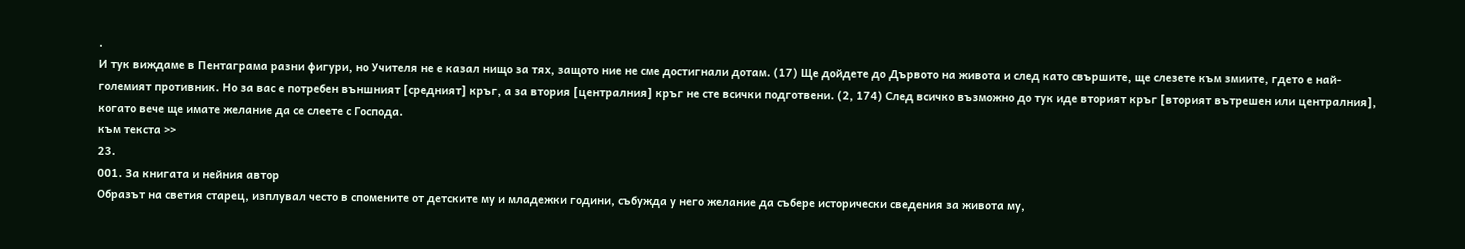.
И тук виждаме в Пентаграма разни фигури, но Учителя не е казал нищо за тях, защото ние не сме достигнали дотам. (17) Ще дойдете до Дървото на живота и след като свършите, ще слезете към змиите, гдето е най-големият противник. Но за вас е потребен външният [средният] кръг, а за втория [централния] кръг не сте всички подготвени. (2, 174) След всичко възможно до тук иде вторият кръг [вторият вътрешен или централния], когато вече ще имате желание да се слеете с Господа.
към текста >>
23.
001. За книгата и нейния автор
Образът на светия старец, изплувал често в спомените от детските му и младежки години, събужда у него желание да събере исторически сведения за живота му,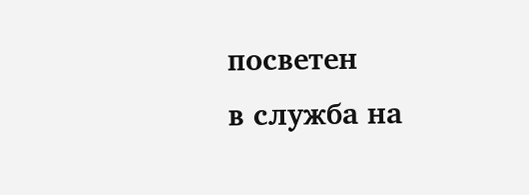посветен
в служба на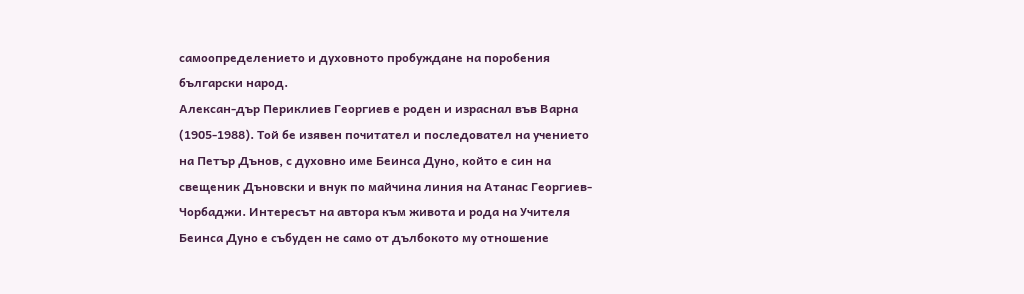самоопределението и духовното пробуждане на поробения български народ.
Алексан-дър Периклиев Георгиев е роден и израснал във Варна (1905-1988). Той бе изявен почитател и последовател на учението на Петър Дънов, с духовно име Беинса Дуно, който е син на свещеник Дъновски и внук по майчина линия на Атанас Георгиев-Чорбаджи. Интересът на автора към живота и рода на Учителя Беинса Дуно е събуден не само от дълбокото му отношение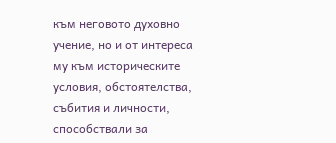към неговото духовно учение, но и от интереса му към историческите условия, обстоятелства, събития и личности, способствали за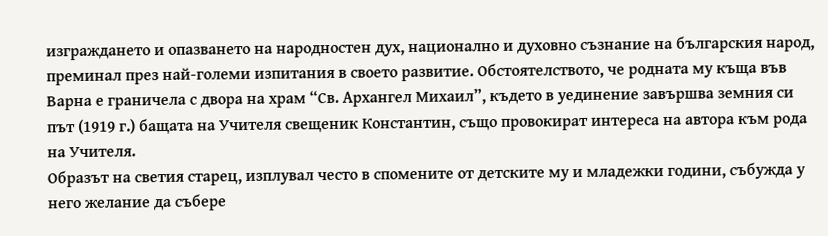изграждането и опазването на народностен дух, национално и духовно съзнание на българския народ, преминал през най-големи изпитания в своето развитие. Обстоятелството, че родната му къща във Варна е граничела с двора на храм “Св. Архангел Михаил”, където в уединение завършва земния си път (1919 г.) бащата на Учителя свещеник Константин, също провокират интереса на автора към рода на Учителя.
Образът на светия старец, изплувал често в спомените от детските му и младежки години, събужда у него желание да събере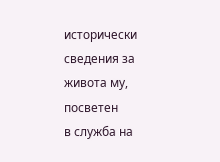исторически сведения за живота му,
посветен
в служба на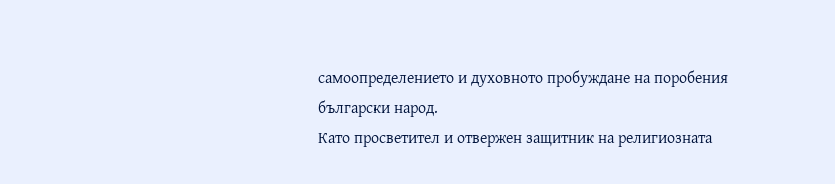самоопределението и духовното пробуждане на поробения български народ.
Като просветител и отвержен защитник на религиозната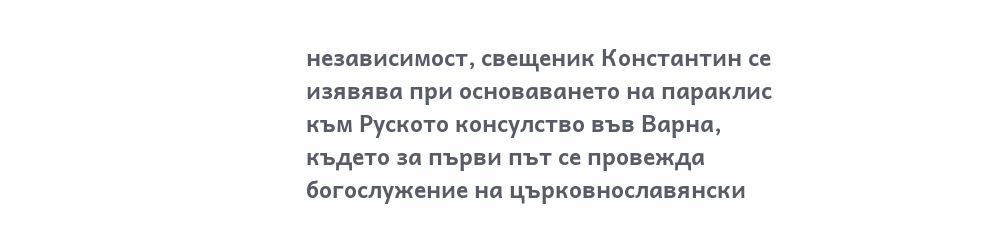независимост, свещеник Константин се изявява при основаването на параклис към Руското консулство във Варна, където за първи път се провежда богослужение на църковнославянски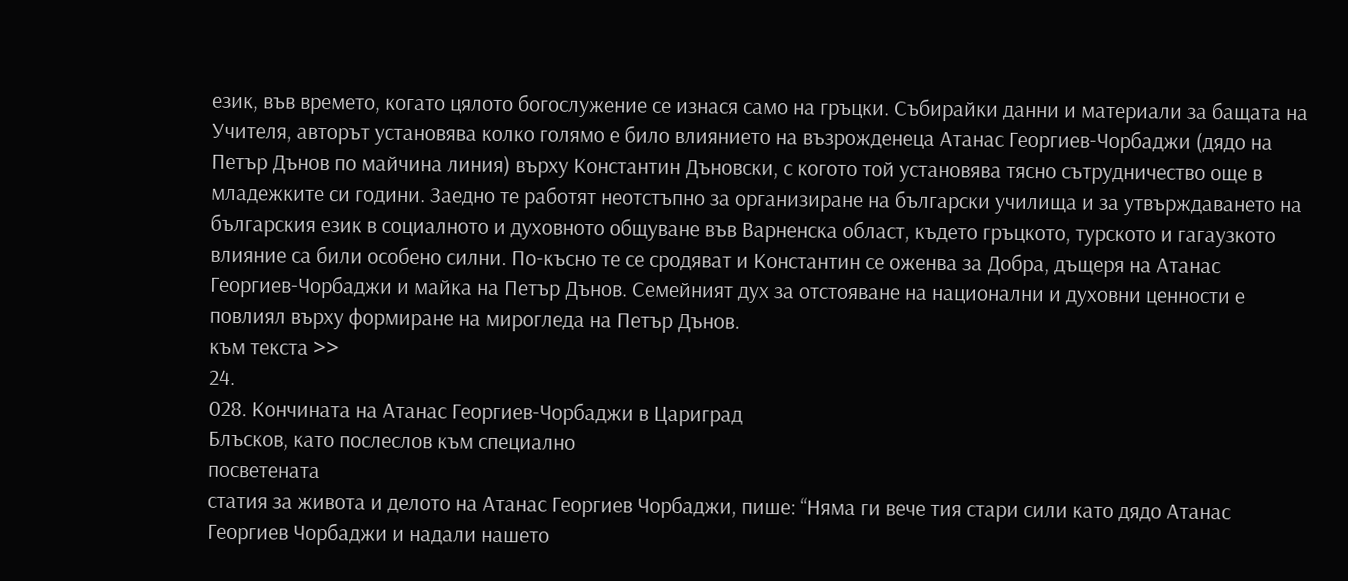език, във времето, когато цялото богослужение се изнася само на гръцки. Събирайки данни и материали за бащата на Учителя, авторът установява колко голямо е било влиянието на възрожденеца Атанас Георгиев-Чорбаджи (дядо на Петър Дънов по майчина линия) върху Константин Дъновски, с когото той установява тясно сътрудничество още в младежките си години. Заедно те работят неотстъпно за организиране на български училища и за утвърждаването на българския език в социалното и духовното общуване във Варненска област, където гръцкото, турското и гагаузкото влияние са били особено силни. По-късно те се сродяват и Константин се оженва за Добра, дъщеря на Атанас Георгиев-Чорбаджи и майка на Петър Дънов. Семейният дух за отстояване на национални и духовни ценности е повлиял върху формиране на мирогледа на Петър Дънов.
към текста >>
24.
028. Кончината на Атанас Георгиев-Чорбаджи в Цариград
Блъсков, като послеслов към специално
посветената
статия за живота и делото на Атанас Георгиев Чорбаджи, пише: “Няма ги вече тия стари сили като дядо Атанас Георгиев Чорбаджи и надали нашето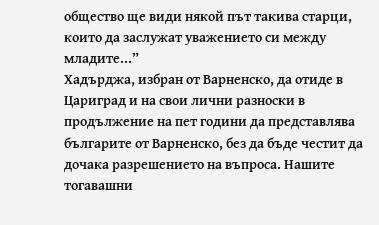общество ще види някой път такива старци, които да заслужат уважението си между младите...”
Хадърджа, избран от Варненско, да отиде в Цариград и на свои лични разноски в продължение на пет години да представлява българите от Варненско, без да бъде честит да дочака разрешението на въпроса. Нашите тогавашни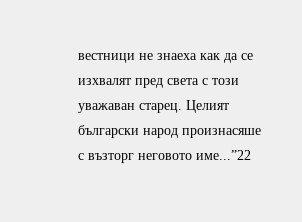вестници не знаеха как да се изхвалят пред света с този уважаван старец. Целият български народ произнасяше с възторг неговото име...”22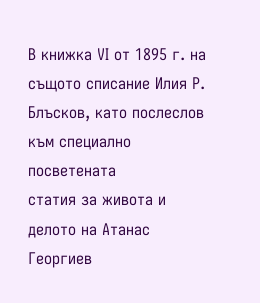В книжка VІ от 1895 г. на същото списание Илия Р.
Блъсков, като послеслов към специално
посветената
статия за живота и делото на Атанас Георгиев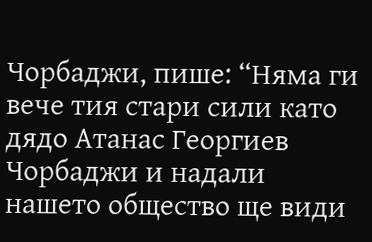Чорбаджи, пише: “Няма ги вече тия стари сили като дядо Атанас Георгиев Чорбаджи и надали нашето общество ще види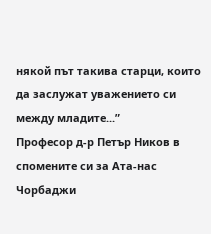някой път такива старци, които да заслужат уважението си между младите...”
Професор д-р Петър Ников в спомените си за Ата-нас Чорбаджи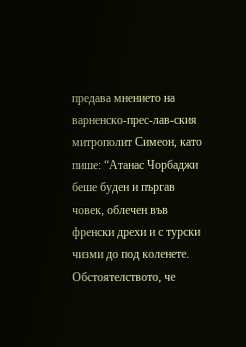предава мнението на варненско-прес-лав-ския митрополит Симеон, като пише: “Атанас Чорбаджи беше буден и пъргав човек, облечен във френски дрехи и с турски чизми до под коленете. Обстоятелството, че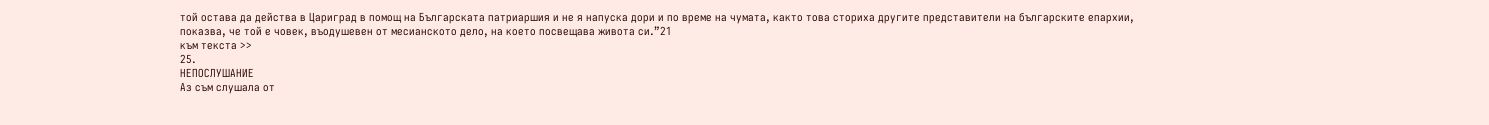той остава да действа в Цариград в помощ на Българската патриаршия и не я напуска дори и по време на чумата, както това сториха другите представители на българските епархии, показва, че той е човек, въодушевен от месианското дело, на което посвещава живота си.”21
към текста >>
25.
НЕПОСЛУШАНИЕ
Аз съм слушала от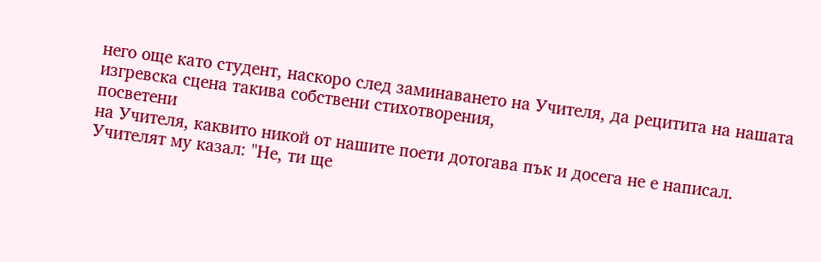него още като студент, наскоро след заминаването на Учителя, да рецитита на нашата изгревска сцена такива собствени стихотворения,
посветени
на Учителя, каквито никой от нашите поети дотогава пък и досега не е написал.
Учителят му казал: "Не, ти ще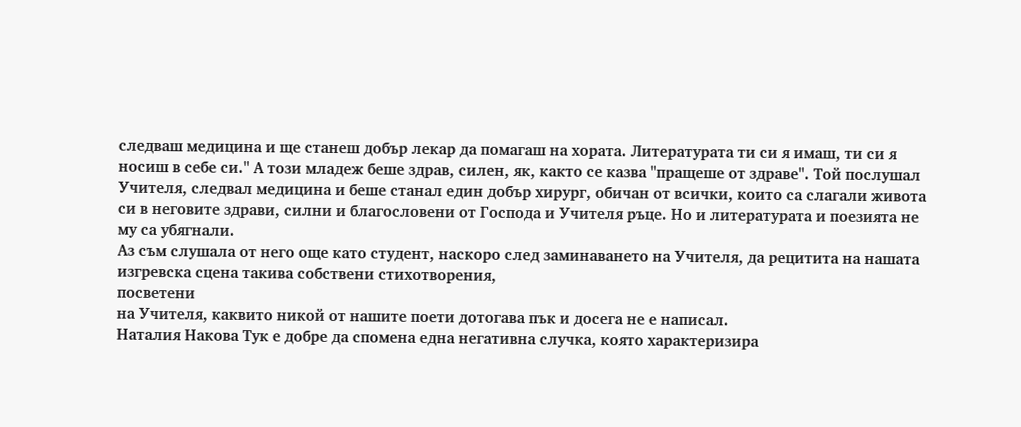следваш медицина и ще станеш добър лекар да помагаш на хората. Литературата ти си я имаш, ти си я носиш в себе си." А този младеж беше здрав, силен, як, както се казва "пращеше от здраве". Той послушал Учителя, следвал медицина и беше станал един добър хирург, обичан от всички, които са слагали живота си в неговите здрави, силни и благословени от Господа и Учителя ръце. Но и литературата и поезията не му са убягнали.
Аз съм слушала от него още като студент, наскоро след заминаването на Учителя, да рецитита на нашата изгревска сцена такива собствени стихотворения,
посветени
на Учителя, каквито никой от нашите поети дотогава пък и досега не е написал.
Наталия Накова Тук е добре да спомена една негативна случка, която характеризира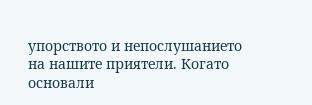упорството и непослушанието на нашите приятели. Когато основали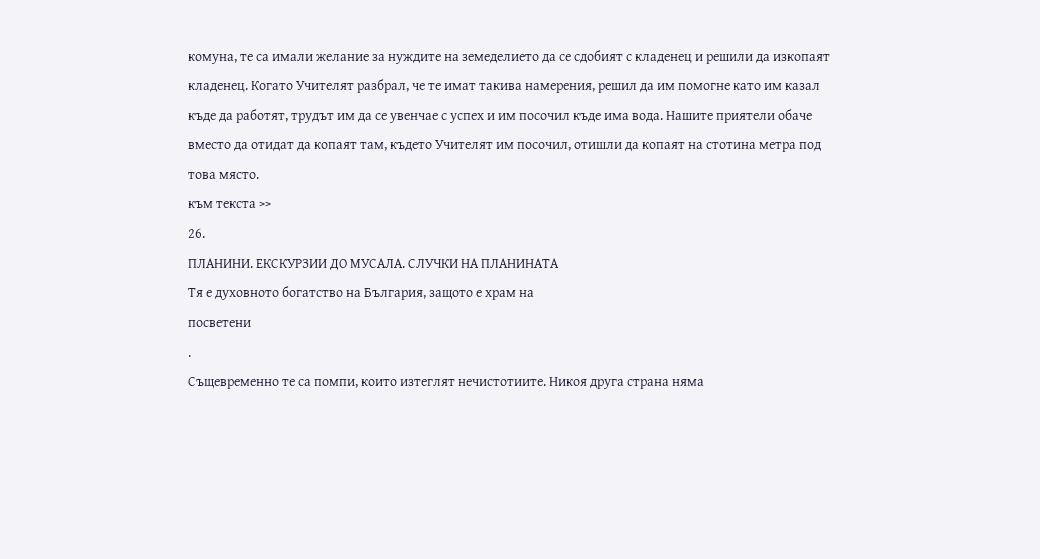комуна, те са имали желание за нуждите на земеделието да се сдобият с кладенец и решили да изкопаят кладенец. Когато Учителят разбрал, че те имат такива намерения, решил да им помогне като им казал къде да работят, трудът им да се увенчае с успех и им посочил къде има вода. Нашите приятели обаче вместо да отидат да копаят там, където Учителят им посочил, отишли да копаят на стотина метра под това място.
към текста >>
26.
ПЛАНИНИ. ЕКСКУРЗИИ ДО МУСАЛА. СЛУЧКИ НА ПЛАНИНАТА
Тя е духовното богатство на България, защото е храм на
посветени
.
Същевременно те са помпи, които изтеглят нечистотиите. Никоя друга страна няма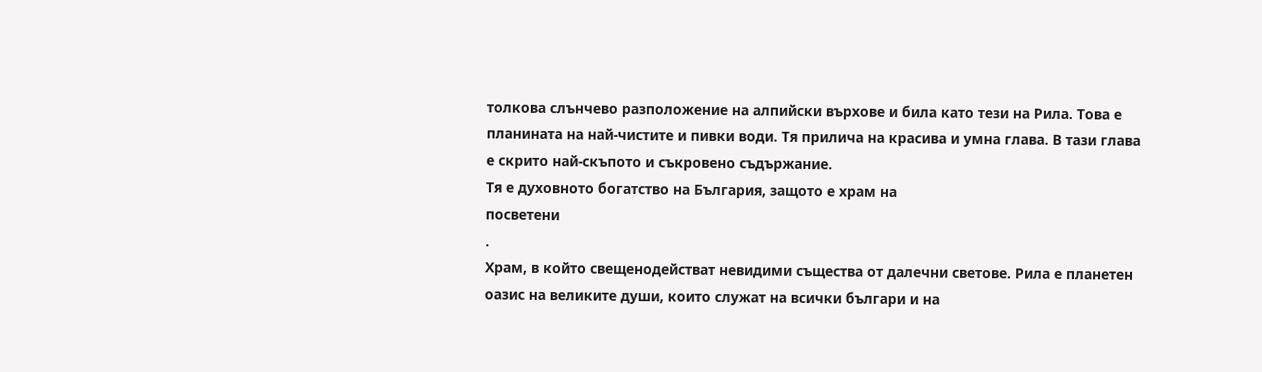толкова слънчево разположение на алпийски върхове и била като тези на Рила. Това е планината на най-чистите и пивки води. Тя прилича на красива и умна глава. В тази глава е скрито най-скъпото и съкровено съдържание.
Тя е духовното богатство на България, защото е храм на
посветени
.
Храм, в който свещенодействат невидими същества от далечни светове. Рила е планетен оазис на великите души, които служат на всички българи и на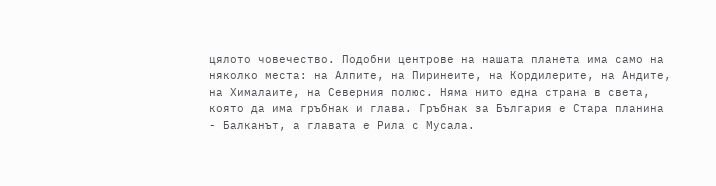цялото човечество. Подобни центрове на нашата планета има само на няколко места: на Алпите, на Пиринеите, на Кордилерите, на Андите, на Хималаите, на Северния полюс. Няма нито една страна в света, която да има гръбнак и глава. Гръбнак за България е Стара планина - Балканът, а главата е Рила с Мусала.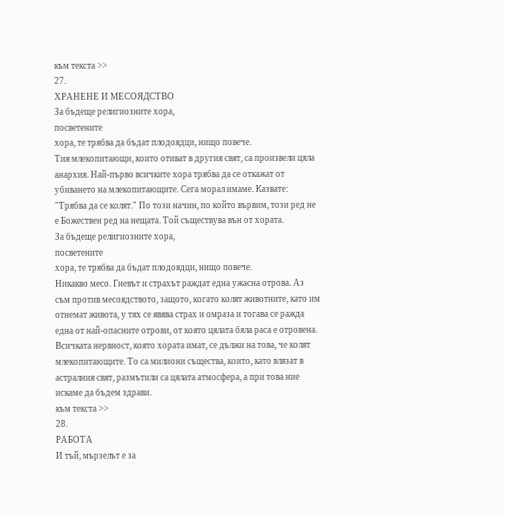към текста >>
27.
ХРАНЕНЕ И МЕСОЯДСТВО
За бъдеще религиозните хора,
посветените
хора, те трябва да бъдат плодоядци, нищо повече.
Тия млекопитающи, които отиват в другия свят, са произвели цяла анархия. Най-първо всичките хора трябва да се откажат от убиването на млекопитающите. Сега морал имаме. Казвате: "Трябва да се колят." По този начин, по който вървим, този ред не е Божествен ред на нещата. Той съществува вън от хората.
За бъдеще религиозните хора,
посветените
хора, те трябва да бъдат плодоядци, нищо повече.
Никакво месо. Гневът и страхът раждат една ужасна отрова. Аз съм против месоядството, защото, когато колят животните, като им отнемат живота, у тях се явява страх и омраза и тогава се ражда една от най-опасните отрови, от която цялата бяла раса е отровена. Всичката нервност, която хората имат, се дължи на това, че колят млекопитающите. То са милиони същества, които, като влязат в астралния свят, размътили са цялата атмосфера, а при това ние искаме да бъдем здрави.
към текста >>
28.
РАБОТА
И тъй, мързелът е за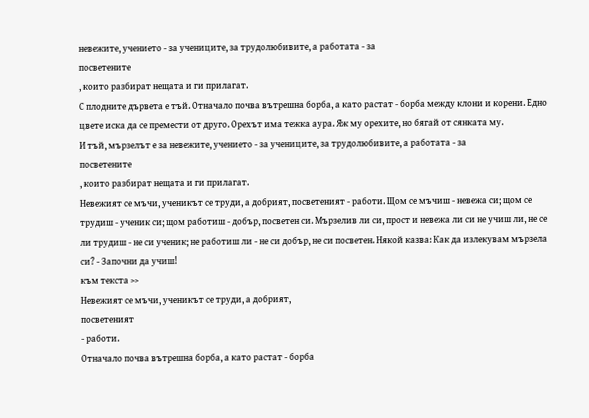невежите, учението - за учениците, за трудолюбивите, а работата - за
посветените
, които разбират нещата и ги прилагат.
С плодните дървета е тъй. Отначало почва вътрешна борба, а като растат - борба между клони и корени. Едно цвете иска да се премести от друго. Орехът има тежка аура. Яж му орехите, но бягай от сянката му.
И тъй, мързелът е за невежите, учението - за учениците, за трудолюбивите, а работата - за
посветените
, които разбират нещата и ги прилагат.
Невежият се мъчи, ученикът се труди, а добрият, посветеният - работи. Щом се мъчиш - невежа си; щом се трудиш - ученик си; щом работиш - добър, посветен си. Мързелив ли си, прост и невежа ли си не учиш ли, не се ли трудиш - не си ученик; не работиш ли - не си добър, не си посветен. Някой казва: Как да излекувам мързела си? - Започни да учиш!
към текста >>
Невежият се мъчи, ученикът се труди, а добрият,
посветеният
- работи.
Отначало почва вътрешна борба, а като растат - борба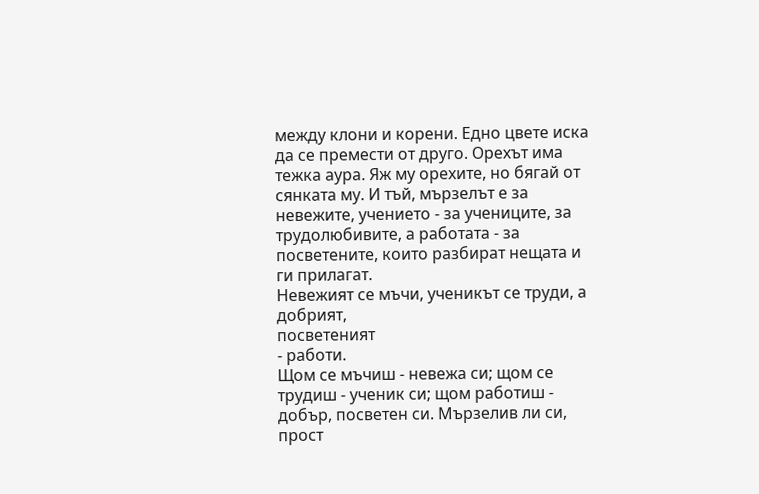между клони и корени. Едно цвете иска да се премести от друго. Орехът има тежка аура. Яж му орехите, но бягай от сянката му. И тъй, мързелът е за невежите, учението - за учениците, за трудолюбивите, а работата - за посветените, които разбират нещата и ги прилагат.
Невежият се мъчи, ученикът се труди, а добрият,
посветеният
- работи.
Щом се мъчиш - невежа си; щом се трудиш - ученик си; щом работиш - добър, посветен си. Мързелив ли си, прост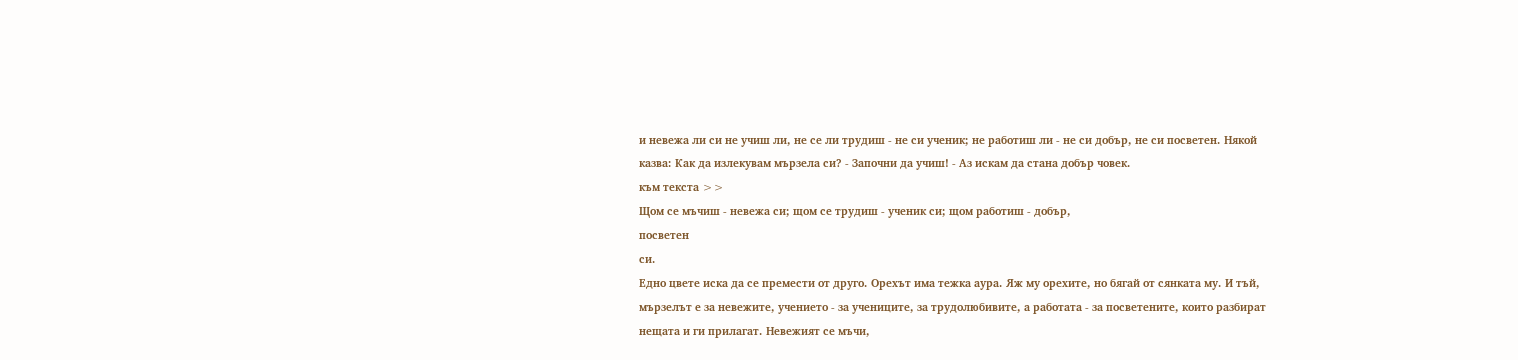и невежа ли си не учиш ли, не се ли трудиш - не си ученик; не работиш ли - не си добър, не си посветен. Някой казва: Как да излекувам мързела си? - Започни да учиш! - Аз искам да стана добър човек.
към текста >>
Щом се мъчиш - невежа си; щом се трудиш - ученик си; щом работиш - добър,
посветен
си.
Едно цвете иска да се премести от друго. Орехът има тежка аура. Яж му орехите, но бягай от сянката му. И тъй, мързелът е за невежите, учението - за учениците, за трудолюбивите, а работата - за посветените, които разбират нещата и ги прилагат. Невежият се мъчи,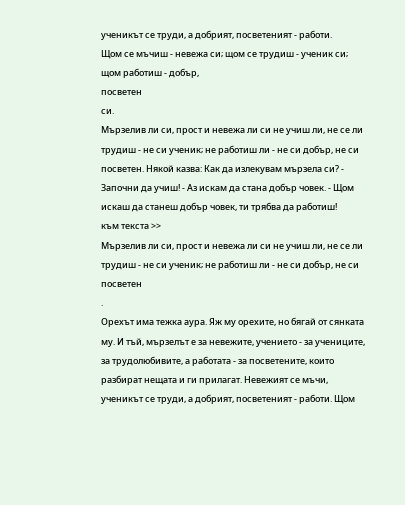ученикът се труди, а добрият, посветеният - работи.
Щом се мъчиш - невежа си; щом се трудиш - ученик си; щом работиш - добър,
посветен
си.
Мързелив ли си, прост и невежа ли си не учиш ли, не се ли трудиш - не си ученик; не работиш ли - не си добър, не си посветен. Някой казва: Как да излекувам мързела си? - Започни да учиш! - Аз искам да стана добър човек. - Щом искаш да станеш добър човек, ти трябва да работиш!
към текста >>
Мързелив ли си, прост и невежа ли си не учиш ли, не се ли трудиш - не си ученик; не работиш ли - не си добър, не си
посветен
.
Орехът има тежка аура. Яж му орехите, но бягай от сянката му. И тъй, мързелът е за невежите, учението - за учениците, за трудолюбивите, а работата - за посветените, които разбират нещата и ги прилагат. Невежият се мъчи, ученикът се труди, а добрият, посветеният - работи. Щом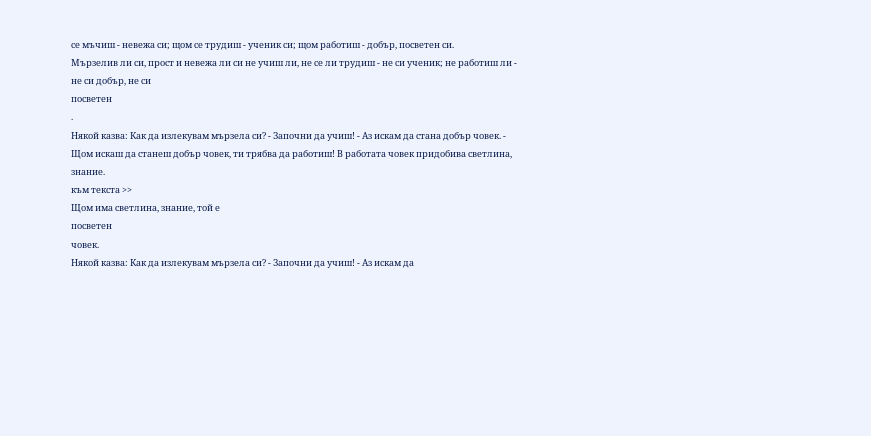се мъчиш - невежа си; щом се трудиш - ученик си; щом работиш - добър, посветен си.
Мързелив ли си, прост и невежа ли си не учиш ли, не се ли трудиш - не си ученик; не работиш ли - не си добър, не си
посветен
.
Някой казва: Как да излекувам мързела си? - Започни да учиш! - Аз искам да стана добър човек. - Щом искаш да станеш добър човек, ти трябва да работиш! В работата човек придобива светлина, знание.
към текста >>
Щом има светлина, знание, той е
посветен
човек.
Някой казва: Как да излекувам мързела си? - Започни да учиш! - Аз искам да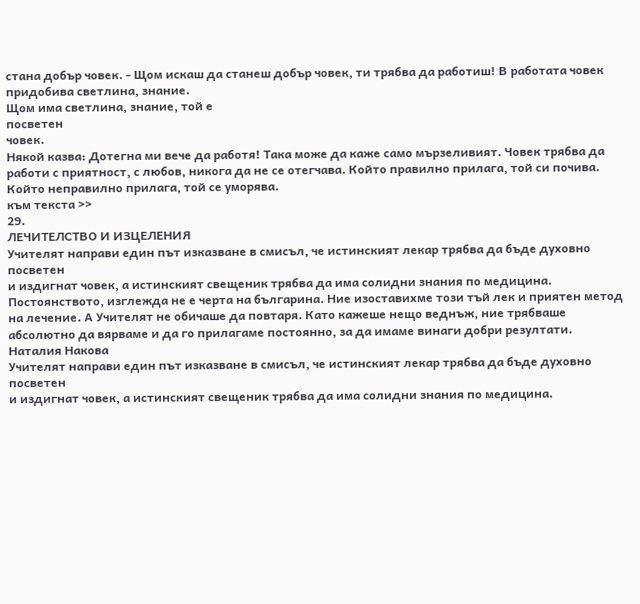стана добър човек. - Щом искаш да станеш добър човек, ти трябва да работиш! В работата човек придобива светлина, знание.
Щом има светлина, знание, той е
посветен
човек.
Някой казва: Дотегна ми вече да работя! Така може да каже само мързеливият. Човек трябва да работи с приятност, с любов, никога да не се отегчава. Който правилно прилага, той си почива. Който неправилно прилага, той се уморява.
към текста >>
29.
ЛЕЧИТЕЛСТВО И ИЗЦЕЛЕНИЯ
Учителят направи един път изказване в смисъл, че истинският лекар трябва да бъде духовно
посветен
и издигнат човек, а истинският свещеник трябва да има солидни знания по медицина.
Постоянството, изглежда не е черта на българина. Ние изоставихме този тъй лек и приятен метод на лечение. А Учителят не обичаше да повтаря. Като кажеше нещо веднъж, ние трябваше абсолютно да вярваме и да го прилагаме постоянно, за да имаме винаги добри резултати. Наталия Накова
Учителят направи един път изказване в смисъл, че истинският лекар трябва да бъде духовно
посветен
и издигнат човек, а истинският свещеник трябва да има солидни знания по медицина.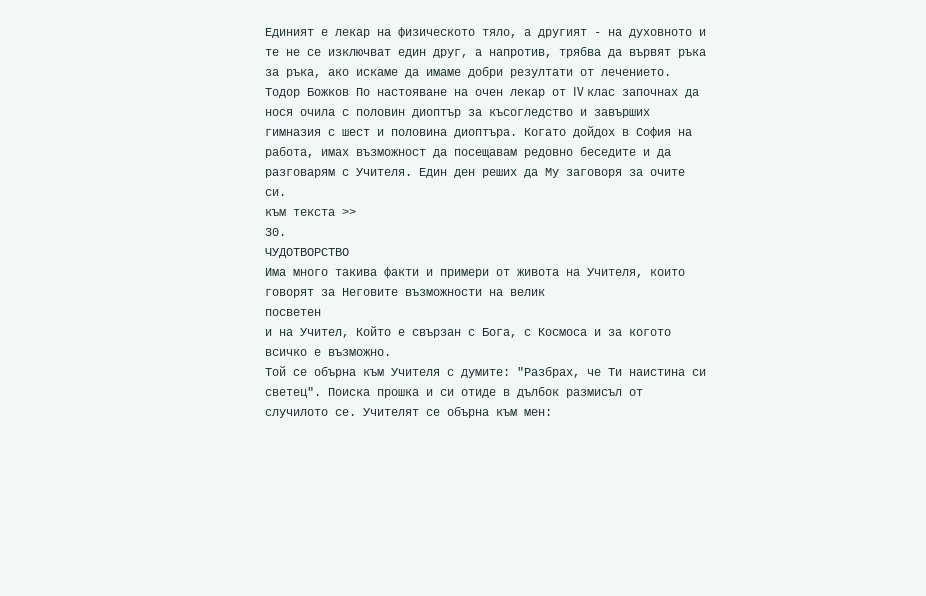Единият е лекар на физическото тяло, а другият - на духовното и те не се изключват един друг, а напротив, трябва да вървят ръка за ръка, ако искаме да имаме добри резултати от лечението. Тодор Божков По настояване на очен лекар от IV клас започнах да нося очила с половин диоптър за късогледство и завърших гимназия с шест и половина диоптъра. Когато дойдох в София на работа, имах възможност да посещавам редовно беседите и да разговарям с Учителя. Един ден реших да Му заговоря за очите си.
към текста >>
30.
ЧУДОТВОРСТВО
Има много такива факти и примери от живота на Учителя, които говорят за Неговите възможности на велик
посветен
и на Учител, Който е свързан с Бога, с Космоса и за когото всичко е възможно.
Той се обърна към Учителя с думите: "Разбрах, че Ти наистина си светец". Поиска прошка и си отиде в дълбок размисъл от случилото се. Учителят се обърна към мен: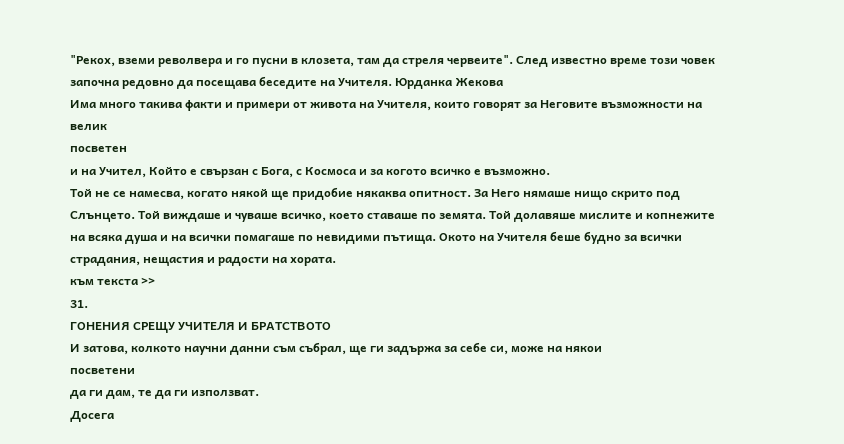"Рекох, вземи револвера и го пусни в клозета, там да стреля червеите". След известно време този човек започна редовно да посещава беседите на Учителя. Юрданка Жекова
Има много такива факти и примери от живота на Учителя, които говорят за Неговите възможности на велик
посветен
и на Учител, Който е свързан с Бога, с Космоса и за когото всичко е възможно.
Той не се намесва, когато някой ще придобие някаква опитност. За Него нямаше нищо скрито под Слънцето. Той виждаше и чуваше всичко, което ставаше по земята. Той долавяше мислите и копнежите на всяка душа и на всички помагаше по невидими пътища. Окото на Учителя беше будно за всички страдания, нещастия и радости на хората.
към текста >>
31.
ГОНЕНИЯ СРЕЩУ УЧИТЕЛЯ И БРАТСТВОТО
И затова, колкото научни данни съм събрал, ще ги задържа за себе си, може на някои
посветени
да ги дам, те да ги използват.
Досега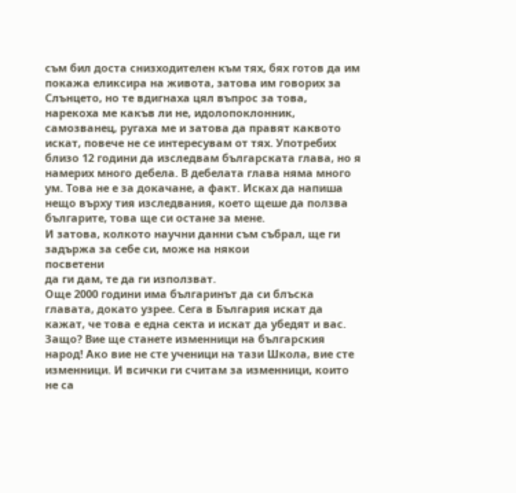съм бил доста снизходителен към тях, бях готов да им покажа еликсира на живота, затова им говорих за Слънцето, но те вдигнаха цял въпрос за това, нарекоха ме какъв ли не, идолопоклонник, самозванец, ругаха ме и затова да правят каквото искат, повече не се интересувам от тях. Употребих близо 12 години да изследвам българската глава, но я намерих много дебела. В дебелата глава няма много ум. Това не е за докачане, а факт. Исках да напиша нещо върху тия изследвания, което щеше да ползва българите, това ще си остане за мене.
И затова, колкото научни данни съм събрал, ще ги задържа за себе си, може на някои
посветени
да ги дам, те да ги използват.
Още 2000 години има българинът да си блъска главата, докато узрее. Сега в България искат да кажат, че това е една секта и искат да убедят и вас. Защо? Вие ще станете изменници на българския народ! Ако вие не сте ученици на тази Школа, вие сте изменници. И всички ги считам за изменници, които не са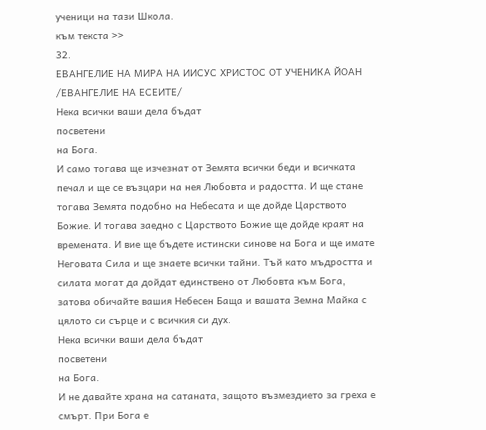ученици на тази Школа.
към текста >>
32.
ЕВАНГЕЛИЕ НА МИРА НА ИИСУС ХРИСТОС ОТ УЧЕНИКА ЙОАН /ЕВАНГЕЛИЕ НА ЕСЕИТЕ/
Нека всички ваши дела бъдат
посветени
на Бога.
И само тогава ще изчезнат от Земята всички беди и всичката печал и ще се възцари на нея Любовта и радостта. И ще стане тогава Земята подобно на Небесата и ще дойде Царството Божие. И тогава заедно с Царството Божие ще дойде краят на времената. И вие ще бъдете истински синове на Бога и ще имате Неговата Сила и ще знаете всички тайни. Тъй като мъдростта и силата могат да дойдат единствено от Любовта към Бога, затова обичайте вашия Небесен Баща и вашата Земна Майка с цялото си сърце и с всичкия си дух.
Нека всички ваши дела бъдат
посветени
на Бога.
И не давайте храна на сатаната, защото възмездието за греха е смърт. При Бога е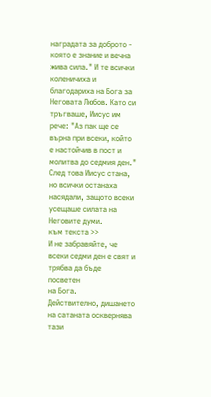наградата за доброто - която е знание и вечна жива сила." И те всички коленичиха и благодариха на Бога за Неговата Любов. Като си тръгваше, Иисус им рече: "Аз пак ще се върна при всеки, който е настойчив в пост и молитва до седмия ден." След това Иисус стана, но всички останаха насядали, защото всеки усещаше силата на Неговите думи.
към текста >>
И не забравяйте, че всеки седми ден е свят и трябва да бъде
посветен
на Бога.
Действително, дишането на сатаната осквернява тази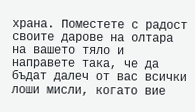храна. Поместете с радост своите дарове на олтара на вашето тяло и направете така, че да бъдат далеч от вас всички лоши мисли, когато вие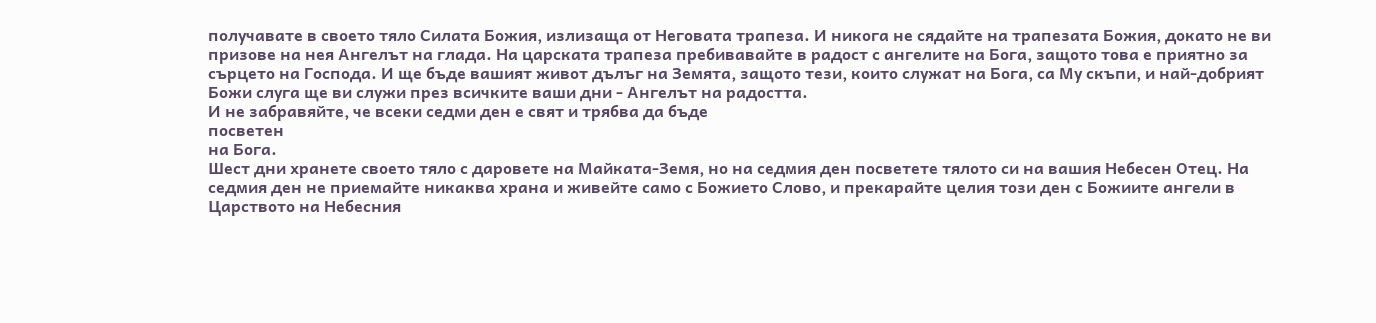получавате в своето тяло Силата Божия, излизаща от Неговата трапеза. И никога не сядайте на трапезата Божия, докато не ви призове на нея Ангелът на глада. На царската трапеза пребивавайте в радост с ангелите на Бога, защото това е приятно за сърцето на Господа. И ще бъде вашият живот дълъг на Земята, защото тези, които служат на Бога, са Му скъпи, и най-добрият Божи слуга ще ви служи през всичките ваши дни - Ангелът на радостта.
И не забравяйте, че всеки седми ден е свят и трябва да бъде
посветен
на Бога.
Шест дни хранете своето тяло с даровете на Майката-Земя, но на седмия ден посветете тялото си на вашия Небесен Отец. На седмия ден не приемайте никаква храна и живейте само с Божието Слово, и прекарайте целия този ден с Божиите ангели в Царството на Небесния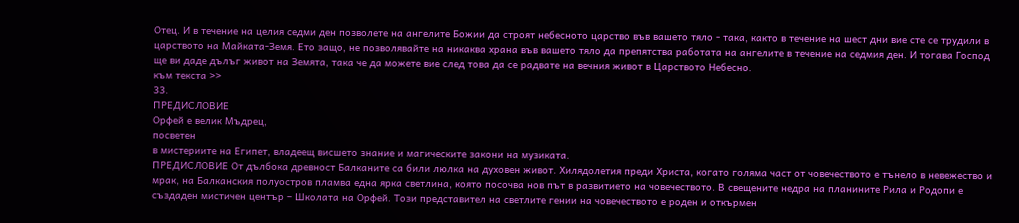Отец. И в течение на целия седми ден позволете на ангелите Божии да строят небесното царство във вашето тяло - така, както в течение на шест дни вие сте се трудили в царството на Майката-Земя. Ето защо, не позволявайте на никаква храна във вашето тяло да препятства работата на ангелите в течение на седмия ден. И тогава Господ ще ви даде дълъг живот на Земята, така че да можете вие след това да се радвате на вечния живот в Царството Небесно.
към текста >>
33.
ПРЕДИСЛОВИЕ
Орфей е велик Мъдрец,
посветен
в мистериите на Египет, владеещ висшето знание и магическите закони на музиката.
ПРЕДИСЛОВИЕ От дълбока древност Балканите са били люлка на духовен живот. Хилядолетия преди Христа, когато голяма част от човечеството е тънело в невежество и мрак, на Балканския полуостров пламва една ярка светлина, която посочва нов път в развитието на човечеството. В свещените недра на планините Рила и Родопи е създаден мистичен център – Школата на Орфей. Този представител на светлите гении на човечеството е роден и откърмен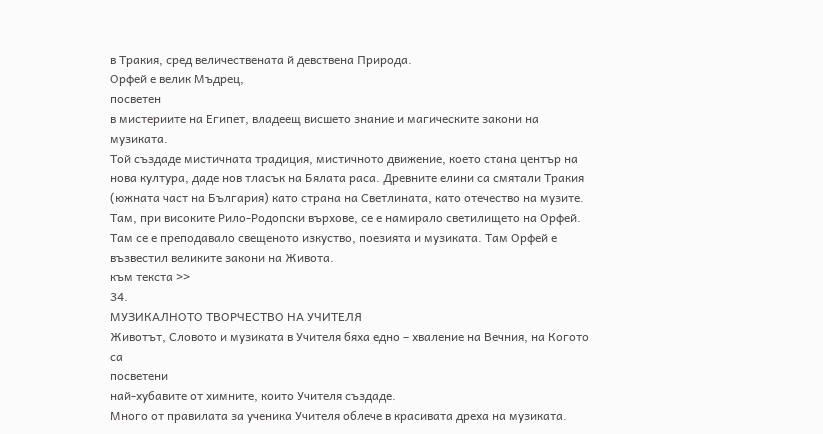в Тракия, сред величествената й девствена Природа.
Орфей е велик Мъдрец,
посветен
в мистериите на Египет, владеещ висшето знание и магическите закони на музиката.
Той създаде мистичната традиция, мистичното движение, което стана център на нова култура, даде нов тласък на Бялата раса. Древните елини са смятали Тракия (южната част на България) като страна на Светлината, като отечество на музите. Там, при високите Рило-Родопски върхове, се е намирало светилището на Орфей. Там се е преподавало свещеното изкуство, поезията и музиката. Там Орфей е възвестил великите закони на Живота.
към текста >>
34.
МУЗИКАЛНОТО ТВОРЧЕСТВО НА УЧИТЕЛЯ
Животът, Словото и музиката в Учителя бяха едно – хваление на Вечния, на Когото са
посветени
най-хубавите от химните, които Учителя създаде.
Много от правилата за ученика Учителя облече в красивата дреха на музиката.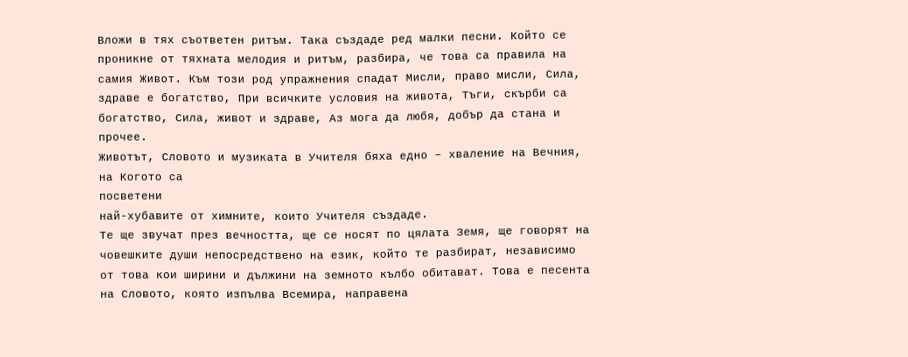Вложи в тях съответен ритъм. Така създаде ред малки песни. Който се проникне от тяхната мелодия и ритъм, разбира, че това са правила на самия Живот. Към този род упражнения спадат Мисли, право мисли, Сила, здраве е богатство, При всичките условия на живота, Тъги, скърби са богатство, Сила, живот и здраве, Аз мога да любя, добър да стана и прочее.
Животът, Словото и музиката в Учителя бяха едно – хваление на Вечния, на Когото са
посветени
най-хубавите от химните, които Учителя създаде.
Те ще звучат през вечността, ще се носят по цялата Земя, ще говорят на човешките души непосредствено на език, който те разбират, независимо от това кои ширини и дължини на земното кълбо обитават. Това е песента на Словото, която изпълва Всемира, направена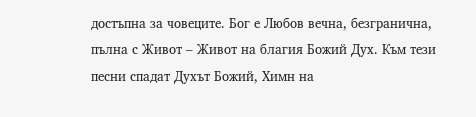достъпна за човеците. Бог е Любов вечна, безгранична, пълна с Живот – Живот на благия Божий Дух. Към тези песни спадат Духът Божий, Химн на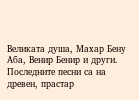Великата душа, Махар Бену Аба, Венир Бенир и други. Последните песни са на древен, прастар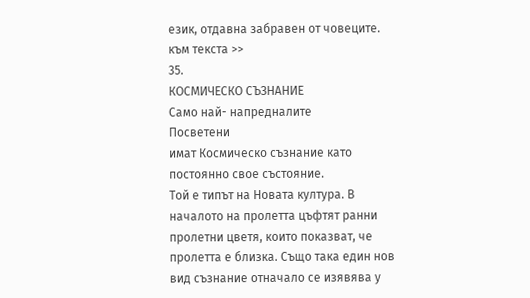език, отдавна забравен от човеците.
към текста >>
35.
КОСМИЧЕСКО СЪЗНАНИЕ
Само най- напредналите
Посветени
имат Космическо съзнание като постоянно свое състояние.
Той е типът на Новата култура. В началото на пролетта цъфтят ранни пролетни цветя, които показват, че пролетта е близка. Също така един нов вид съзнание отначало се изявява у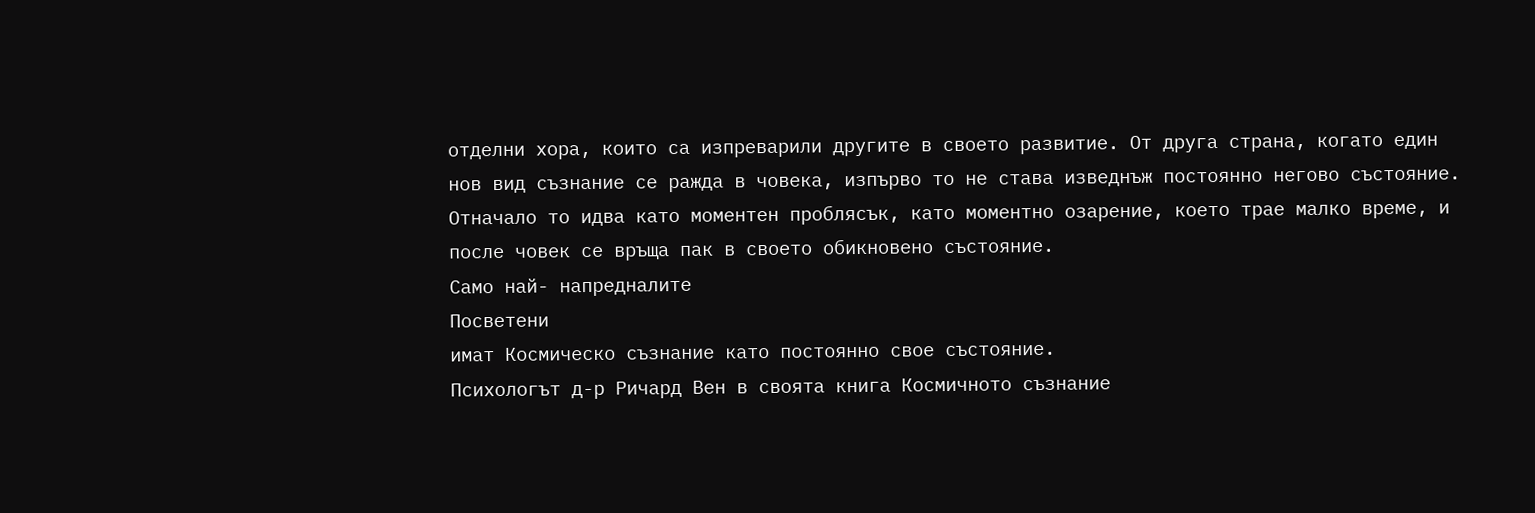отделни хора, които са изпреварили другите в своето развитие. От друга страна, когато един нов вид съзнание се ражда в човека, изпърво то не става изведнъж постоянно негово състояние. Отначало то идва като моментен проблясък, като моментно озарение, което трае малко време, и после човек се връща пак в своето обикновено състояние.
Само най- напредналите
Посветени
имат Космическо съзнание като постоянно свое състояние.
Психологът д-р Ричард Вен в своята книга Космичното съзнание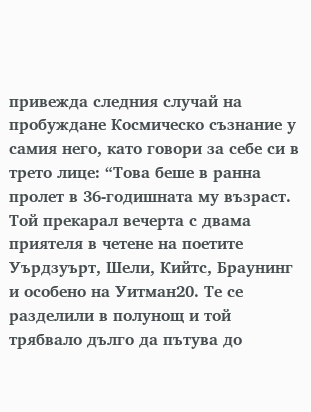привежда следния случай на пробуждане Космическо съзнание у самия него, като говори за себе си в трето лице: “Това беше в ранна пролет в 36-годишната му възраст. Той прекарал вечерта с двама приятеля в четене на поетите Уърдзуърт, Шели, Кийтс, Браунинг и особено на Уитман20. Те се разделили в полунощ и той трябвало дълго да пътува до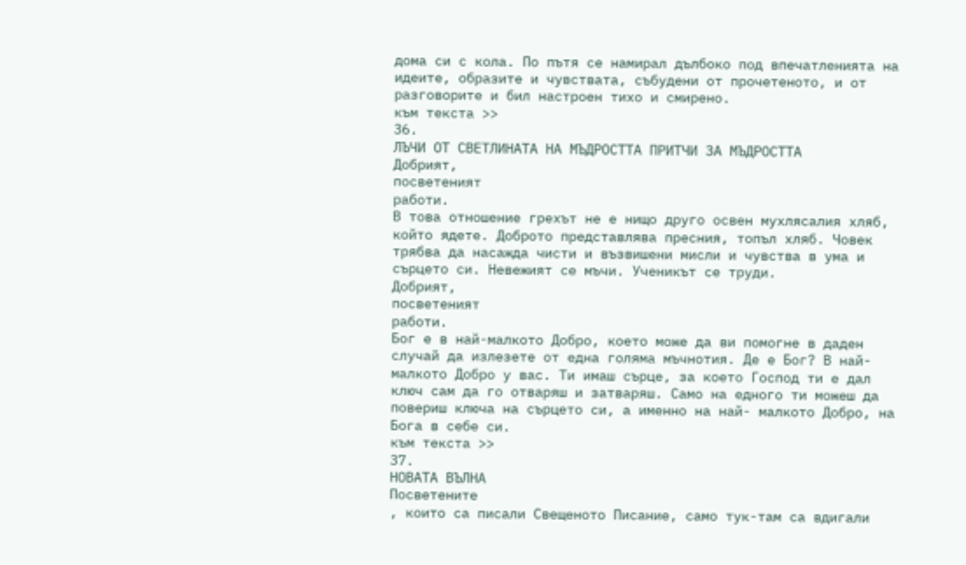дома си с кола. По пътя се намирал дълбоко под впечатленията на идеите, образите и чувствата, събудени от прочетеното, и от разговорите и бил настроен тихо и смирено.
към текста >>
36.
ЛЪЧИ ОТ СВЕТЛИНАТА НА МЪДРОСТТА ПРИТЧИ ЗА МЪДРОСТТА
Добрият,
посветеният
работи.
В това отношение грехът не е нищо друго освен мухлясалия хляб, който ядете. Доброто представлява пресния, топъл хляб. Човек трябва да насажда чисти и възвишени мисли и чувства в ума и сърцето си. Невежият се мъчи. Ученикът се труди.
Добрият,
посветеният
работи.
Бог е в най-малкото Добро, което може да ви помогне в даден случай да излезете от една голяма мъчнотия. Де е Бог? В най-малкото Добро у вас. Ти имаш сърце, за което Господ ти е дал ключ сам да го отваряш и затваряш. Само на едного ти можеш да повериш ключа на сърцето си, а именно на най- малкото Добро, на Бога в себе си.
към текста >>
37.
НОВАТА ВЪЛНА
Посветените
, които са писали Свещеното Писание, само тук-там са вдигали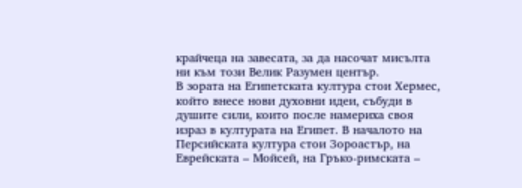крайчеца на завесата, за да насочат мисълта ни към този Велик Разумен център.
В зората на Египетската култура стои Хермес, който внесе нови духовни идеи, събуди в душите сили, които после намериха своя израз в културата на Египет. В началото на Персийската култура стои Зороастър, на Еврейската – Мойсей, на Гръко-римската –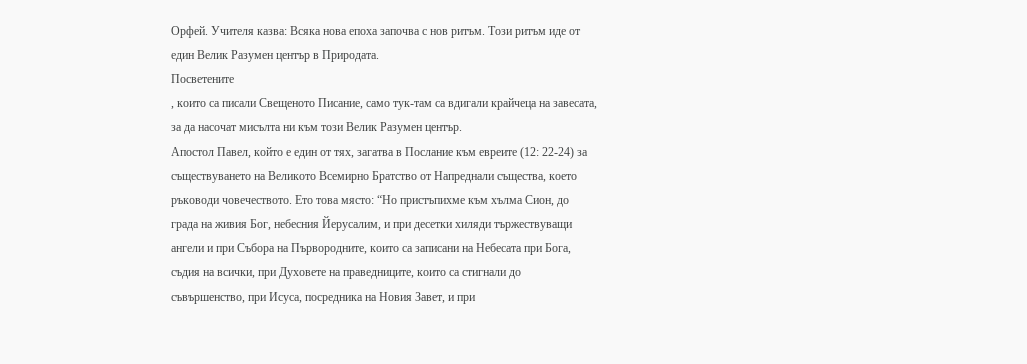Орфей. Учителя казва: Всяка нова епоха започва с нов ритъм. Този ритъм иде от един Велик Разумен център в Природата.
Посветените
, които са писали Свещеното Писание, само тук-там са вдигали крайчеца на завесата, за да насочат мисълта ни към този Велик Разумен център.
Апостол Павел, който е един от тях, загатва в Послание към евреите (12: 22-24) за съществуването на Великото Всемирно Братство от Напреднали същества, което ръководи човечеството. Ето това място: “Но пристъпихме към хълма Сион, до града на живия Бог, небесния Йерусалим, и при десетки хиляди тържествуващи ангели и при Събора на Първородните, които са записани на Небесата при Бога, съдия на всички, при Духовете на праведниците, които са стигнали до съвършенство, при Исуса, посредника на Новия Завет, и при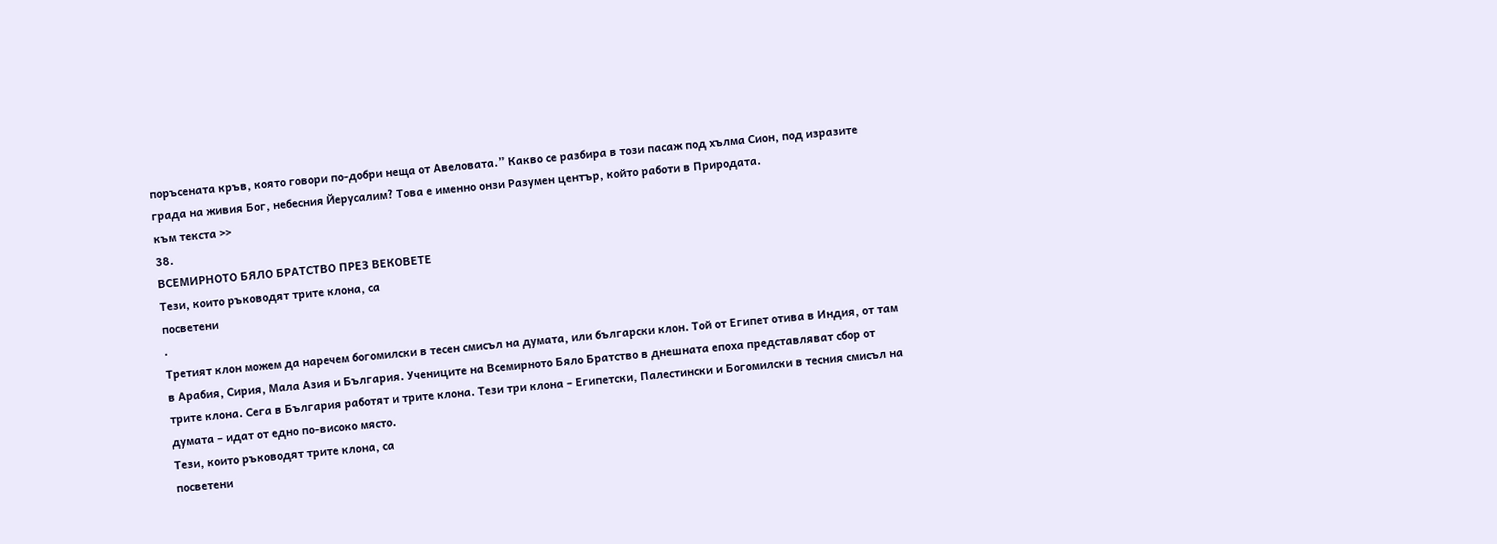поръсената кръв, която говори по-добри неща от Авеловата.” Какво се разбира в този пасаж под хълма Сион, под изразите града на живия Бог, небесния Йерусалим? Това е именно онзи Разумен център, който работи в Природата.
към текста >>
38.
ВСЕМИРНОТО БЯЛО БРАТСТВО ПРЕЗ ВЕКОВЕТЕ
Тези, които ръководят трите клона, са
посветени
.
Третият клон можем да наречем богомилски в тесен смисъл на думата, или български клон. Той от Египет отива в Индия, от там в Арабия, Сирия, Мала Азия и България. Учениците на Всемирното Бяло Братство в днешната епоха представляват сбор от трите клона. Сега в България работят и трите клона. Тези три клона – Египетски, Палестински и Богомилски в тесния смисъл на думата – идат от едно по-високо място.
Тези, които ръководят трите клона, са
посветени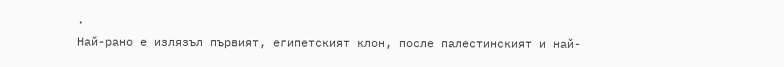.
Най-рано е излязъл първият, египетският клон, после палестинският и най-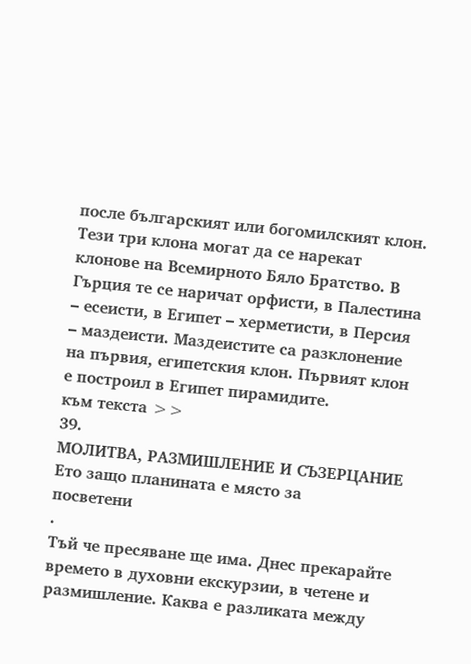после българският или богомилският клон. Тези три клона могат да се нарекат клонове на Всемирното Бяло Братство. В Гърция те се наричат орфисти, в Палестина – есеисти, в Египет – херметисти, в Персия – маздеисти. Маздеистите са разклонение на първия, египетския клон. Първият клон е построил в Египет пирамидите.
към текста >>
39.
МОЛИТВА, РАЗМИШЛЕНИЕ И СЪЗЕРЦАНИЕ
Ето защо планината е място за
посветени
.
Тъй че пресяване ще има. Днес прекарайте времето в духовни екскурзии, в четене и размишление. Каква е разликата между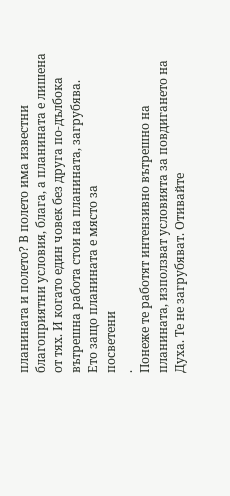планината и полето? В полето има известни благоприятни условия, блага, а планината е лишена от тях. И когато един човек без друга по-дълбока вътрешна работа стои на планината, загрубява.
Ето защо планината е място за
посветени
.
Понеже те работят интензивно вътрешно на планината, използват условията за повдигането на Духа. Те не загрубяват. Отивайте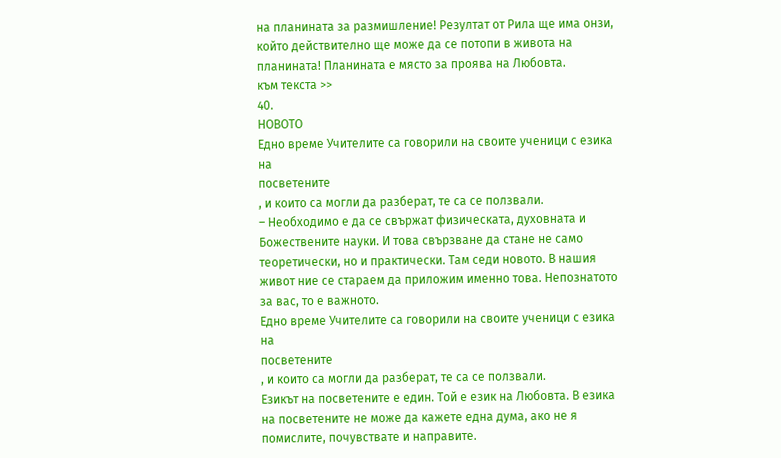на планината за размишление! Резултат от Рила ще има онзи, който действително ще може да се потопи в живота на планината! Планината е място за проява на Любовта.
към текста >>
40.
НОВОТO
Едно време Учителите са говорили на своите ученици с езика на
посветените
, и които са могли да разберат, те са се ползвали.
– Необходимо е да се свържат физическата, духовната и Божествените науки. И това свързване да стане не само теоретически, но и практически. Там седи новото. В нашия живот ние се стараем да приложим именно това. Непознатото за вас, то е важното.
Едно време Учителите са говорили на своите ученици с езика на
посветените
, и които са могли да разберат, те са се ползвали.
Езикът на посветените е един. Той е език на Любовта. В езика на посветените не може да кажете една дума, ако не я помислите, почувствате и направите.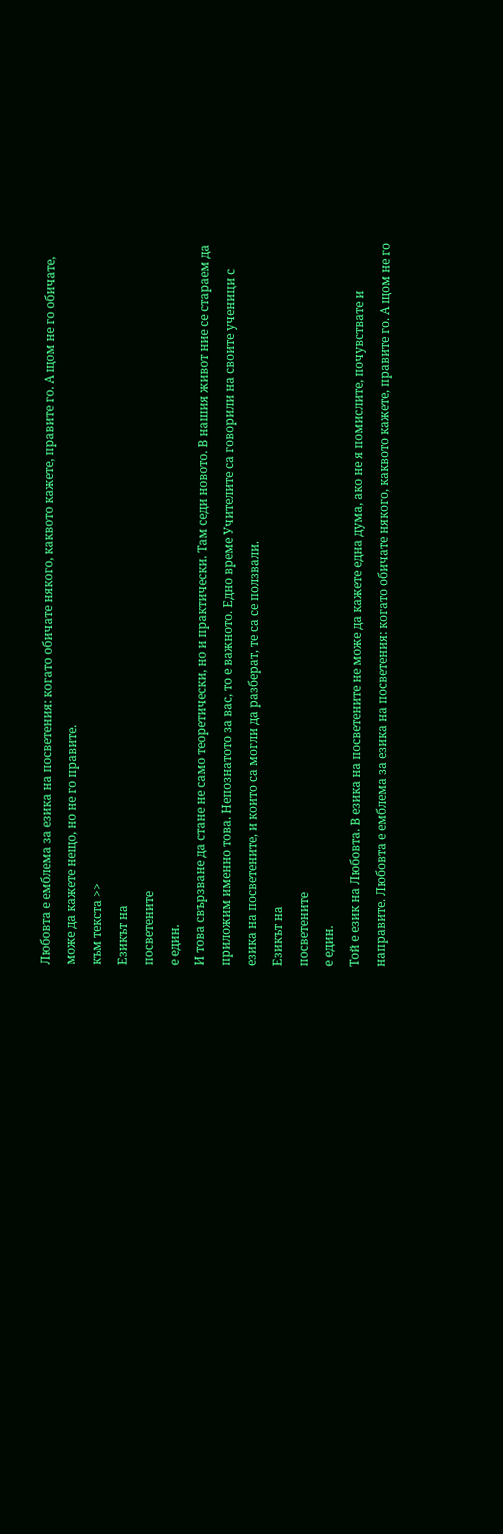Любовта е емблема за езика на посветения: когато обичате някого, каквото кажете, правите го. А щом не го обичате, може да кажете нещо, но не го правите.
към текста >>
Езикът на
посветените
е един.
И това свързване да стане не само теоретически, но и практически. Там седи новото. В нашия живот ние се стараем да приложим именно това. Непознатото за вас, то е важното. Едно време Учителите са говорили на своите ученици с езика на посветените, и които са могли да разберат, те са се ползвали.
Езикът на
посветените
е един.
Той е език на Любовта. В езика на посветените не може да кажете една дума, ако не я помислите, почувствате и направите. Любовта е емблема за езика на посветения: когато обичате някого, каквото кажете, правите го. А щом не го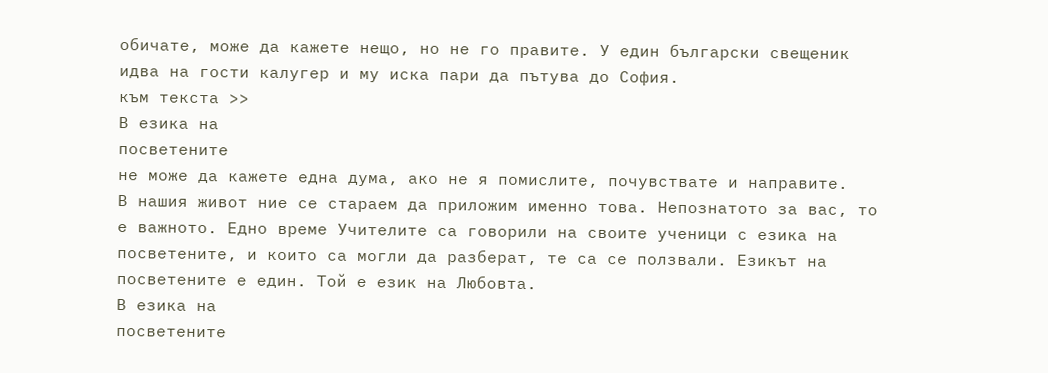обичате, може да кажете нещо, но не го правите. У един български свещеник идва на гости калугер и му иска пари да пътува до София.
към текста >>
В езика на
посветените
не може да кажете една дума, ако не я помислите, почувствате и направите.
В нашия живот ние се стараем да приложим именно това. Непознатото за вас, то е важното. Едно време Учителите са говорили на своите ученици с езика на посветените, и които са могли да разберат, те са се ползвали. Езикът на посветените е един. Той е език на Любовта.
В езика на
посветените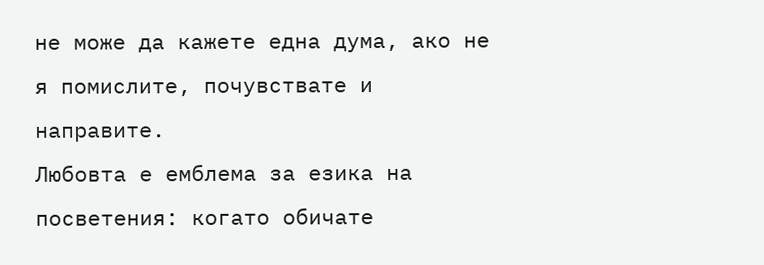не може да кажете една дума, ако не я помислите, почувствате и направите.
Любовта е емблема за езика на посветения: когато обичате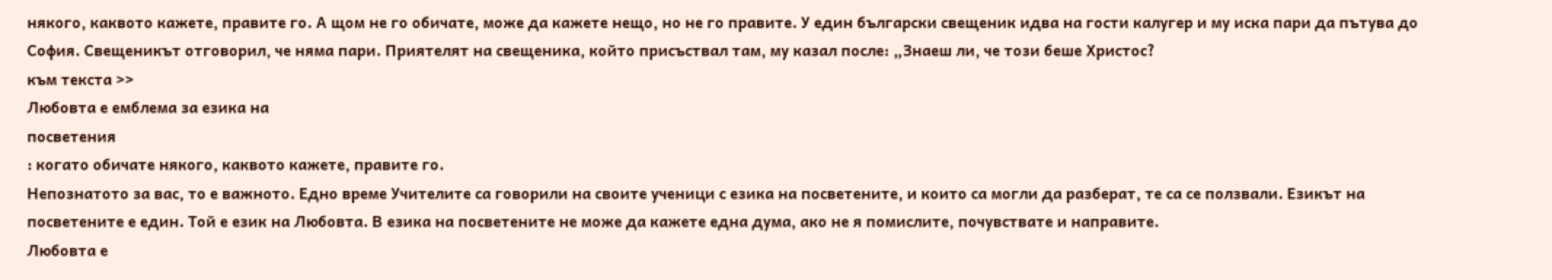някого, каквото кажете, правите го. А щом не го обичате, може да кажете нещо, но не го правите. У един български свещеник идва на гости калугер и му иска пари да пътува до София. Свещеникът отговорил, че няма пари. Приятелят на свещеника, който присъствал там, му казал после: „Знаеш ли, че този беше Христос?
към текста >>
Любовта е емблема за езика на
посветения
: когато обичате някого, каквото кажете, правите го.
Непознатото за вас, то е важното. Едно време Учителите са говорили на своите ученици с езика на посветените, и които са могли да разберат, те са се ползвали. Езикът на посветените е един. Той е език на Любовта. В езика на посветените не може да кажете една дума, ако не я помислите, почувствате и направите.
Любовта е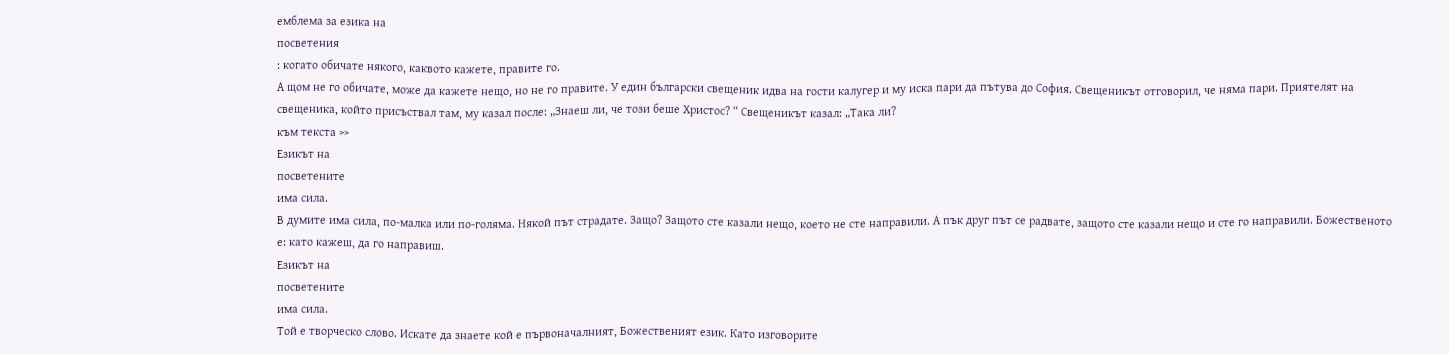емблема за езика на
посветения
: когато обичате някого, каквото кажете, правите го.
А щом не го обичате, може да кажете нещо, но не го правите. У един български свещеник идва на гости калугер и му иска пари да пътува до София. Свещеникът отговорил, че няма пари. Приятелят на свещеника, който присъствал там, му казал после: „Знаеш ли, че този беше Христос? “ Свещеникът казал: „Така ли?
към текста >>
Езикът на
посветените
има сила.
В думите има сила, по-малка или по-голяма. Някой път страдате. Защо? Защото сте казали нещо, което не сте направили. А пък друг път се радвате, защото сте казали нещо и сте го направили. Божественото е: като кажеш, да го направиш.
Езикът на
посветените
има сила.
Той е творческо слово. Искате да знаете кой е първоначалният, Божественият език. Като изговорите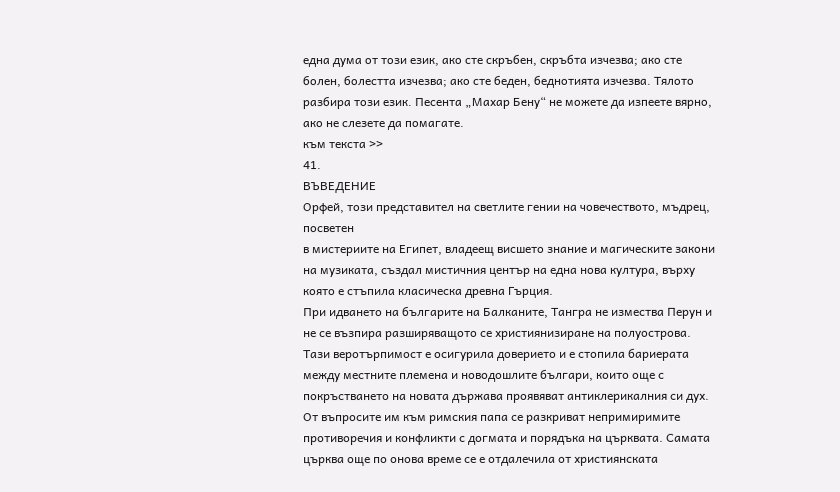една дума от този език, ако сте скръбен, скръбта изчезва; ако сте болен, болестта изчезва; ако сте беден, беднотията изчезва. Тялото разбира този език. Песента „Махар Бену“ не можете да изпеете вярно, ако не слезете да помагате.
към текста >>
41.
ВЪВЕДЕНИЕ
Орфей, този представител на светлите гении на човечеството, мъдрец,
посветен
в мистериите на Египет, владеещ висшето знание и магическите закони на музиката, създал мистичния център на една нова култура, върху която е стъпила класическа древна Гърция.
При идването на българите на Балканите, Тангра не измества Перун и не се възпира разширяващото се християнизиране на полуострова. Тази веротърпимост е осигурила доверието и е стопила бариерата между местните племена и новодошлите българи, които още с покръстването на новата държава проявяват антиклерикалния си дух. От въпросите им към римския папа се разкриват непримиримите противоречия и конфликти с догмата и порядъка на църквата. Самата църква още по онова време се е отдалечила от християнската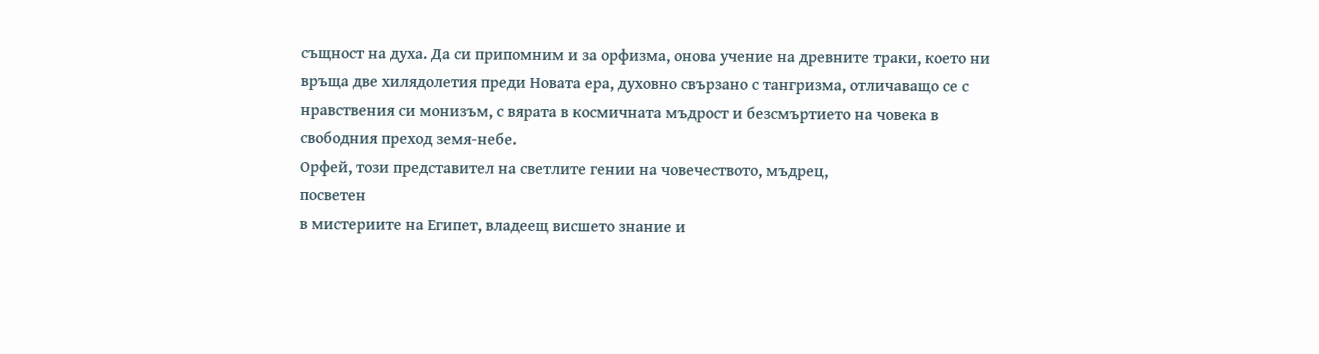същност на духа. Да си припомним и за орфизма, онова учение на древните траки, което ни връща две хилядолетия преди Новата ера, духовно свързано с тангризма, отличаващо се с нравствения си монизъм, с вярата в космичната мъдрост и безсмъртието на човека в свободния преход земя-небе.
Орфей, този представител на светлите гении на човечеството, мъдрец,
посветен
в мистериите на Египет, владеещ висшето знание и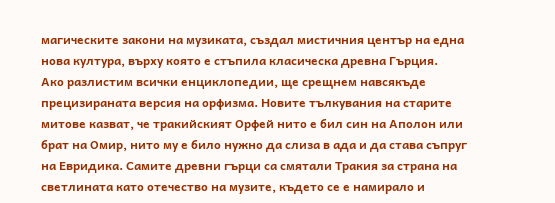магическите закони на музиката, създал мистичния център на една нова култура, върху която е стъпила класическа древна Гърция.
Ако разлистим всички енциклопедии, ще срещнем навсякъде прецизираната версия на орфизма. Новите тълкувания на старите митове казват, че тракийският Орфей нито е бил син на Аполон или брат на Омир, нито му е било нужно да слиза в ада и да става съпруг на Евридика. Самите древни гърци са смятали Тракия за страна на светлината като отечество на музите, където се е намирало и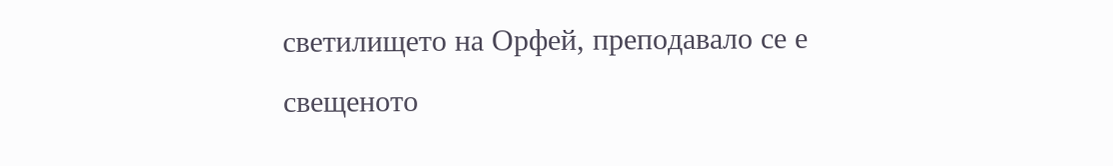светилището на Орфей, преподавало се е свещеното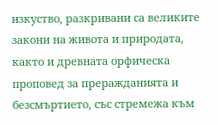изкуство, разкривани са великите закони на живота и природата, както и древната орфическа проповед за преражданията и безсмъртието, със стремежа към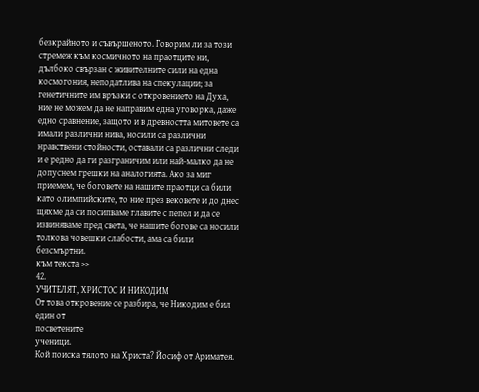безкрайното и съвършеното. Говорим ли за този стремеж към космичното на праотците ни, дълбоко свързан с живителните сили на една космогония, неподатлива на спекулации; за генетичните им връзки с откровението на Духа, ние не можем да не направим една уговорка, даже едно сравнение, защото и в древността митовете са имали различни нива, носили са различни нравствени стойности, оставали са различни следи и е редно да ги разграничим или най-малко да не допуснем грешки на аналогията. Ако за миг приемем, че боговете на нашите праотци са били като олимпийските, то ние през вековете и до днес щяхме да си посипваме главите с пепел и да се извиняваме пред света, че нашите богове са носили толкова човешки слабости, ама са били безсмъртни.
към текста >>
42.
УЧИТЕЛЯТ, ХРИСТОС И НИКОДИМ
От това откровение се разбира, че Никодим е бил един от
посветените
ученици.
Кой поиска тялото на Христа? Йосиф от Ариматея.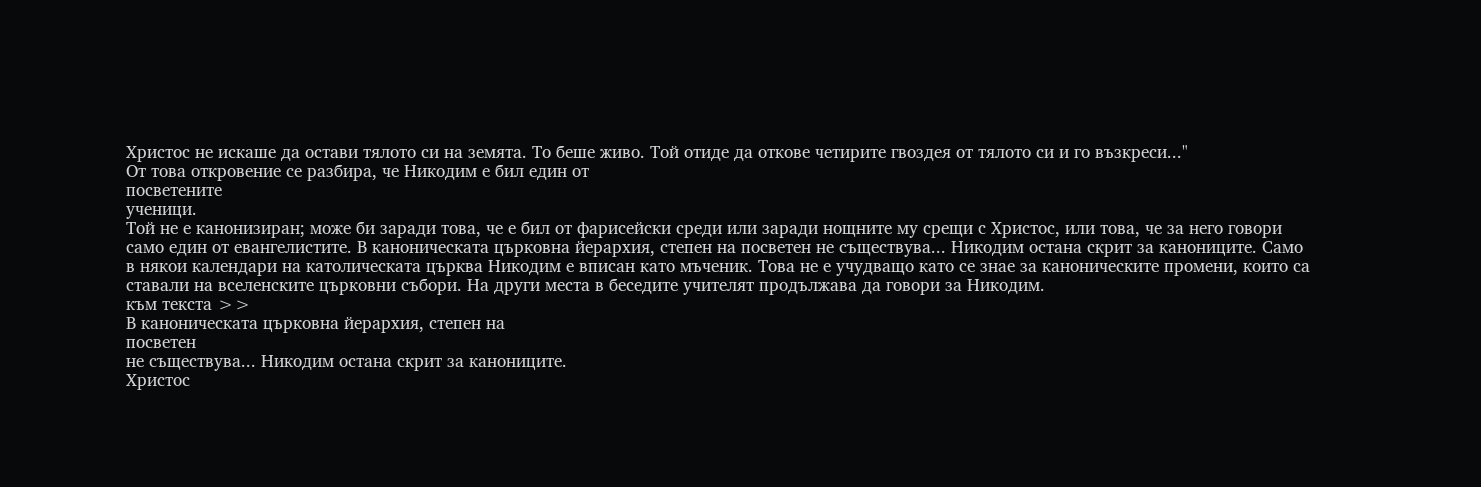Христос не искаше да остави тялото си на земята. То беше живо. Той отиде да откове четирите гвоздея от тялото си и го възкреси..."
От това откровение се разбира, че Никодим е бил един от
посветените
ученици.
Той не е канонизиран; може би заради това, че е бил от фарисейски среди или заради нощните му срещи с Христос, или това, че за него говори само един от евангелистите. В каноническата църковна йерархия, степен на посветен не съществува... Никодим остана скрит за канониците. Само в някои календари на католическата църква Никодим е вписан като мъченик. Това не е учудващо като се знае за каноническите промени, които са ставали на вселенските църковни събори. На други места в беседите учителят продължава да говори за Никодим.
към текста >>
В каноническата църковна йерархия, степен на
посветен
не съществува... Никодим остана скрит за канониците.
Христос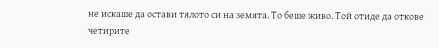не искаше да остави тялото си на земята. То беше живо. Той отиде да откове четирите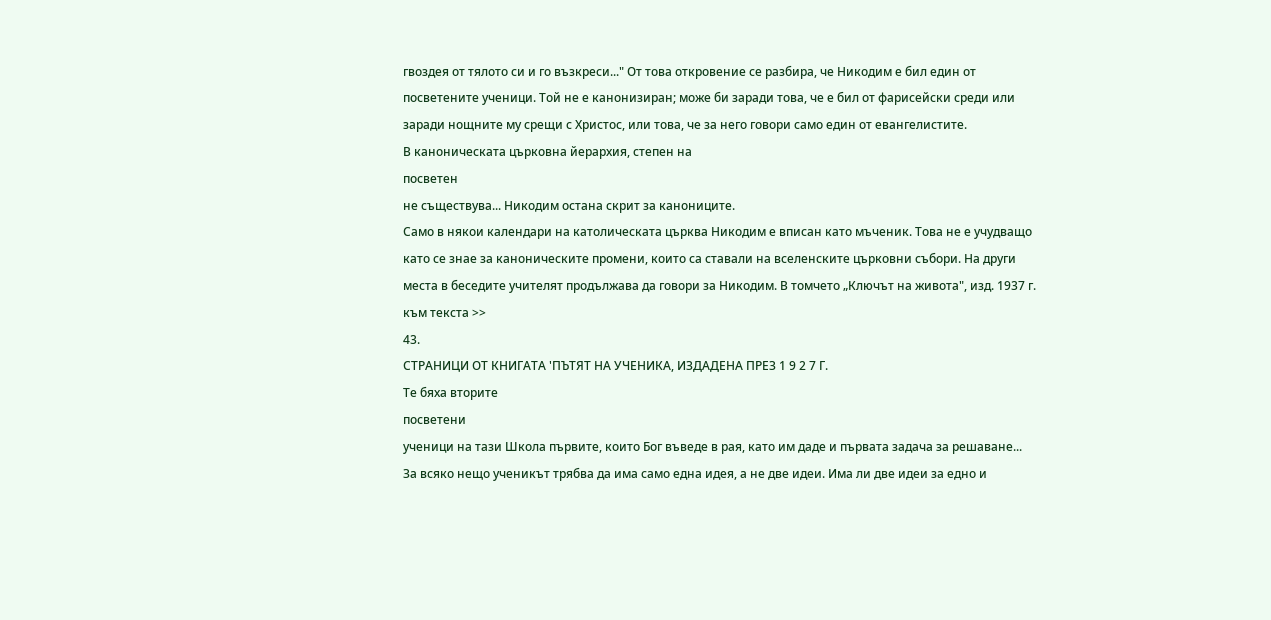гвоздея от тялото си и го възкреси..." От това откровение се разбира, че Никодим е бил един от посветените ученици. Той не е канонизиран; може би заради това, че е бил от фарисейски среди или заради нощните му срещи с Христос, или това, че за него говори само един от евангелистите.
В каноническата църковна йерархия, степен на
посветен
не съществува... Никодим остана скрит за канониците.
Само в някои календари на католическата църква Никодим е вписан като мъченик. Това не е учудващо като се знае за каноническите промени, които са ставали на вселенските църковни събори. На други места в беседите учителят продължава да говори за Никодим. В томчето „Ключът на живота", изд. 1937 г.
към текста >>
43.
СТРАНИЦИ ОТ КНИГАТА 'ПЪТЯТ НА УЧЕНИКА, ИЗДАДЕНА ПРЕЗ 1 9 2 7 Г.
Те бяха вторите
посветени
ученици на тази Школа първите, които Бог въведе в рая, като им даде и първата задача за решаване...
За всяко нещо ученикът трябва да има само една идея, а не две идеи. Има ли две идеи за едно и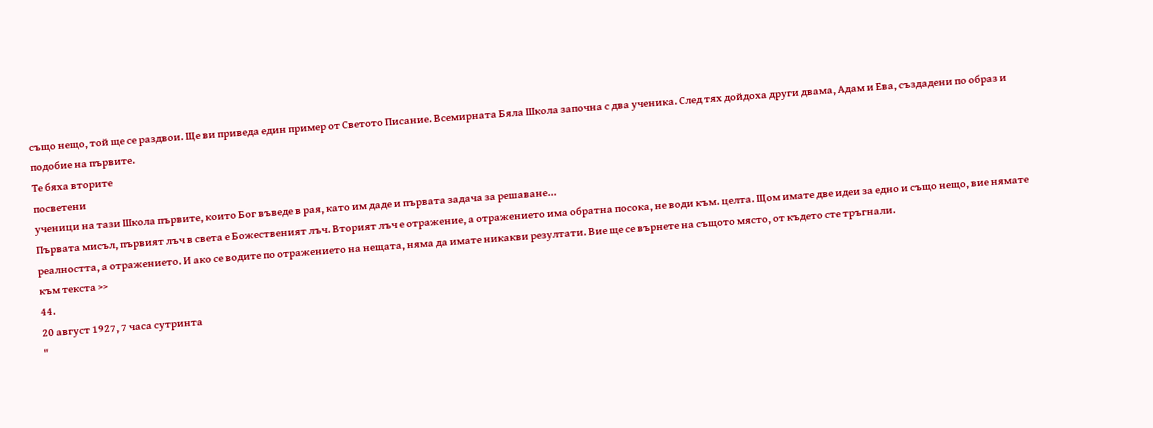също нещо, той ще се раздвои. Ще ви приведа един пример от Светото Писание. Всемирната Бяла Школа започна с два ученика. След тях дойдоха други двама, Адам и Ева, създадени по образ и подобие на първите.
Те бяха вторите
посветени
ученици на тази Школа първите, които Бог въведе в рая, като им даде и първата задача за решаване...
Първата мисъл, първият лъч в света е Божественият лъч. Вторият лъч е отражение, а отражението има обратна посока, не води към. целта. Щом имате две идеи за едно и също нещо, вие нямате реалността, а отражението. И ако се водите по отражението на нещата, няма да имате никакви резултати. Вие ще се върнете на същото място, от където сте тръгнали.
към текста >>
44.
20 август 1927, 7 часа сутринта
"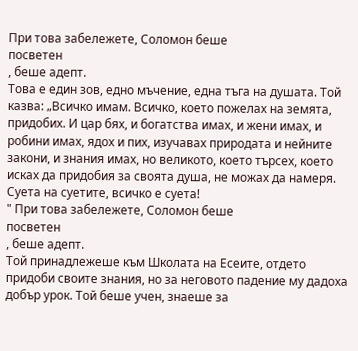При това забележете, Соломон беше
посветен
, беше адепт.
Това е един зов, едно мъчение, една тъга на душата. Той казва: „Всичко имам. Всичко, което пожелах на земята, придобих. И цар бях, и богатства имах, и жени имах, и робини имах, ядох и пих, изучавах природата и нейните закони, и знания имах, но великото, което търсех, което исках да придобия за своята душа, не можах да намеря. Суета на суетите, всичко е суета!
" При това забележете, Соломон беше
посветен
, беше адепт.
Той принадлежеше към Школата на Есеите, отдето придоби своите знания, но за неговото падение му дадоха добър урок. Той беше учен, знаеше за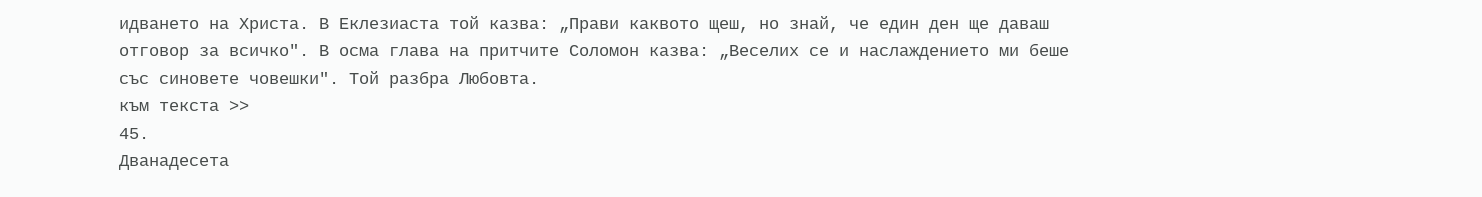идването на Христа. В Еклезиаста той казва: „Прави каквото щеш, но знай, че един ден ще даваш отговор за всичко". В осма глава на притчите Соломон казва: „Веселих се и наслаждението ми беше със синовете човешки". Той разбра Любовта.
към текста >>
45.
Дванадесета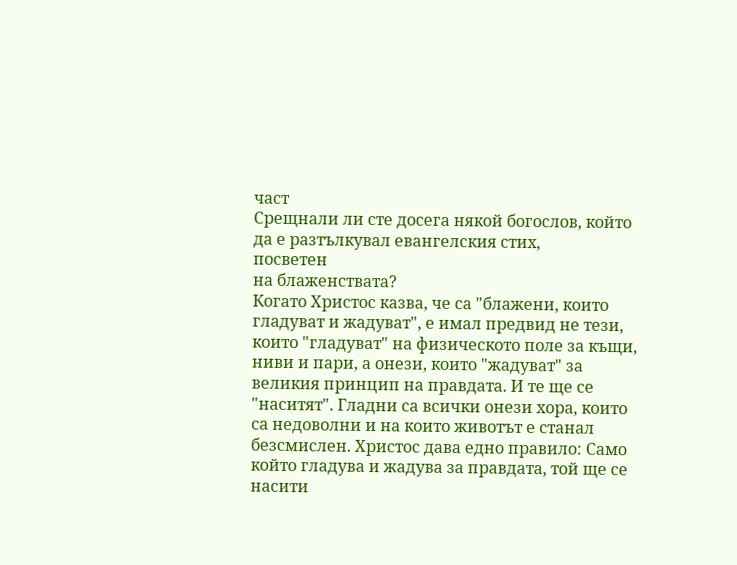част
Срещнали ли сте досега някой богослов, който да е разтълкувал евангелския стих,
посветен
на блаженствата?
Когато Христос казва, че са "блажени, които гладуват и жадуват", е имал предвид не тези, които "гладуват" на физическото поле за къщи, ниви и пари, а онези, които "жадуват" за великия принцип на правдата. И те ще се "наситят". Гладни са всички онези хора, които са недоволни и на които животът е станал безсмислен. Христос дава едно правило: Само който гладува и жадува за правдата, той ще се насити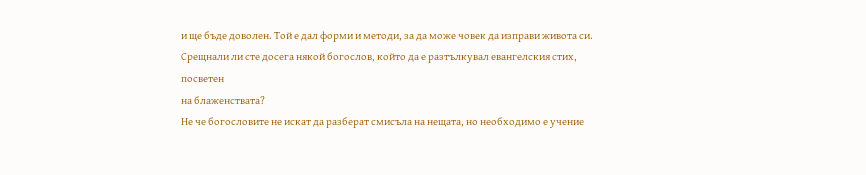и ще бъде доволен. Той е дал форми и методи, за да може човек да изправи живота си.
Срещнали ли сте досега някой богослов, който да е разтълкувал евангелския стих,
посветен
на блаженствата?
Не че богословите не искат да разберат смисъла на нещата, но необходимо е учение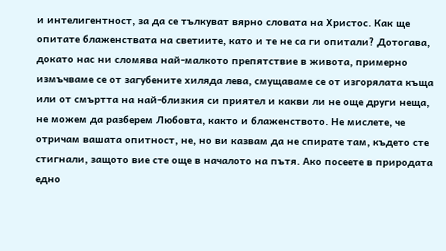и интелигентност, за да се тълкуват вярно словата на Христос. Как ще опитате блаженствата на светиите, като и те не са ги опитали? Дотогава, докато нас ни сломява най-малкото препятствие в живота, примерно измъчваме се от загубените хиляда лева, смущаваме се от изгорялата къща или от смъртта на най-близкия си приятел и какви ли не още други неща, не можем да разберем Любовта, както и блаженството. Не мислете, че отричам вашата опитност, не, но ви казвам да не спирате там, където сте стигнали, защото вие сте още в началото на пътя. Ако посеете в природата едно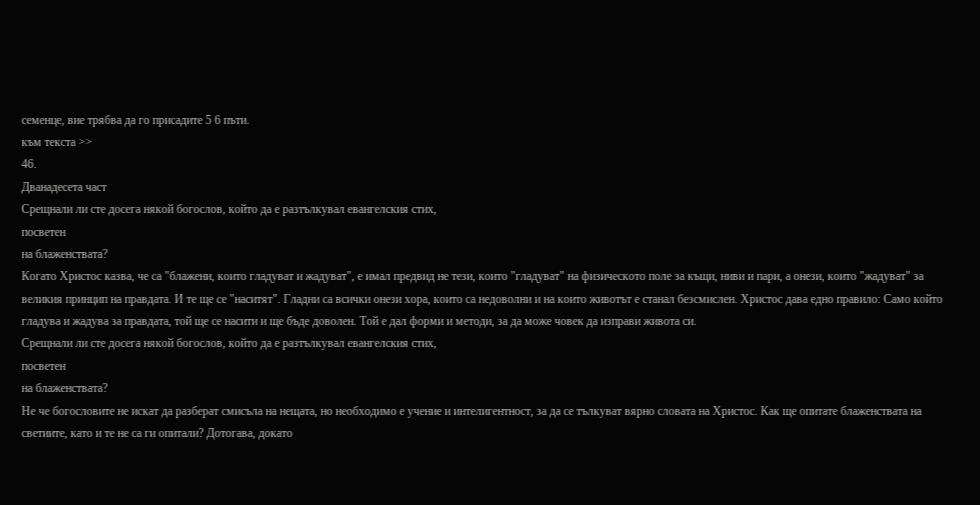семенце, вие трябва да го присадите 5 6 пъти.
към текста >>
46.
Дванадесета част
Срещнали ли сте досега някой богослов, който да е разтълкувал евангелския стих,
посветен
на блаженствата?
Когато Христос казва, че са "блажени, които гладуват и жадуват", е имал предвид не тези, които "гладуват" на физическото поле за къщи, ниви и пари, а онези, които "жадуват" за великия принцип на правдата. И те ще се "наситят". Гладни са всички онези хора, които са недоволни и на които животът е станал безсмислен. Христос дава едно правило: Само който гладува и жадува за правдата, той ще се насити и ще бъде доволен. Той е дал форми и методи, за да може човек да изправи живота си.
Срещнали ли сте досега някой богослов, който да е разтълкувал евангелския стих,
посветен
на блаженствата?
Не че богословите не искат да разберат смисъла на нещата, но необходимо е учение и интелигентност, за да се тълкуват вярно словата на Христос. Как ще опитате блаженствата на светиите, като и те не са ги опитали? Дотогава, докато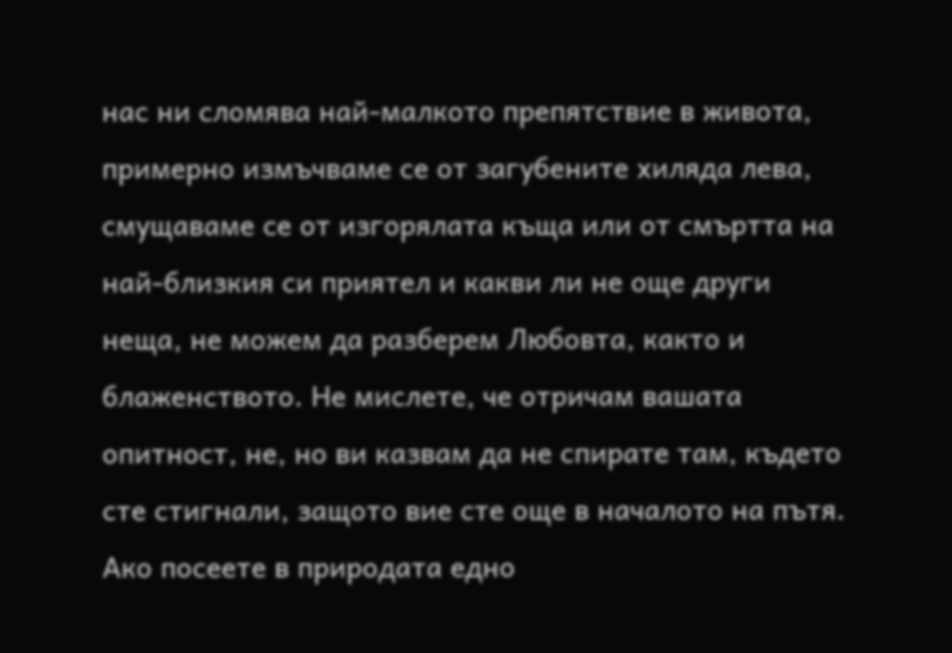нас ни сломява най-малкото препятствие в живота, примерно измъчваме се от загубените хиляда лева, смущаваме се от изгорялата къща или от смъртта на най-близкия си приятел и какви ли не още други неща, не можем да разберем Любовта, както и блаженството. Не мислете, че отричам вашата опитност, не, но ви казвам да не спирате там, където сте стигнали, защото вие сте още в началото на пътя. Ако посеете в природата едно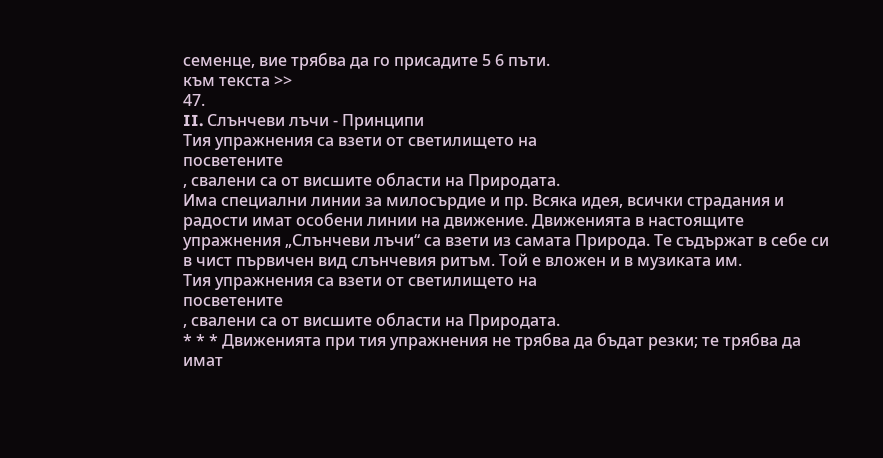семенце, вие трябва да го присадите 5 6 пъти.
към текста >>
47.
II. Слънчеви лъчи - Принципи
Тия упражнения са взети от светилището на
посветените
, свалени са от висшите области на Природата.
Има специални линии за милосърдие и пр. Всяка идея, всички страдания и радости имат особени линии на движение. Движенията в настоящите упражнения „Слънчеви лъчи“ са взети из самата Природа. Те съдържат в себе си в чист първичен вид слънчевия ритъм. Той е вложен и в музиката им.
Тия упражнения са взети от светилището на
посветените
, свалени са от висшите области на Природата.
* * * Движенията при тия упражнения не трябва да бъдат резки; те трябва да имат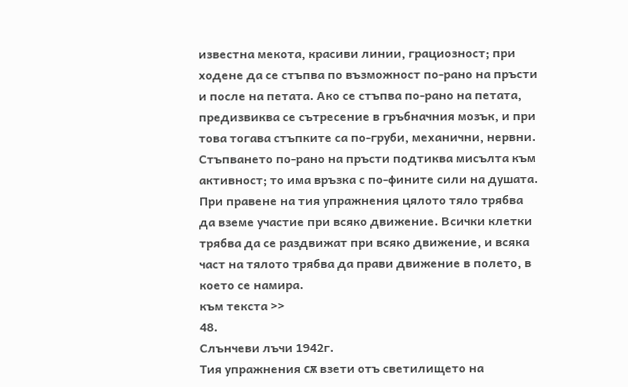известна мекота, красиви линии, грациозност; при ходене да се стъпва по възможност по-рано на пръсти и после на петата. Ако се стъпва по-рано на петата, предизвиква се сътресение в гръбначния мозък, и при това тогава стъпките са по-груби, механични, нервни. Стъпването по-рано на пръсти подтиква мисълта към активност; то има връзка с по-фините сили на душата. При правене на тия упражнения цялото тяло трябва да вземе участие при всяко движение. Всички клетки трябва да се раздвижат при всяко движение, и всяка част на тялото трябва да прави движение в полето, в което се намира.
към текста >>
48.
Слънчеви лъчи 1942г.
Тия упражнения сѫ взети отъ светилището на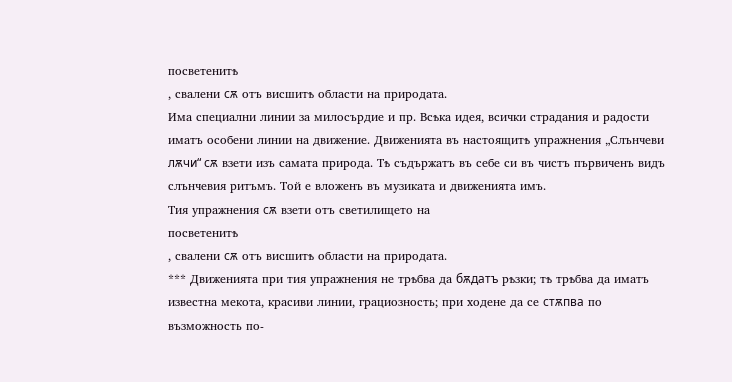посветенитѣ
, свалени сѫ отъ висшитѣ области на природата.
Има специални линии за милосърдие и пр. Всѣка идея, всички страдания и радости иматъ особени линии на движение. Движенията въ настоящитѣ упражнения „Слънчеви лѫчи“ сѫ взети изъ самата природа. Тѣ съдържатъ въ себе си въ чистъ първиченъ видъ слънчевия ритъмъ. Той е вложенъ въ музиката и движенията имъ.
Тия упражнения сѫ взети отъ светилището на
посветенитѣ
, свалени сѫ отъ висшитѣ области на природата.
*** Движенията при тия упражнения не трѣбва да бѫдатъ рѣзки; тѣ трѣбва да иматъ известна мекота, красиви линии, грациозность; при ходене да се стѫпва по възможность по-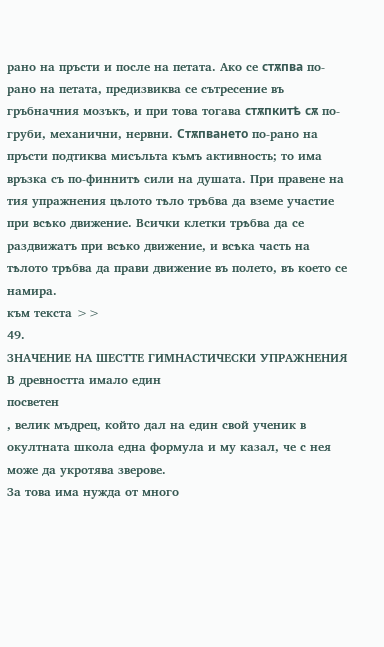рано на пръсти и после на петата. Ако се стѫпва по-рано на петата, предизвиква се сътресение въ гръбначния мозъкъ, и при това тогава стѫпкитѣ сѫ по-груби, механични, нервни. Стѫпването по-рано на пръсти подтиква мисъльта къмъ активность; то има връзка съ по-финнитѣ сили на душата. При правене на тия упражнения цѣлото тѣло трѣбва да вземе участие при всѣко движение. Всички клетки трѣбва да се раздвижатъ при всѣко движение, и всѣка часть на тѣлото трѣбва да прави движение въ полето, въ което се намира.
към текста >>
49.
ЗНАЧЕНИЕ НА ШЕСТТЕ ГИМНАСТИЧЕСКИ УПРАЖНЕНИЯ
В древността имало един
посветен
, велик мъдрец, който дал на един свой ученик в окултната школа една формула и му казал, че с нея може да укротява зверове.
За това има нужда от много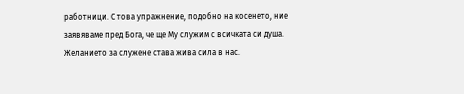работници. С това упражнение, подобно на косенето, ние заявяваме пред Бога, че ще Му служим с всичката си душа. Желанието за служене става жива сила в нас.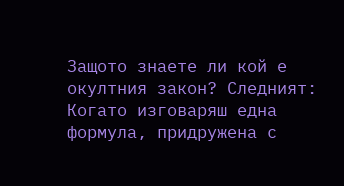Защото знаете ли кой е окултния закон? Следният: Когато изговаряш една формула, придружена с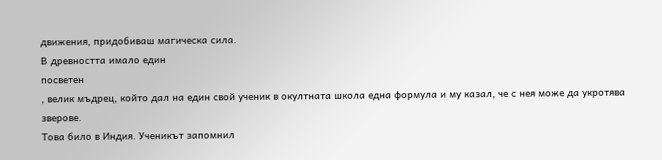движения, придобиваш магическа сила.
В древността имало един
посветен
, велик мъдрец, който дал на един свой ученик в окултната школа една формула и му казал, че с нея може да укротява зверове.
Това било в Индия. Ученикът запомнил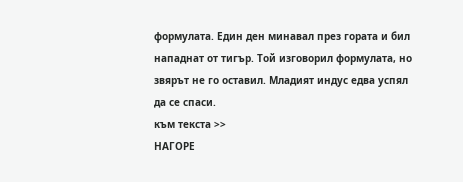формулата. Един ден минавал през гората и бил нападнат от тигър. Той изговорил формулата, но звярът не го оставил. Младият индус едва успял да се спаси.
към текста >>
НАГОРЕ